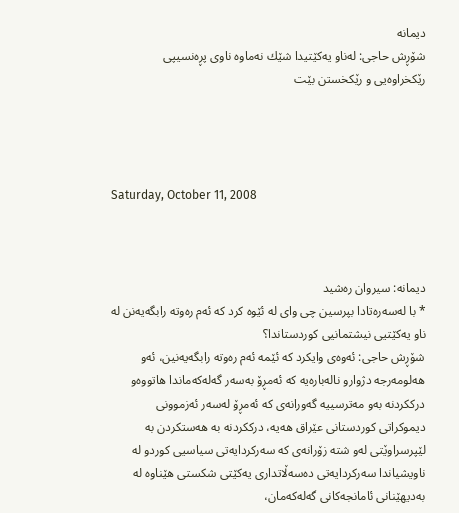دیمانه‌
شۆڕش حاجی‌: له‌ناو یه‌كێتیدا شێك نه‌ماوه‌ ناوی‌ پڕه‌نسیپی‌ رێكخراوه‌یی‌ و رێكخستن بێت




Saturday, October 11, 2008



دیمانه‌: سیروان ره‌شید
* با له‌سه‌ره‌تادا بپرسین چی وای له‌ ئێوه‌ كرد كه‌ ئه‌م ره‌وته‌ رابگه‌یه‌نن له‌ ناو یه‌كێتیی نیشتمانیی كوردستاندا؟
شۆڕش حاجی‌: ئه‌وه‌ی وایكرد كه‌ ئێمه‌ ئه‌م ره‌وته‌ رابگه‌یه‌نین، ئه‌و هه‌لومه‌رجه‌ دژوارو ناله‌باره‌یه‌ كه‌ ئه‌مڕۆ به‌سه‌ر گه‌له‌كه‌ماندا هاتووه‌و درككردنه‌ به‌و مه‌ترسییه‌ گه‌ورانه‌ی كه‌ ئه‌مڕۆ له‌سه‌ر ئه‌زموونی دیموكراتی كوردستانی عێراق هه‌یه‌، درككردنه‌ به‌ هه‌ستكردن به‌ لێپرسراوێتی له‌و شته‌ زۆرانه‌ی كه‌ سه‌ركردایه‌تی سیاسیی كورد‌و له‌ ناویشیاندا سه‌ركردایه‌تی ده‌سه‌ڵاتداری یه‌كێتی شكستی‌ هێناوه‌ له‌ به‌دیهێنانی ئامانجه‌كانی گه‌له‌كه‌مان،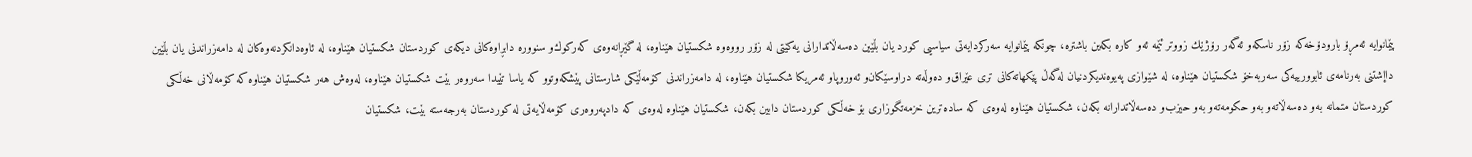پێمانوایه‌ ئه‌مڕۆ بارودۆخه‌كه‌ زۆر ناسكه‌و ئه‌گه‌ر رۆژێك زووتر ئێمه‌ ئه‌و كاره‌ بكه‌ین باشتره‌، چونكه‌ پێمانوایه‌ سه‌ركردایه‌تی سیاسیی كورد یان بڵێین ده‌سه‌ڵاتدارانی یه‌كێتی له‌ زۆر رووه‌وه‌ شكستیان هێناوه‌، له‌ گێڕانه‌وه‌ی كه‌ركوك‌و سنووره‌ دابڕاوه‌كانی دیكه‌ی كوردستان شكستیان هێناوه‌، له‌ ئاوه‌دانكردنه‌وه‌كان له‌ دامه‌زراندنی یان بڵێین داإشتنی به‌رنامه‌ی ئابوورییه‌كی سه‌ربه‌خۆ شكستیان هێناوه‌، له‌ شێوازی په‌یوه‌ندیكردنیان له‌گه‌ڵ‌ پێكهاته‌كانی تری عێراق‌و ده‌وڵه‌ته‌ دراوسێكان‌و ئه‌وروپا‌و ئه‌مریكا شكستیان هێناوه‌، له‌ دامه‌زراندنی كۆمه‌ڵێكی شارستانی پێشكه‌وتوو كه‌ یاسا تێیدا سه‌روه‌ر بێت شكستیان هێناوه‌، له‌وه‌ش هه‌ر شكستیان هێناوه‌ كه‌ كۆمه‌ڵانی خه‌ڵكی كوردستان متمانه‌ به‌و ده‌سه‌ڵاته‌‌و به‌و حكومه‌ته‌‌و به‌و حیزب‌و ده‌سه‌ڵاتدارانه‌ بكه‌ن، شكستیان هێناوه‌ له‌وه‌ی كه‌ ساده‌ترین خزمه‌تگوزاری بۆ خه‌ڵكی كوردستان دابین بكه‌ن، شكستیان هێناوه‌ له‌وه‌ی كه‌ دادپه‌روه‌ری كۆمه‌ڵایه‌تی له‌ كوردستان به‌رجه‌سته‌ بێت، شكستیان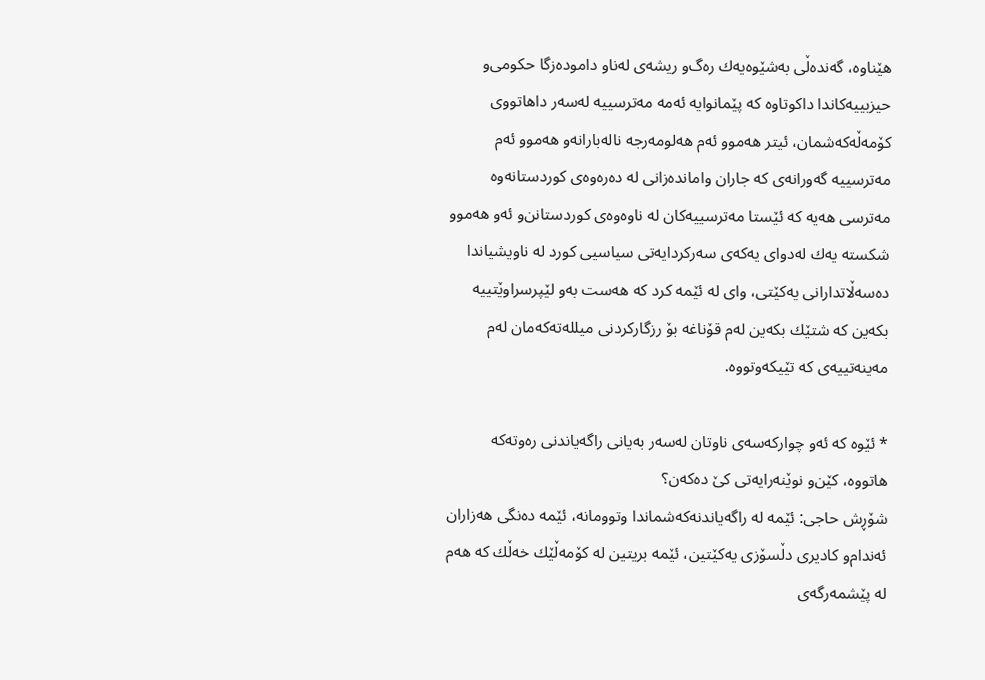هێناوه‌، گه‌نده‌ڵی به‌شێوه‌یه‌ك ره‌گ‌و ریشه‌ی له‌ناو داموده‌زگا حكومی‌و حیزبییه‌كاندا داكوتاوه‌ كه‌ پێمانوایه‌ ئه‌مه‌ مه‌ترسییه‌ له‌سه‌ر داهاتووی كۆمه‌ڵه‌كه‌شمان، ئیتر هه‌موو ئه‌م هه‌لومه‌رجه‌ ناله‌بارانه‌‌و هه‌موو ئه‌م مه‌ترسییه‌ گه‌ورانه‌ی كه‌ جاران وامانده‌زانی له‌ ده‌ره‌وه‌ی كوردستانه‌وه‌ مه‌ترسی هه‌یه‌ كه‌ ئێستا مه‌ترسییه‌كان له‌ ناوه‌وه‌ی كوردستانن‌و ئه‌و هه‌موو شكسته‌ یه‌ك له‌دوای یه‌كه‌ی سه‌ركردایه‌تی سیاسیی كورد له‌ ناویشیاندا ده‌سه‌ڵاتدارانی یه‌كێتی‌، وای له‌ ئێمه‌ كرد كه‌ هه‌ست به‌و لێپرسراوێتییه‌ بكه‌ین كه‌ شتێك بكه‌ین له‌م قۆناغه‌ بۆ رزگاركردنی میلله‌ته‌كه‌مان له‌م مه‌ینه‌تییه‌ی كه‌ تێیكه‌وتووه‌.

* ئێوه‌ كه‌ ئه‌و چواركه‌سه‌ی‌ ناوتان له‌سه‌ر به‌یانی‌ راگه‌یاندنی‌ ره‌وته‌كه‌ هاتووه‌، كێن‌و نوێنه‌رایه‌تی‌ كێ‌ ده‌كه‌ن؟
شۆڕش حاجی‌: ئێمه‌ له‌ راگه‌یاندنه‌كه‌شماندا وتوومانه‌، ئێمه‌ ده‌نگی هه‌زاران ئه‌ندام‌و كادیری دڵسۆزی یه‌كێتین، ئێمه‌ بریتین له‌ كۆمه‌ڵێك خه‌ڵك كه‌ هه‌م له‌ پێشمه‌رگه‌ی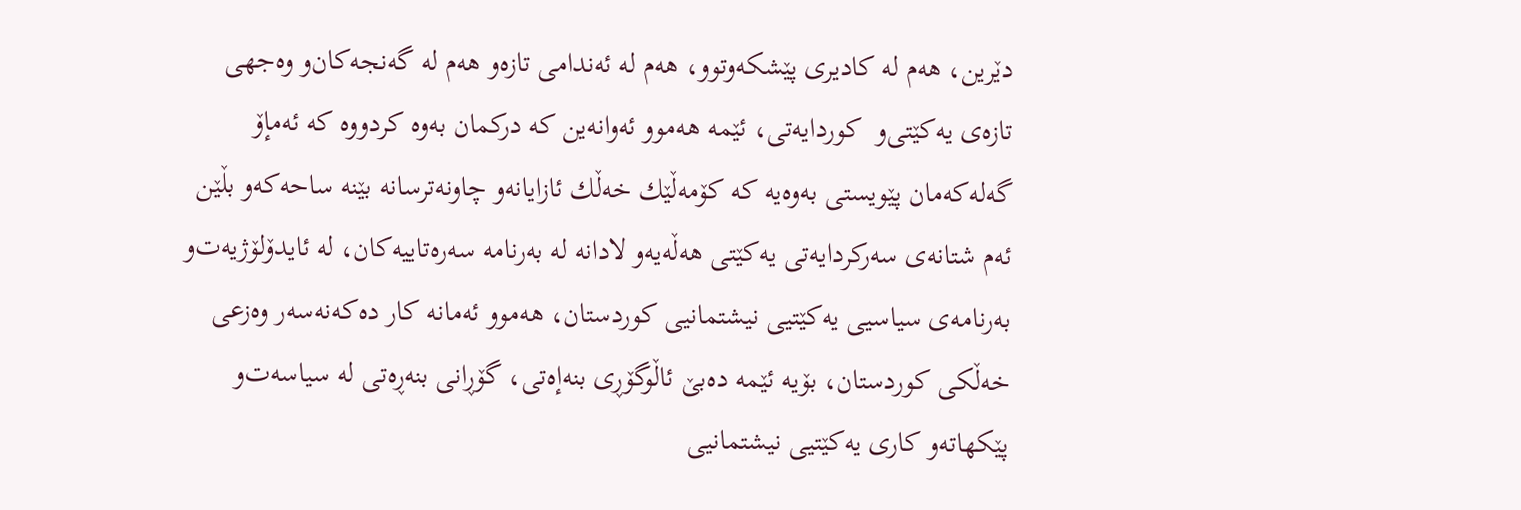دێرین، هه‌م له‌ كادیری پێشكه‌وتوو، هه‌م له‌ ئه‌ندامی تازه‌و هه‌م له‌ گه‌نجه‌كان‌و وه‌جهی‌ تازه‌ی‌ یه‌كێتی‌‌و  كوردایه‌تی، ئێمه‌ هه‌موو ئه‌وانه‌ین كه‌ دركمان به‌وه‌ كردووه‌ كه‌ ئه‌مإۆ گه‌له‌كه‌مان پێویستی به‌وه‌یه‌ كه‌ كۆمه‌ڵێك خه‌ڵك ئازایانه‌و چاونه‌ترسانه‌ بێنه‌ ساحه‌كه‌و بڵێن ئه‌م شتانه‌ی سه‌ركردایه‌تی یه‌كێتی هه‌ڵه‌یه‌و لادانه‌ له‌ به‌رنامه‌ سه‌ره‌تاییه‌كان، له‌ ئایدۆلۆژیه‌ت‌و به‌رنامه‌ی سیاسیی یه‌كێتیی نیشتمانیی كوردستان، هه‌موو ئه‌مانه‌ كار ده‌كه‌نه‌سه‌ر وه‌زعی خه‌ڵكی كوردستان، بۆیه‌ ئێمه‌ ده‌بێ‌ ئاڵوگۆڕی بنه‌إه‌تی، گۆڕانی بنه‌ڕه‌تی له‌ سیاسه‌ت‌و پێكهاته‌‌و كاری یه‌كێتیی نیشتمانیی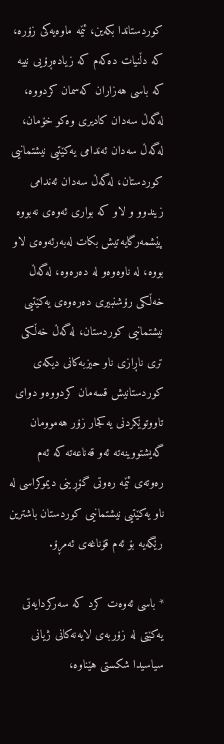كوردستاندا بكه‌ین، ئێمه‌ ماوه‌یه‌كی زۆره‌، كه‌ دڵنیات ده‌كه‌م كه‌ زیاده‌ڕۆیی نییه‌ كه‌ باسی هه‌زاران كه‌سمان كردووه‌، له‌گه‌ڵ‌ سه‌دان كادیری وه‌كو خۆمان، له‌گه‌ڵ‌ سه‌دان ئه‌ندامی یه‌كێتیی نیشتمانیی كوردستان، له‌گه‌ڵ‌ سه‌دان ئه‌ندامی زیندوو و لاو كه‌ بواری ئه‌وه‌ی‌ نه‌بووه‌ پێشمه‌رگایه‌تیش بكات له‌به‌رئه‌وه‌ی‌ لاو بووه‌، له‌ ناوه‌وه‌و له‌ ده‌ره‌وه‌، له‌گه‌ڵ‌ خه‌ڵكی رۆشنبیری ده‌ره‌وه‌ی یه‌كێتیی نیشتمانیی كوردستان، له‌گه‌ڵ‌ خه‌ڵكی تری‌ ناڕازی ناو حیزبه‌كانی دیكه‌ی كوردستانیش قسه‌مان كردووه‌و دوای تاووتوێكردنی یه‌كجار زۆر هه‌موومان گه‌یشتووینه‌ته‌ ئه‌و قه‌ناعه‌ته‌ كه‌ ئه‌م ره‌وته‌ی ئێمه‌ ره‌وتی گۆڕینی دیموكراسی له‌ ناو یه‌كێتیی نیشتمانیی كوردستان باشترین رێگه‌یه‌ بۆ ئه‌م قۆناغه‌ی ئه‌مڕۆ.

* باسی ئه‌وه‌ت كرد كه‌ سه‌ركردایه‌تی‌ یه‌كێتی‌ له‌ زۆربه‌ی‌ لایه‌نه‌كانی‌ ژیانی‌ سیاسیدا شكستی‌ هێناوه‌،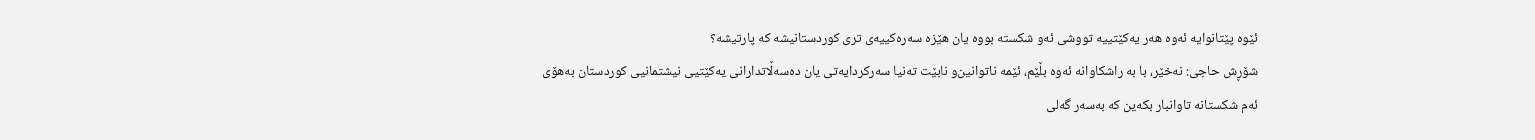ئێوه‌ پێتانوایه‌ ئه‌وه‌ هه‌ر یه‌كێتییه‌ تووشی ئه‌و شكسته‌ بووه‌ یان هێزه‌ سه‌ره‌كییه‌ی تری كوردستانیشه‌ كه‌ پارتیشه‌؟
شۆڕش حاجی‌: نه‌خێر، با به‌ راشكاوانه‌ ئه‌وه‌ بڵێم، ئێمه‌ ناتوانین‌و نابێت ته‌نیا سه‌ركردایه‌تی یان ده‌سه‌ڵاتدارانی یه‌كێتیی نیشتمانیی كوردستان به‌هۆی ئه‌م شكستانه‌ تاوانبار بكه‌ین كه‌ به‌سه‌ر گه‌لی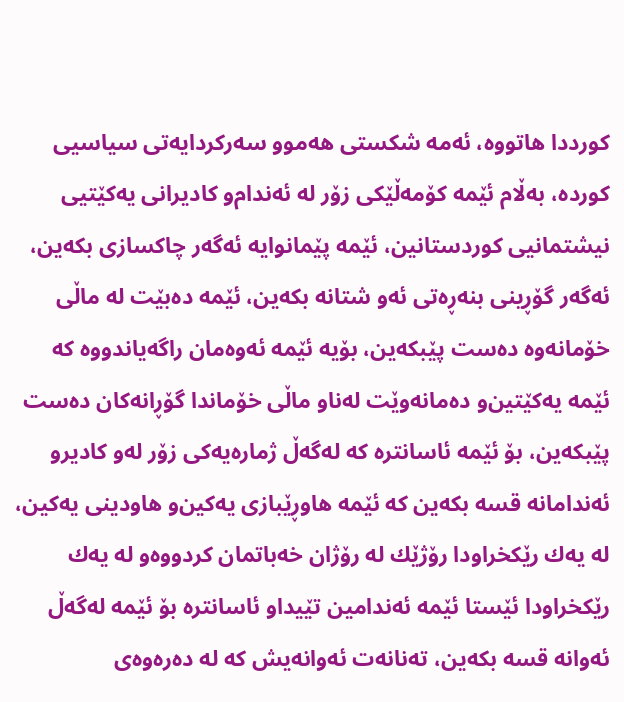كورددا هاتووه‌، ئه‌مه‌ شكستی‌ هه‌موو سه‌ركردایه‌تی سیاسیی كورده‌، به‌ڵام ئێمه‌ كۆمه‌ڵێكی زۆر له‌ ئه‌ندام‌و كادیرانی یه‌كێتیی نیشتمانیی كوردستانین، ئێمه‌ پێمانوایه‌ ئه‌گه‌ر چاكسازی بكه‌ین، ئه‌گه‌ر گۆڕینی بنه‌ڕه‌تی ئه‌و شتانه‌ بكه‌ین، ئێمه‌ ده‌بێت له‌ ماڵی‌ خۆمانه‌وه‌ ده‌ست پێبكه‌ین، بۆیه‌ ئێمه‌ ئه‌وه‌مان راگه‌یاندووه‌ كه‌ ئێمه‌ یه‌كێتین‌و ده‌مانه‌وێت له‌ناو ماڵی خۆماندا گۆڕانه‌كان ده‌ست پێبكه‌ین، بۆ ئێمه‌ ئاسانتره‌ كه‌ له‌گه‌ڵ‌ ژماره‌یه‌كی زۆر له‌و كادیر‌و ئه‌ندامانه‌ قسه‌ بكه‌ین كه‌ ئێمه‌ هاوڕێبازی یه‌كین‌و هاودینی یه‌كین، له‌ یه‌ك رێكخراودا رۆژێك له‌ رۆژان خه‌باتمان كردووه‌و له‌ یه‌ك رێكخراودا ئێستا ئێمه‌ ئه‌ندامین تێیدا‌و ئاسانتره‌ بۆ ئێمه‌ له‌گه‌ڵ‌ ئه‌وانه‌ قسه‌ بكه‌ین، ته‌نانه‌ت ئه‌وانه‌یش كه‌ له‌ ده‌ره‌وه‌ی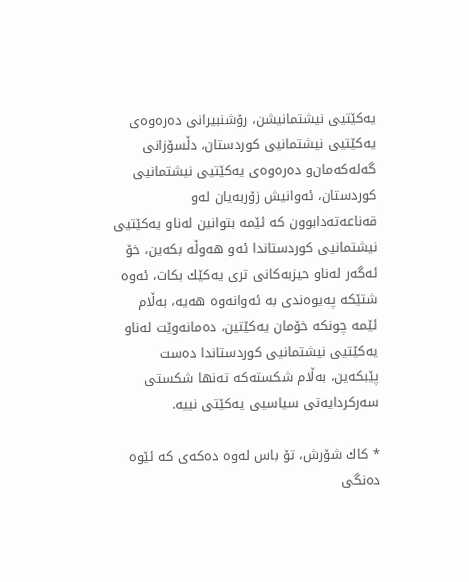یه‌كێتیی نیشتمانیشن، رۆشنبیرانی ده‌ره‌وه‌ی یه‌كێتیی نیشتمانیی كوردستان، دڵسۆزانی گه‌له‌كه‌مان‌و ده‌ره‌وه‌ی‌ یه‌كێتیی نیشتمانیی كوردستان، ئه‌وانیش زۆربه‌یان له‌و قه‌ناعه‌ته‌دابوون كه‌ ئێمه‌ بتوانین له‌ناو یه‌كێتیی نیشتمانیی كوردستاندا ئه‌و هه‌وڵه‌ بكه‌ین، خۆ ئه‌گه‌ر له‌ناو حیزبه‌كانی تری یه‌كێك بكات، ئه‌وه‌ شتێكه‌ په‌یوه‌ندی به‌ ئه‌وانه‌وه‌ هه‌یه‌، به‌ڵام ئێمه‌ چونكه‌ خۆمان یه‌كێتین، ده‌مانه‌وێت له‌ناو یه‌كێتیی نیشتمانیی كوردستاندا ده‌ست پێبكه‌ین، به‌ڵام شكسته‌كه‌ ته‌نها شكستی سه‌ركردایه‌تی سیاسیی یه‌كێتی نییه‌.

* كاك شۆرش، تۆ باس له‌وه‌ ده‌كه‌ی كه‌ ئێوه‌ ده‌نگی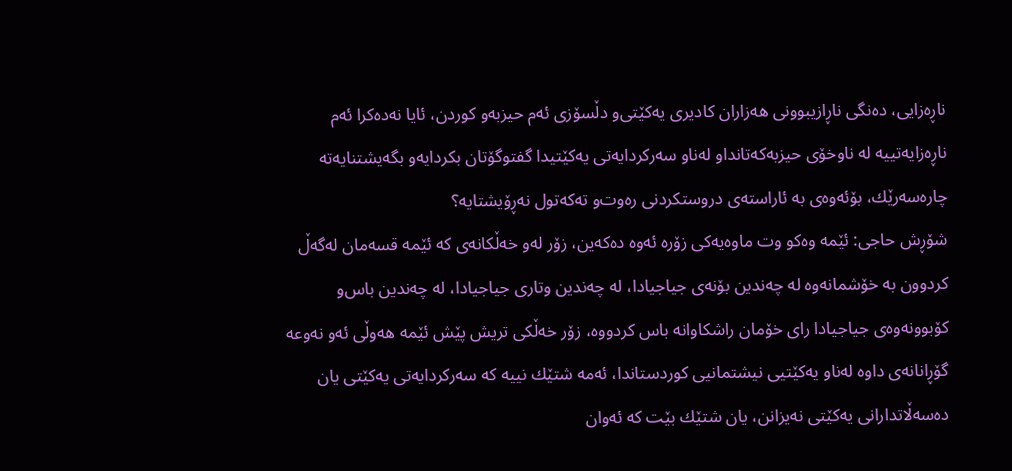ناڕه‌زایی، ده‌نگی ناڕازیبوونی هه‌زاران كادیری یه‌كێتی‌و دڵسۆزی ئه‌م حیزبه‌و كوردن، ئایا نه‌ده‌كرا ئه‌م ناڕه‌زایه‌تییه‌ له‌ ناوخۆی‌ حیزبه‌كه‌تانداو له‌ناو سه‌ركردایه‌تی‌ یه‌كێتیدا گفتوگۆتان بكردایه‌و بگه‌یشتنایه‌ته‌ چاره‌سه‌رێك، بۆئه‌وه‌ی‌ به‌ ئاراسته‌ی دروستكردنی ره‌وت‌و ته‌كه‌تول نه‌ڕۆیشتایه‌؟
شۆڕش حاجی‌: ئێمه‌ وه‌كو وت ماوه‌یه‌كی زۆره‌ ئه‌وه‌ ده‌كه‌ین، زۆر له‌و خه‌ڵكانه‌ی كه‌ ئێمه‌ قسه‌مان له‌گه‌ڵ‌ كردوون به‌ خۆشمانه‌وه‌ له‌ چه‌ندین بۆنه‌ی جیاجیادا، له‌ چه‌ندین وتاری جیاجیادا، له‌ چه‌ندین باس‌و كۆبوونه‌وه‌ی جیاجیادا رای خۆمان راشكاوانه‌ باس كردووه‌، زۆر خه‌ڵكی تریش پێش ئێمه‌ هه‌وڵی ئه‌و نه‌وعه‌ گۆڕانانه‌ی داوه‌ له‌ناو یه‌كێتیی نیشتمانیی كوردستاندا، ئه‌مه‌ شتێك نییه‌ كه‌ سه‌ركردایه‌تی یه‌كێتی یان ده‌سه‌ڵاتدارانی یه‌كێتی نه‌یزانن، یان شتێك بێت كه‌ ئه‌وان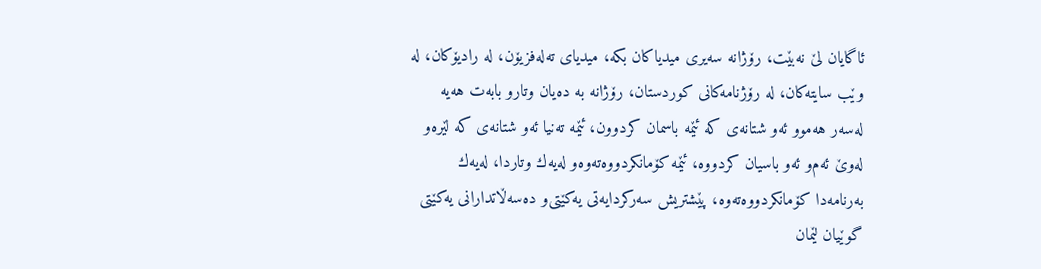ئاگایان لێ نه‌بێت، رۆژانه‌ سه‌یری میدیاكان بكه‌، میدیای ته‌له‌فزیۆن، له‌ رادیۆكان، له‌ وێب سایته‌كان، له‌ رۆژنامه‌كانی كوردستان، رۆژانه‌ به‌ ده‌یان وتار‌و بابه‌ت هه‌یه‌ له‌سه‌ر هه‌موو ئه‌و شتانه‌ی كه‌ ئێمه‌ باسمان كردوون، ئێمه‌ ته‌نیا ئه‌و شتانه‌ی كه‌ لێره‌و له‌وێ‌ ئه‌م‌و ئه‌و باسیان كردووه‌، ئێمه‌ كۆمانكردووه‌ته‌وه‌و له‌یه‌ك وتاردا، له‌یه‌ك به‌رنامه‌دا كۆمانكردووه‌ته‌وه‌، پێشتریش سه‌ركردایه‌تی یه‌كێتی‌و ده‌سه‌ڵاتدارانی یه‌كێتی گوێیان لێمان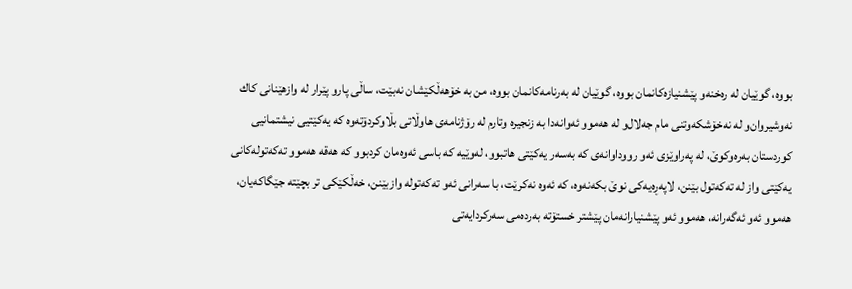بووه‌، گوێیان له‌ ره‌خنه‌و پێشنیازه‌كانمان بووه‌، گوێیان له‌ به‌رنامه‌كانمان بووه‌، من به‌ خۆهه‌ڵكێشان نه‌بێت، ساڵی پارو پێرار له‌ وازهێنانی كاك نه‌وشیروان‌و له‌ نه‌خۆشكه‌وتنی مام جه‌لال‌و له‌ هه‌موو ئه‌وانه‌دا به‌ زنجیره‌ وتارم له‌ رۆژنامه‌ی‌ هاوڵاتی بڵاوكردۆته‌وه‌ كه‌ یه‌كێتیی نیشتمانیی كوردستان به‌ره‌وكوێ‌، له‌ په‌راوێزی ئه‌و رووداوانه‌ی كه‌ به‌سه‌ر یه‌كێتی هاتبوو، له‌وێیه‌ كه‌ باسی ئه‌وه‌مان كردبوو كه‌ هه‌قه‌ هه‌موو ته‌كه‌توله‌كانی‌ یه‌كێتی‌ واز له‌ ته‌كه‌تول بێنن، لاپه‌ڕه‌یه‌كی نوێ‌ بكه‌نه‌وه‌، كه‌ ئه‌وه‌ نه‌كرێت، با سه‌رانی ئه‌و ته‌كه‌توله‌ وازبێنن، خه‌ڵكێكی تر بچێته‌ جێگاكه‌یان، هه‌موو ئه‌و ئه‌گه‌رانه‌، هه‌موو ئه‌و پێشنیارانه‌مان پێشتر خستۆته‌ به‌رده‌می سه‌ركردایه‌تی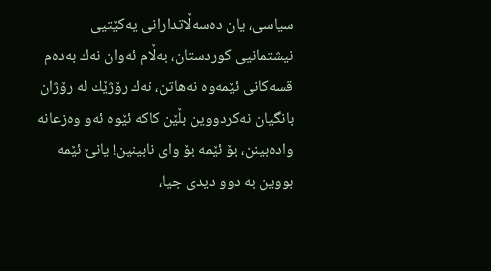سیاسی، یان ده‌سه‌ڵاتدارانی یه‌كێتیی نیشتمانیی كوردستان، به‌ڵام ئه‌وان نه‌ك به‌ده‌م قسه‌كانی ئێمه‌وه‌ نه‌هاتن، نه‌ك رۆژێك له‌ رۆژان بانگیان نه‌كردووین بڵێن كاكه‌ ئێوه‌ ئه‌و وه‌زعانه‌ واده‌بینن، بۆ ئێمه‌ بۆ وای نابینین! یانێ‌ ئێمه‌ بووین به‌ دوو دیدی‌ جیا،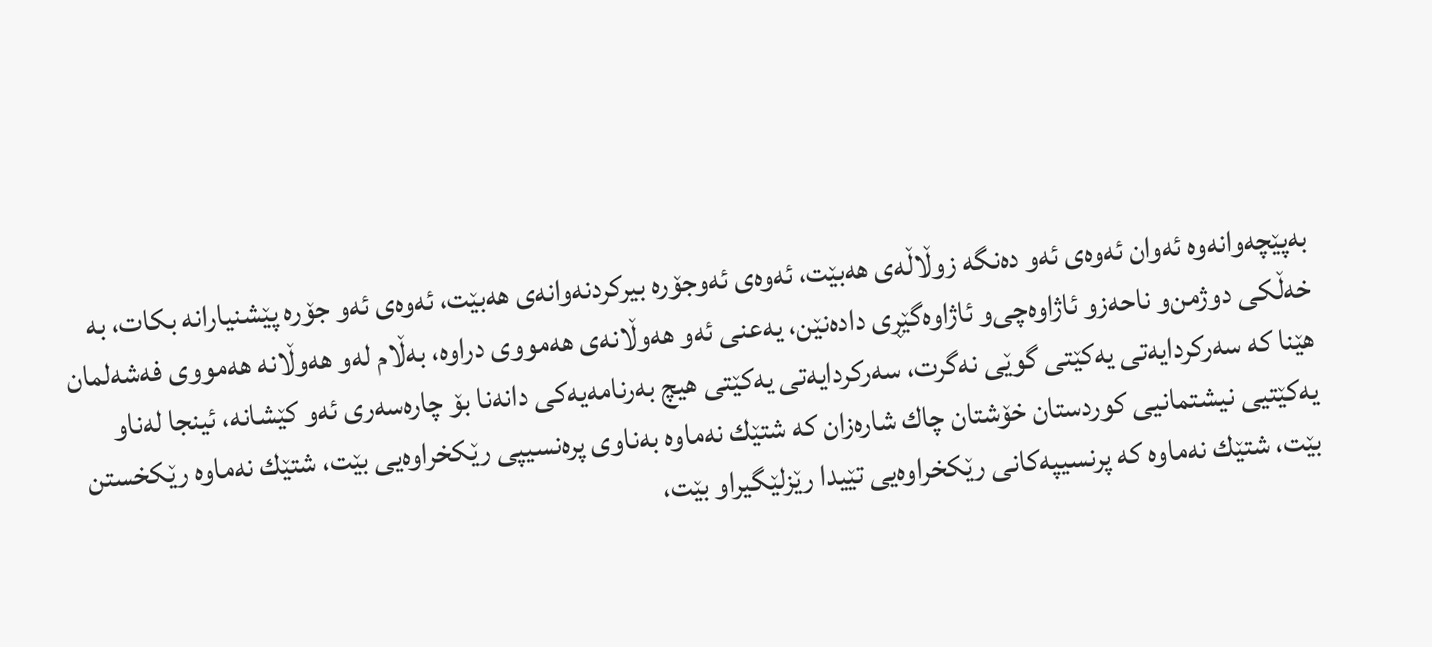به‌پێچه‌وانه‌وه‌ ئه‌وان ئه‌وه‌ی ئه‌و ده‌نگه‌ زوڵاڵه‌ی هه‌بێت، ئه‌وه‌ی ئه‌وجۆره‌ بیركردنه‌وانه‌ی هه‌بێت، ئه‌وه‌ی ئه‌و جۆره‌ پێشنیارانه‌ بكات، به‌ خه‌ڵكی دوژمن‌و ناحه‌زو ئاژاوه‌چی‌و ئاژاوه‌گێڕی داده‌نێن، یه‌عنی ئه‌و هه‌وڵانه‌ی هه‌مووی دراوه‌، به‌ڵام له‌و هه‌وڵانه‌ هه‌مووی‌ فه‌شه‌لمان هێنا كه‌ سه‌ركردایه‌تی یه‌كێتی گوێی نه‌گرت، سه‌ركردایه‌تی یه‌كێتی هیچ به‌رنامه‌یه‌كی دانه‌نا بۆ چاره‌سه‌ری ئه‌و كێشانه‌، ئینجا له‌ناو یه‌كێتیی نیشتمانیی كوردستان خۆشتان چاك شاره‌زان كه‌ شتێك نه‌ماوه‌ به‌ناوی‌ پره‌نسیپی رێكخراوه‌یی بێت، شتێك نه‌ماوه‌ رێكخستن بێت، شتێك نه‌ماوه‌ كه‌ پرنسیپه‌كانی رێكخراوه‌یی تێیدا رێزلێگیراو بێت،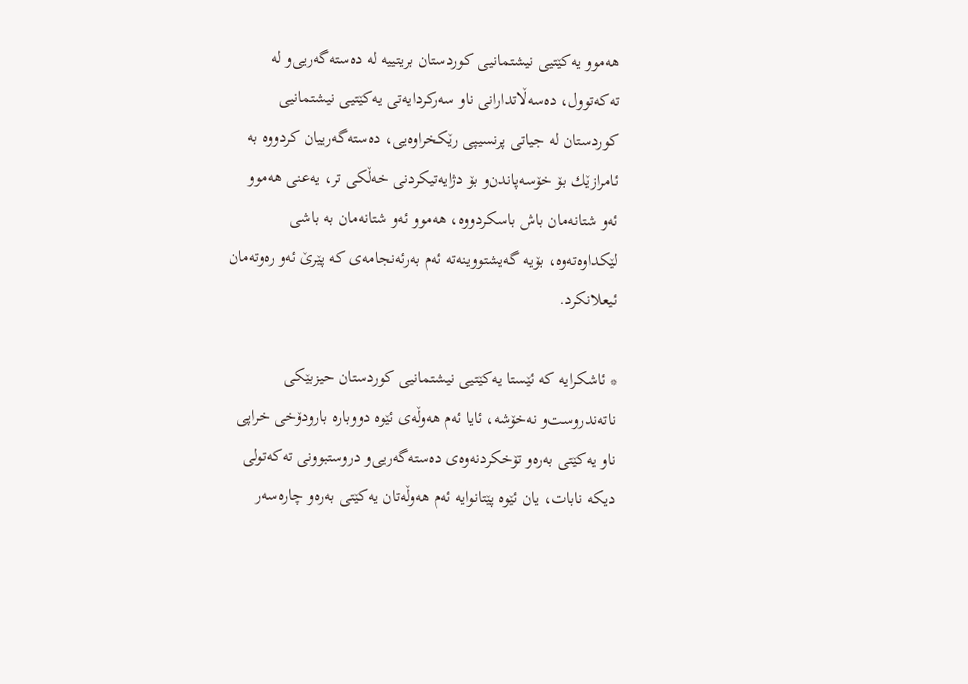هه‌موو یه‌كێتیی نیشتمانیی كوردستان بریتییه‌ له‌ ده‌سته‌گه‌ریی‌و له‌ ته‌كه‌توول، ده‌سه‌ڵاتدارانی ناو سه‌ركردایه‌تی یه‌كێتیی نیشتمانیی كوردستان له‌ جیاتی پرنسیپی رێكخراوه‌یی، ده‌سته‌گه‌رییان كردووه‌ به‌ ئامرازێك بۆ خۆسه‌پاندن‌و بۆ دژایه‌تیكردنی خه‌ڵكی‌ تر، یه‌عنی هه‌موو ئه‌و شتانه‌مان باش باسكردووه‌، هه‌موو ئه‌و شتانه‌مان به‌ باشی لێكداوه‌ته‌وه‌، بۆیه‌ گه‌یشتووینه‌ته‌ ئه‌م به‌رئه‌نجامه‌ی كه‌ پێرێ‌ ئه‌و ره‌وته‌مان ئیعلانكرد.

* ئاشكرایه‌ كه‌ ئێستا یه‌كێتیی‌ نیشتمانیی‌ كوردستان حیزبێكی‌ ناته‌ندروست‌و نه‌خۆشه‌، ئایا ئه‌م هه‌وڵه‌ی‌ ئێوه‌ د‌ووباره‌ بارودۆخی‌ خراپی‌ ناو یه‌كێتی‌ به‌ره‌و تۆخكردنه‌وه‌ی‌ ده‌سته‌گه‌ریی‌‌و دروستبو‌ونی‌ ته‌كه‌تولی‌ دیكه‌ نابات، یان ئێوه‌ پێتانوایه‌ ئه‌م هه‌وڵه‌تان یه‌كێتی به‌ره‌و چاره‌سه‌ر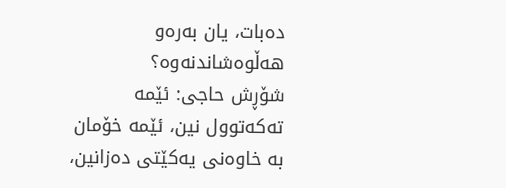ده‌بات، یان به‌ره‌و هه‌ڵوه‌شاندنه‌وه‌؟
شۆڕش حاجی‌: ئێمه‌ ته‌كه‌توول نین، ئێمه‌ خۆمان به‌ خاوه‌نی یه‌كێتی ده‌زانین،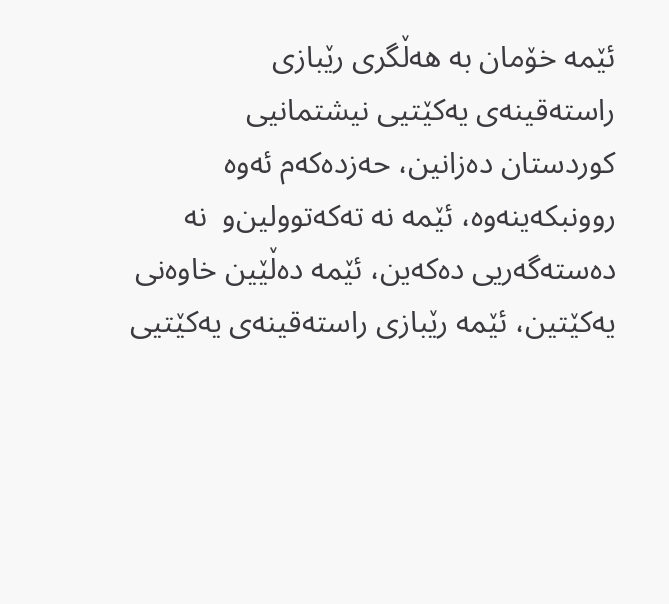ئێمه‌ خۆمان به‌ هه‌ڵگری رێبازی راسته‌قینه‌ی یه‌كێتیی‌ نیشتمانیی‌ كوردستان ده‌زانین، حه‌زده‌كه‌م ئه‌وه‌ روونبكه‌ینه‌وه‌، ئێمه‌ نه‌ ته‌كه‌توولین‌و  نه‌ ده‌سته‌گه‌ریی ده‌كه‌ین، ئێمه‌ ده‌ڵێین خاوه‌نی یه‌كێتین، ئێمه‌ رێبازی راسته‌قینه‌ی یه‌كێتیی‌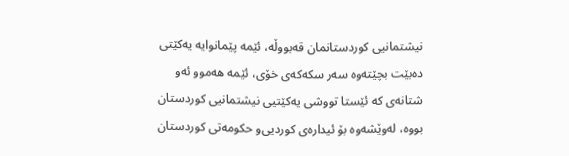نیشتمانیی‌ كوردستانمان قه‌بووڵه‌، ئێمه‌ پێمانوایه‌ یه‌كێتی ده‌بێت بچێته‌وه‌ سه‌ر سكه‌كه‌ی‌ خۆی، ئێمه‌ هه‌موو ئه‌و شتانه‌ی كه‌ ئێستا تووشی یه‌كێتیی‌ نیشتمانیی‌ كوردستان بووه‌، له‌وێشه‌وه‌ بۆ ئیداره‌ی كوردیی‌و حكومه‌تی كوردستان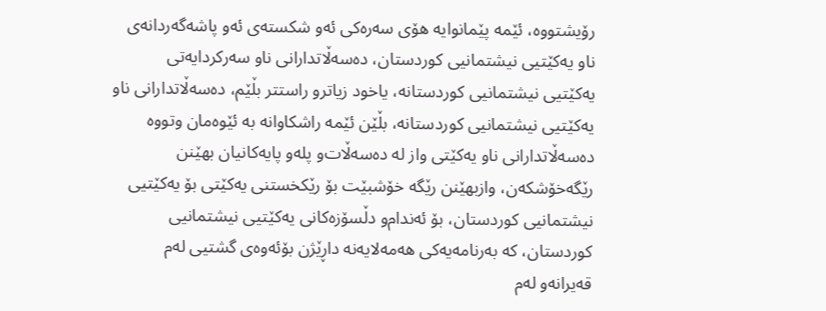رۆیشتووه‌، ئێمه‌ پێمانوایه‌ هۆی سه‌ره‌كی ئه‌و شكسته‌ی ئه‌و پاشه‌گه‌ردانه‌ی ناو یه‌كێتیی‌ نیشتمانیی‌ كوردستان، ده‌سه‌ڵاتدارانی ناو سه‌ركردایه‌تی یه‌كێتیی‌ نیشتمانیی‌ كوردستانه‌، یاخود زیاتر‌و راستتر بڵێم، ده‌سه‌ڵاتدارانی ناو یه‌كێتیی‌ نیشتمانیی‌ كوردستانه‌، بڵێن ئێمه‌ راشكاوانه‌ به‌ ئێوه‌مان وتووه‌ ده‌سه‌ڵاتدارانی ناو یه‌كێتی واز له‌ ده‌سه‌ڵات‌و پله‌و پایه‌كانیان بهێنن رێگه‌خۆشكه‌ن، وازبهێنن رێگه‌ خۆشبێت بۆ رێكخستنی یه‌كێتی بۆ یه‌كێتیی‌ نیشتمانیی‌ كوردستان، بۆ ئه‌ندام‌و دڵسۆزه‌كانی یه‌كێتیی‌ نیشتمانیی‌ كوردستان، كه‌ به‌رنامه‌یه‌كی هه‌مه‌لایه‌نه‌ داڕێژن بۆئه‌وه‌ی گشتیی له‌م قه‌یرانه‌‌و له‌م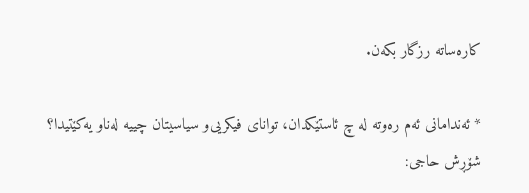كاره‌ساته‌ رزگار بكه‌ن.

* ئه‌ندامانی ئه‌م ره‌وته‌ له‌ چ ئاستێكدان، توانای فیكریی‌و سیاسیتان چییه‌ له‌ناو یه‌كێتیدا؟
شۆڕش حاجی‌: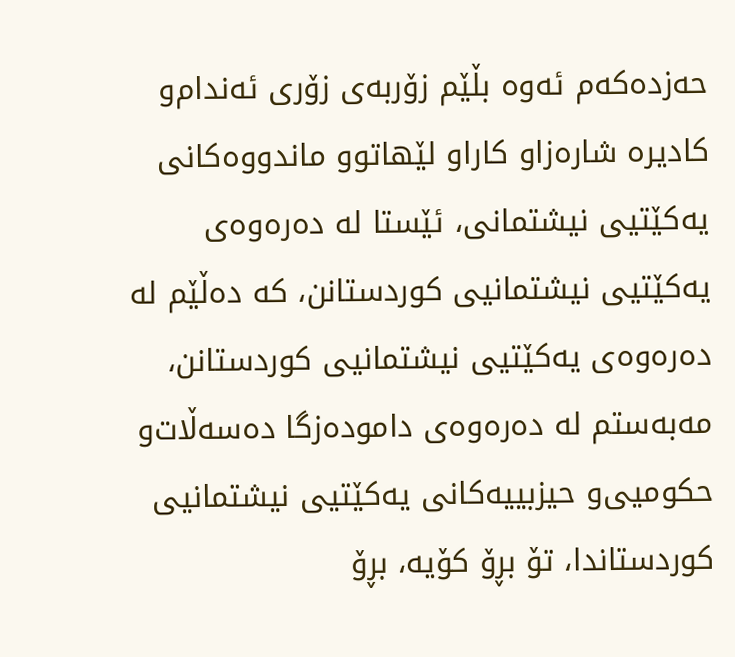حه‌زده‌كه‌م ئه‌وه‌ بڵێم زۆربه‌ی زۆری ئه‌ندام‌و كادیره‌ شاره‌زاو كاراو لێهاتوو ماندووه‌كانی یه‌كێتیی نیشتمانی، ئێستا له‌ ده‌ره‌وه‌ی یه‌كێتیی‌ نیشتمانیی‌ كوردستانن، كه‌ ده‌ڵێم له‌ ده‌ره‌وه‌ی یه‌كێتیی‌ نیشتمانیی‌ كوردستانن، مه‌به‌ستم له‌ ده‌ره‌وه‌ی داموده‌زگا ده‌سه‌ڵات‌و حكومیی‌و حیزبییه‌كانی یه‌كێتیی‌ نیشتمانیی‌ كوردستاندا، تۆ بڕۆ كۆیه‌، بڕۆ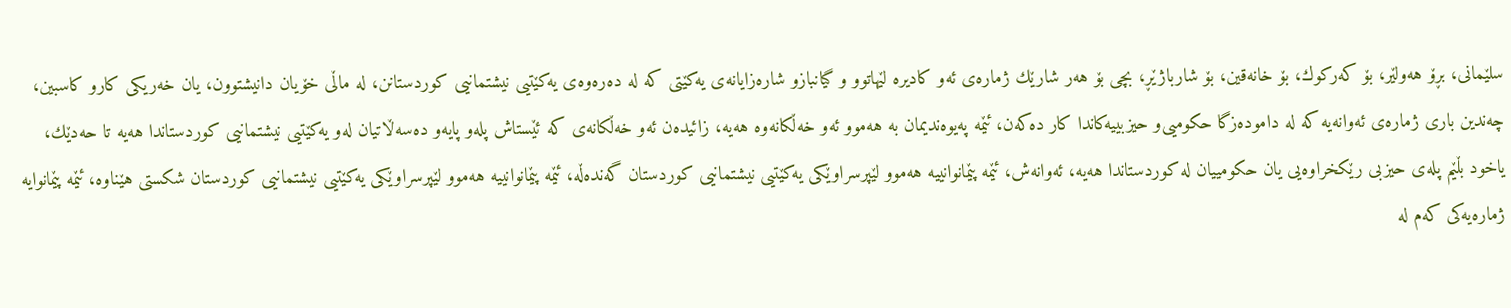سلێمانی، بڕۆ هه‌ولێر، بۆ كه‌ركوك، بۆ خانه‌قین، بۆ شارباژێڕ، بچی بۆ هه‌ر شارێك ژماره‌ی ئه‌و كادیره‌ لێهاتوو ‌و گیانباز‌و شاره‌زایانه‌ی یه‌كێتی كه‌ له‌ ده‌ره‌وه‌ی یه‌كێتیی‌ نیشتمانیی‌ كوردستانن، له‌ ماڵی خۆیان دانیشتوون، یان خه‌ریكی كارو كاسبین، چه‌ندین باری ژماره‌ی ئه‌وانه‌یه‌ كه‌ له‌ داموده‌زگا حكومیی‌و حیزبییه‌كاندا كار ده‌كه‌ن، ئێمه‌ په‌یوه‌ندیمان به‌ هه‌موو ئه‌و خه‌ڵكانه‌وه‌ هه‌یه‌، زائیده‌ن ئه‌و خه‌ڵكانه‌ی كه‌ ئێستاش پله‌و پایه‌و ده‌سه‌ڵاتیان له‌و یه‌كێتیی‌ نیشتمانیی‌ كوردستاندا هه‌یه‌ تا حه‌دێك، یاخود بڵێم پله‌ی حیزبی رێكخراوه‌یی یان حكومییان له‌ كوردستاندا هه‌یه‌، ئه‌وانه‌ش، ئێمه‌ پێمانوانییه‌ هه‌موو لێپرسراوێكی یه‌كێتیی‌ نیشتمانیی‌ كوردستان گه‌نده‌ڵه‌، ئێمه‌ پێمانوانییه‌ هه‌موو لێپرسراوێكی یه‌كێتیی‌ نیشتمانیی‌ كوردستان شكستی هێناوه‌، ئێمه‌ پێمانوایه‌ ژماره‌یه‌كی كه‌م له‌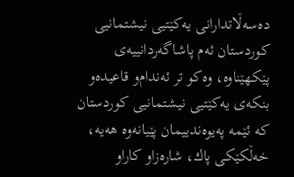ده‌سه‌ڵاتدارانی یه‌كێتیی‌ نیشتمانیی‌ كوردستان ئه‌م پاشاگه‌ردانییه‌ی پێكهێناوه‌، وه‌كو تر ئه‌ندام‌و قاعیده‌و بنكه‌ی یه‌كێتیی‌ نیشتمانیی‌ كوردستان كه‌ ئێمه‌ په‌یوه‌ندییمان پێیانه‌وه‌ هه‌یه‌، خه‌ڵكێكی پاك، شاره‌زا‌و كارا‌و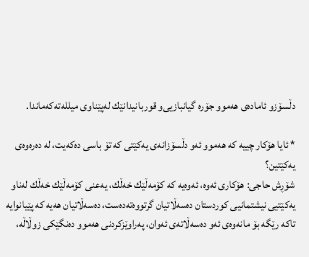دڵسۆزو ئاماده‌ی هه‌موو جۆره‌ گیانبازیی‌و قوربانیدانێك له‌پێناوی میلله‌ته‌كه‌ماندا.

* ئایا هۆكار چییه‌ كه‌ هه‌موو ئه‌و دڵسۆزانه‌ی یه‌كێتی كه‌ تۆ باسی ده‌كه‌یت، له‌ ده‌ره‌وه‌ی یه‌كێتین؟
شۆڕش حاجی‌: هۆكاری ئه‌وه‌، ئه‌وه‌یه‌ كه‌ كۆمه‌ڵێك خه‌ڵك، یه‌عنی كۆمه‌ڵێك خه‌ڵك له‌ناو یه‌كێتیی‌ نیشتمانیی‌ كوردستان ده‌سه‌ڵاتیان گرتووه‌ته‌ده‌ست، ده‌سه‌ڵاتیان هه‌یه‌ كه‌ پێیانوایه‌ تاكه‌ رێگه‌ بۆ مانه‌وه‌ی ئه‌و ده‌سه‌ڵاته‌ی ئه‌وان، په‌راوێزكردنی هه‌موو ده‌نگێكی زوڵاڵه‌،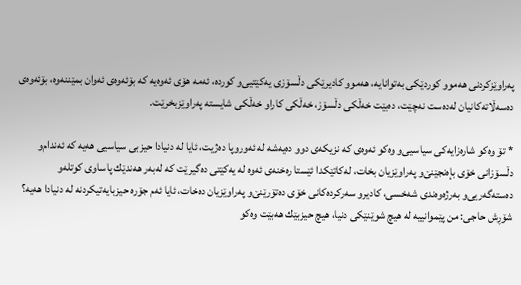په‌راوێزكردنی هه‌موو كوردێكی به‌توانایه‌، هه‌موو كادیرێكی دڵسۆزی یه‌كێتیی‌و كورده‌، ئه‌مه‌ هۆی ئه‌وه‌یه‌ كه‌ بۆئه‌وه‌ی ئه‌وان بمێننه‌وه‌، بۆئه‌وه‌ی ده‌سه‌ڵاته‌كانیان له‌ده‌ست نه‌چێت، ده‌بێت خه‌ڵكی دڵسۆز، خه‌ڵكی كارا‌و خه‌ڵكی شایسته‌ په‌راوێزبخرێت.

* تۆ وه‌كو شاره‌زایه‌كی سیاسیی‌و وه‌كو ئه‌وه‌ی‌ كه‌ نزیكه‌ی‌ دوو ده‌یه‌شه‌ له‌ ئه‌وروپا ده‌ژیت، ئایا له‌ دنیادا حیزبی سیاسیی هه‌یه‌ كه‌ ئه‌ندام‌و دڵسۆزانی‌ خۆی‌ بإه‌نجێنێ‌و په‌راوێزیان بخات، له‌كاتێكدا ئێستا ره‌خنه‌ی‌ ئه‌وه‌ له‌ یه‌كێتی‌ ده‌گیرێت كه‌ له‌به‌ر هه‌ندێك پاساوی‌ كوتله‌و ده‌سته‌گه‌ریی‌‌و به‌رژه‌وه‌ندی‌ شه‌خسی‌، كادیرو سه‌ركرده‌كانی‌ خۆی‌ ده‌تۆرێنێ‌و په‌راوێزیان ده‌خات، ئایا ئه‌م جۆره‌ حیزبایه‌تیكردنه‌ له‌ دنیادا هه‌یه‌؟
شۆڕش حاجی‌: من پێموانییه‌ له‌ هیچ شوێنێكی دنیا، هیچ حیزبێك هه‌بێت وه‌كو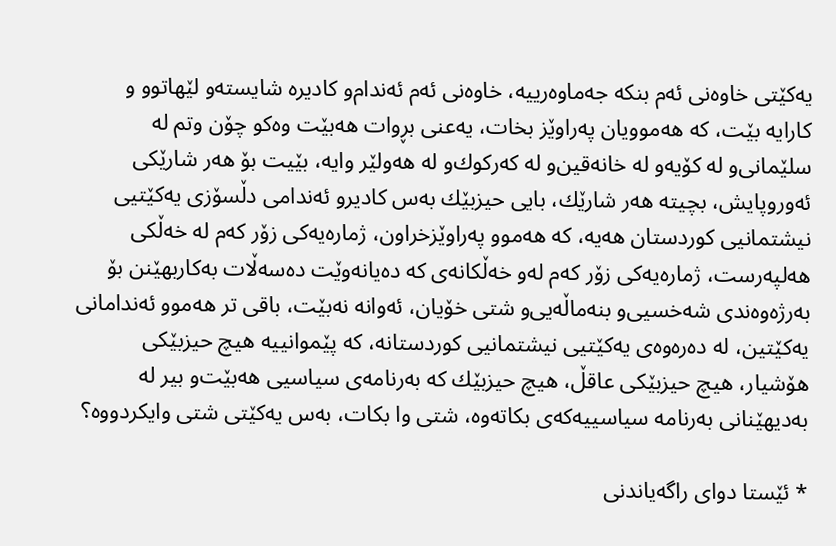یه‌كێتی خاوه‌نی ئه‌م بنكه‌ جه‌ماوه‌رییه‌، خاوه‌نی ئه‌م ئه‌ندام‌و كادیره‌ شایسته‌و لێهاتوو و كارایه‌ بێت، كه‌ هه‌موویان په‌راوێز بخات، یه‌عنی بڕوات هه‌بێت وه‌كو چۆن وتم له‌ سلێمانی‌و له‌ كۆیه‌و له‌ خانه‌قین‌و له‌ كه‌ركوك‌و له‌ هه‌ولێر وایه‌، بێیت بۆ هه‌ر شارێكی ئه‌وروپایش، بچیته‌ هه‌ر شارێك، بایی حیزبێك به‌س كادیرو ئه‌ندامی دڵسۆزی یه‌كێتیی‌ نیشتمانیی‌ كوردستان هه‌یه‌، كه‌ هه‌موو په‌راوێزخراون، ژماره‌یه‌كی زۆر كه‌م له‌ خه‌ڵكی  هه‌لپه‌رست، ژماره‌یه‌كی زۆر كه‌م له‌و خه‌ڵكانه‌ی كه‌ ده‌یانه‌وێت ده‌سه‌ڵات به‌كاربهێنن بۆ به‌رژه‌وه‌ندی‌ شه‌خسیی‌و بنه‌ماڵه‌یی‌و شتی خۆیان، ئه‌وانه‌ نه‌بێت، باقی تر هه‌موو ئه‌ندامانی یه‌كێتین، له‌ ده‌ره‌وه‌ی یه‌كێتیی‌ نیشتمانیی‌ كوردستانه‌، كه‌ پێموانییه‌ هیچ حیزبێكی هۆشیار، هیچ حیزبێكی عاقڵ‌، هیچ حیزبێك كه‌ به‌رنامه‌ی سیاسیی هه‌بێت‌و بیر له‌ به‌دیهێنانی به‌رنامه‌ سیاسییه‌كه‌ی بكاته‌وه‌، شتی وا بكات، به‌س یه‌كێتی‌ شتی‌ وایكردووه‌؟

* ئێستا دوای راگه‌یاندنی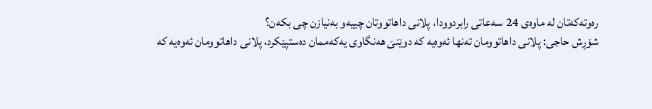ره‌وته‌كه‌تان له‌ ماوه‌ی 24 سه‌عاتی رابردوودا، پلانی داهاتووتان چییه‌و به‌نیازن چی بكه‌ن؟
شۆڕش حاجی‌: پلانی داهاتوومان ته‌نها ئه‌وه‌یه‌ كه‌ دوێنێ‌ هه‌نگاوی یه‌كه‌ممان ده‌ستپێكرد، پلانی داهاتوومان ئه‌وه‌یه‌ كه‌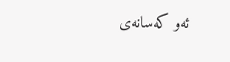ئه‌و كه‌سانه‌ی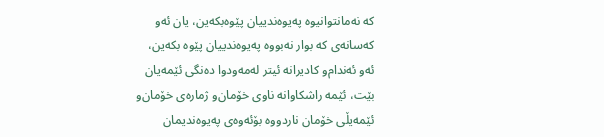كه‌ نه‌مانتوانیوه‌ په‌یوه‌ندییان پێوه‌بكه‌ین، یان ئه‌و كه‌سانه‌ی كه‌ بوار نه‌بووه‌ په‌یوه‌ندییان پێوه‌ بكه‌ین، ئه‌و ئه‌ندام‌و كادیرانه‌ ئیتر له‌مه‌ودوا ده‌نگی ئێمه‌یان بێت، ئێمه‌ راشكاوانه‌ ناوی خۆمان‌و ژماره‌ی خۆمان‌و ئێمه‌یڵی خۆمان ناردووه‌ بۆئه‌وه‌ی په‌یوه‌ندیمان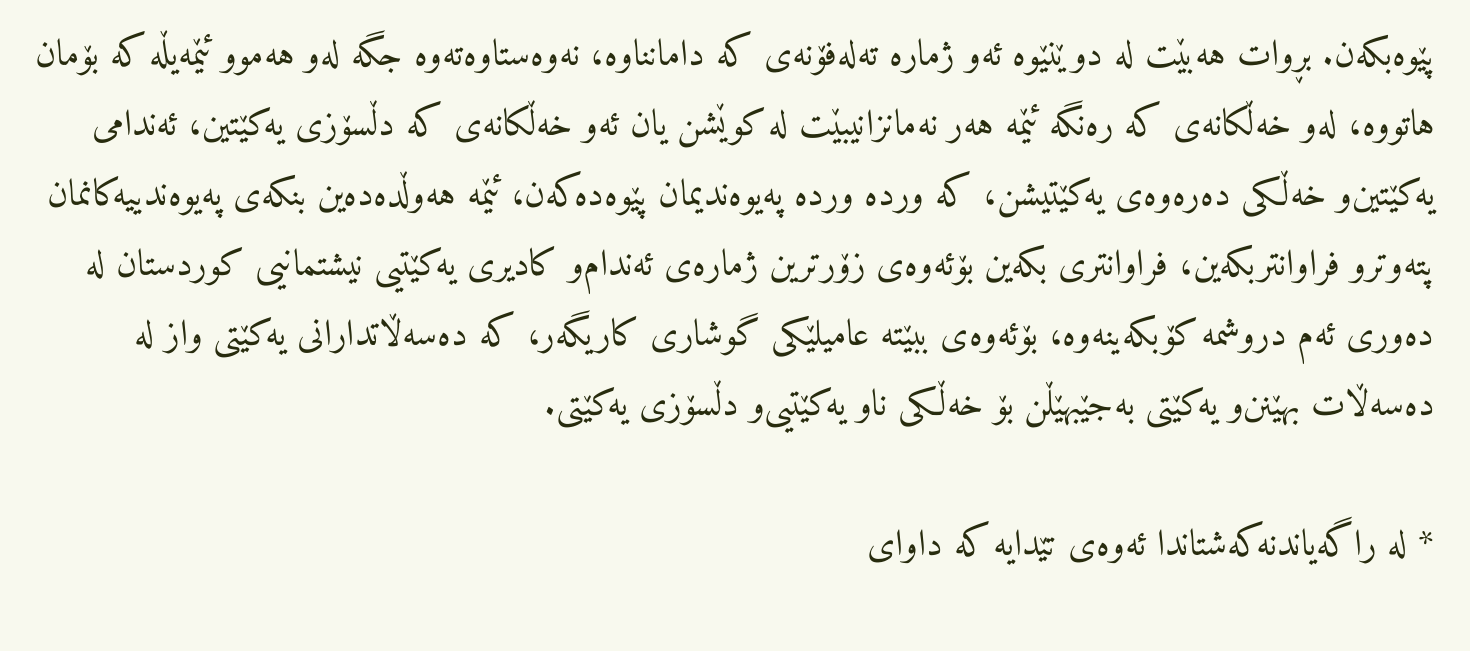پێوه‌بكه‌ن. بڕوات هه‌بێت له‌ دوێنێوه‌ ئه‌و ژماره‌ ته‌له‌فۆنه‌ی كه‌ دامانناوه‌، نه‌وه‌ستاوه‌ته‌وه‌ جگه‌ له‌و هه‌موو ئێمه‌یڵه‌ كه‌ بۆمان هاتووه‌، له‌و خه‌ڵكانه‌ی كه‌ ره‌نگه‌ ئێمه‌ هه‌ر نه‌مانزانیبێت له‌ كوێشن یان ئه‌و خه‌ڵكانه‌ی كه‌ دڵسۆزی یه‌كێتین، ئه‌ندامی یه‌كێتین‌و خه‌ڵكی ده‌ره‌وه‌ی یه‌كێتیشن، كه‌ ورده‌ ورده‌ په‌یوه‌ندیمان پێوه‌ده‌كه‌ن، ئێمه‌ هه‌وڵده‌ده‌ین بنكه‌ی‌ په‌یوه‌ندییه‌كانمان پته‌وترو فراوانتربكه‌ین، فراوانتری بكه‌ین بۆئه‌وه‌ی زۆرترین ژماره‌ی ئه‌ندام‌و كادیری یه‌كێتیی‌ نیشتمانیی‌ كوردستان له‌ ده‌وری ئه‌م دروشمه‌ كۆبكه‌ینه‌وه‌، بۆئه‌وه‌ی ببێته‌ عامیلێكی گوشاری كاریگه‌ر، كه‌ ده‌سه‌ڵاتدارانی یه‌كێتی واز له‌ ده‌سه‌ڵات بهێنن‌و یه‌كێتی به‌جێبهێڵن بۆ خه‌ڵكی ناو یه‌كێتیی‌و دڵسۆزی یه‌كێتی.

* له‌ راگه‌یاندنه‌كه‌شتاندا ئه‌وه‌ی تێدایه‌ كه‌ داوای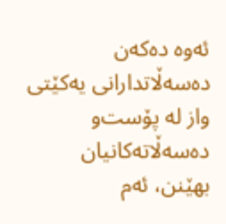ئه‌وه‌ ده‌كه‌ن ده‌سه‌ڵاتدارانی یه‌كێتی واز له‌ پۆست‌و ده‌سه‌ڵاته‌كانیان بهێنن، ئه‌م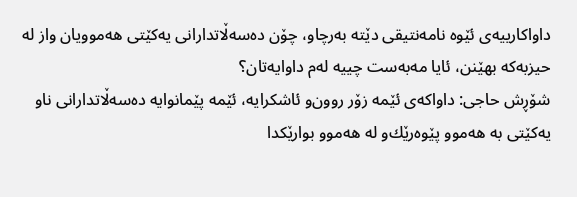داواكارییه‌ی ئێوه‌ نامه‌نتیقی‌ دێته‌ به‌رچاو، چۆن ده‌سه‌ڵاتدارانی‌ یه‌كێتی‌ هه‌موویان واز له‌ حیزبه‌كه‌ بهێنن، ئایا مه‌به‌ست چییه‌ له‌م داوایه‌تان؟
شۆڕش حاجی‌: داواكه‌ی ئێمه‌ زۆر روون‌و ئاشكرایه‌، ئێمه‌ پێمانوایه‌ ده‌سه‌ڵاتدارانی ناو یه‌كێتی به‌ هه‌موو پێوه‌رێك‌و له‌ هه‌موو بوارێكدا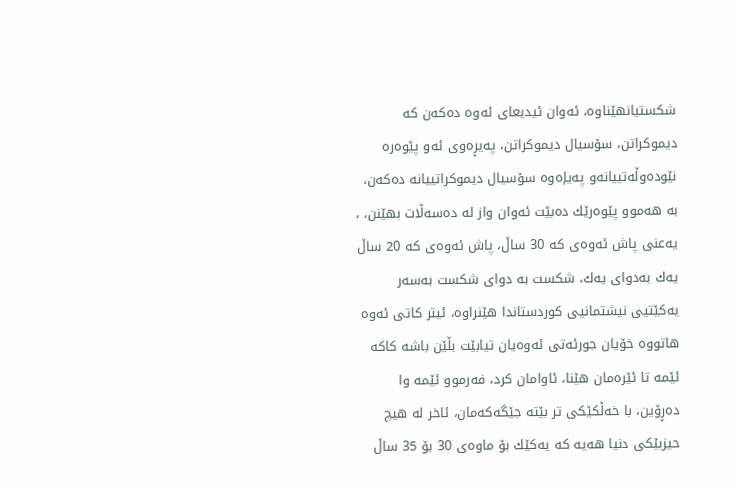شكستیانهێناوه‌، ئه‌وان ئیدیعای ئه‌وه‌ ده‌كه‌ن كه‌ دیموكراتن، سۆسیال دیموكراتن، په‌یڕه‌وی ئه‌و پێوه‌ره‌ نێوده‌وڵه‌تییانه‌‌و په‌یإه‌وه‌ سۆسیال دیموكراتییانه‌ ده‌كه‌ن، به‌ هه‌موو پێوه‌رێك ده‌بێت ئه‌وان واز له‌ ده‌سه‌ڵات بهێنن، ، یه‌عنی پاش ئه‌وه‌ی كه‌ 30 ساڵ‌، پاش ئه‌وه‌ی كه‌ 20 ساڵ‌ یه‌ك به‌دوای یه‌ك، شكست به‌ دوای شكست به‌سه‌ر یه‌كێتیی‌ نیشتمانیی‌ كوردستاندا هێنراوه‌، ئیتر كاتی ئه‌وه‌ هاتووه‌ خۆیان جورئه‌تی ئه‌وه‌یان تیابێت بڵێن باشه‌ كاكه‌ ئێمه‌ تا ئێره‌مان هێنا، ئاوامان كرد، فه‌رموو ئێمه‌ وا ده‌ڕۆین، با خه‌ڵكێكی تر بێته‌ جێگه‌كه‌مان، ئاخر له‌ هیچ حیزبێكی دنیا هه‌یه‌ كه‌ یه‌كێك بۆ ماوه‌ی 30 بۆ 35 ساڵ‌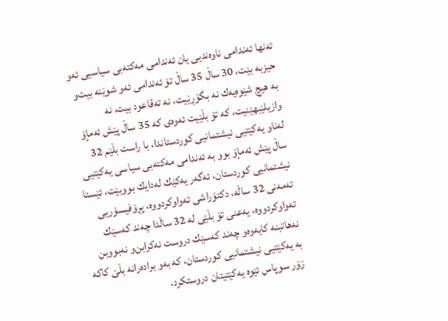ته‌نها ئه‌ندامی ناوه‌ندیی یان ئه‌ندامی مه‌كته‌بی سیاسیی ئه‌و حیزبه‌ بێت، 30 ساڵ‌ 35 ساڵ‌ تۆ ئه‌ندامی ئه‌و شوێنه‌ بیت‌و به‌ هیچ شێوه‌یه‌ك نه‌ بگۆڕێیت، نه‌ ته‌قاعود بیت، نه‌ وازیلێبهێنیت، كه‌ تۆ بڵێیت ئه‌وه‌ی كه‌ 35 ساڵ‌ پێش ئه‌مإۆ له‌ناو یه‌كێتیی‌ نیشتمانیی‌ كوردستاندا، با راست بڵێم 32 ساڵ‌ پێش ئه‌مإۆ بوو به‌ ئه‌ندامی مه‌كته‌بی سیاسی یه‌كێتیی‌ نیشتمانیی‌ كوردستان، ئه‌گه‌ر یه‌كێك له‌دایك بو‌وبێت، ئێستا ته‌مه‌نی 32 ساڵه‌، دكتۆراشی ته‌واوكردووه‌، پڕۆفیسۆریی ته‌واوكردووه‌، یه‌عنی تۆ بڵێی له‌ 32 ساڵدا چه‌ند كه‌سێك نه‌هاتبنه‌ كایه‌‌وه‌و چه‌ند كه‌سێك دروست نه‌كرابن‌و نه‌بووبن به‌ یه‌كێتیی‌ نیشتمانیی‌ كوردستان، كه‌ به‌و براده‌رانه‌ بڵێ‌ كاكه‌ زۆر سوپاس ئێوه‌ یه‌كێتیتان دروستكرد،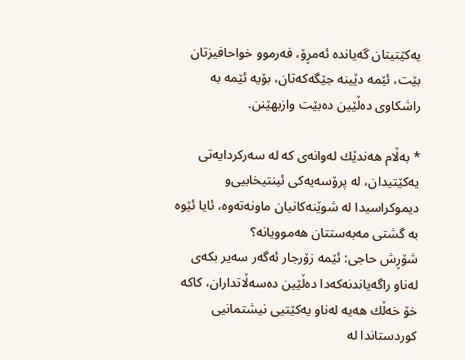یه‌كێتیتان گه‌یانده‌ ئه‌مڕۆ، فه‌رموو خواحافیزتان بێت، ئێمه‌ دێینه‌ جێگه‌كه‌تان، بۆیه‌ ئێمه‌ به‌ راشكاوی‌ ده‌ڵێین ده‌بێت وازبهێنن.

* به‌ڵام هه‌ندێك له‌وانه‌ی كه‌ له‌ سه‌ركردایه‌تی یه‌كێتیدان، له‌ پرۆسه‌یه‌كی ئینتیخابیی‌و دیموكراسیدا له‌ شوێنه‌كانیان ماونه‌ته‌وه‌، ئایا ئێوه‌ به‌ گشتی‌ مه‌به‌ستتان هه‌موویانه‌؟
شۆڕش حاجی‌: ئێمه‌ زۆرجار ئه‌گه‌ر سه‌یر بكه‌ی له‌ناو راگه‌یاندنه‌كه‌دا ده‌ڵێین ده‌سه‌ڵاتداران، كاكه‌ خۆ خه‌ڵك هه‌یه‌ له‌ناو یه‌كێتیی‌ نیشتمانیی‌ كوردستاندا له‌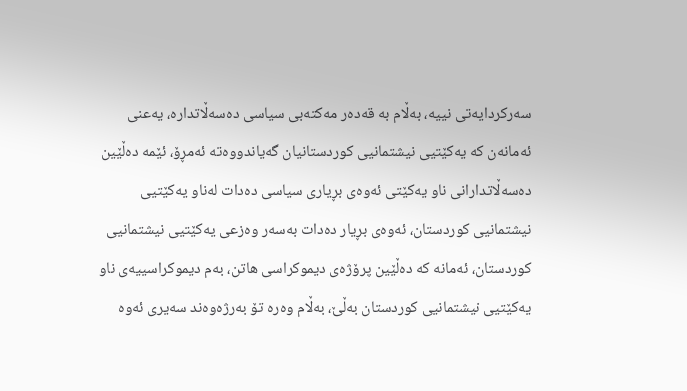سه‌ركردایه‌تی نییه‌، به‌ڵام به‌ قه‌ده‌ر مه‌كته‌بی سیاسی ده‌سه‌ڵاتداره‌، یه‌عنی ئه‌مانه‌ن كه‌ یه‌كێتیی‌ نیشتمانیی‌ كوردستانیان گه‌یاندووه‌ته‌ ئه‌مڕۆ، ئێمه‌ ده‌ڵێین ده‌سه‌ڵاتدارانی ناو یه‌كێتی ئه‌وه‌ی بڕیاری سیاسی ده‌دات له‌ناو یه‌كێتیی‌ نیشتمانیی‌ كوردستان، ئه‌وه‌ی بڕیار ده‌دات به‌سه‌ر وه‌زعی یه‌كێتیی‌ نیشتمانیی‌ كوردستان، ئه‌مانه‌ كه‌ ده‌ڵێین پرۆژه‌ی دیموكراسی هاتن، به‌م دیموكراسییه‌ی‌ ناو یه‌كێتیی‌ نیشتمانیی‌ كوردستان به‌ڵێ‌، به‌ڵام وه‌ره‌ تۆ به‌رژه‌وه‌ند سه‌یری ئه‌وه‌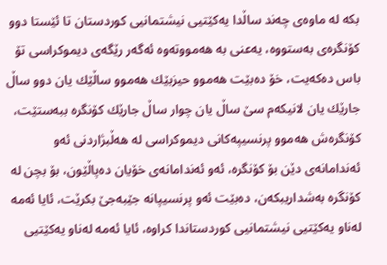بكه‌ له‌ ماوه‌ی چه‌ند ساڵدا یه‌كێتیی‌ نیشتمانیی‌ كوردستان تا ئێستا دوو كۆنگره‌ی به‌ستووه‌، یه‌عنی به‌ هه‌مووته‌وه‌ ئه‌گه‌ر رێگه‌ی دیموكراسی تۆ باس ده‌كه‌یت، خۆ ده‌بێت هه‌موو حیزبێك هه‌موو ساڵێك یان دوو ساڵ‌ جارێك یان لانیكه‌م سێ‌ ساڵ‌ یان چوار ساڵ‌ جارێك كۆنگره‌ ببه‌ستێت، كۆنگره‌ش هه‌موو پرنسیپه‌كانی دیموكراسی له‌ هه‌ڵبژاردنی ئه‌و ئه‌ندامانه‌ی دێن بۆ كۆنگره‌، ئه‌و ئه‌ندامانه‌ی خۆیان ده‌پاڵێون، بۆ بچن له‌ كۆنگره‌ به‌شداریبكه‌ن، ده‌بێت ئه‌و پرنسیپانه‌ جێبه‌جێ‌ بكرێت، ئایا ئه‌مه‌ له‌ناو یه‌كێتیی‌ نیشتمانیی‌ كوردستاندا كراوه‌، ئایا ئه‌مه‌ له‌ناو یه‌كێتیی‌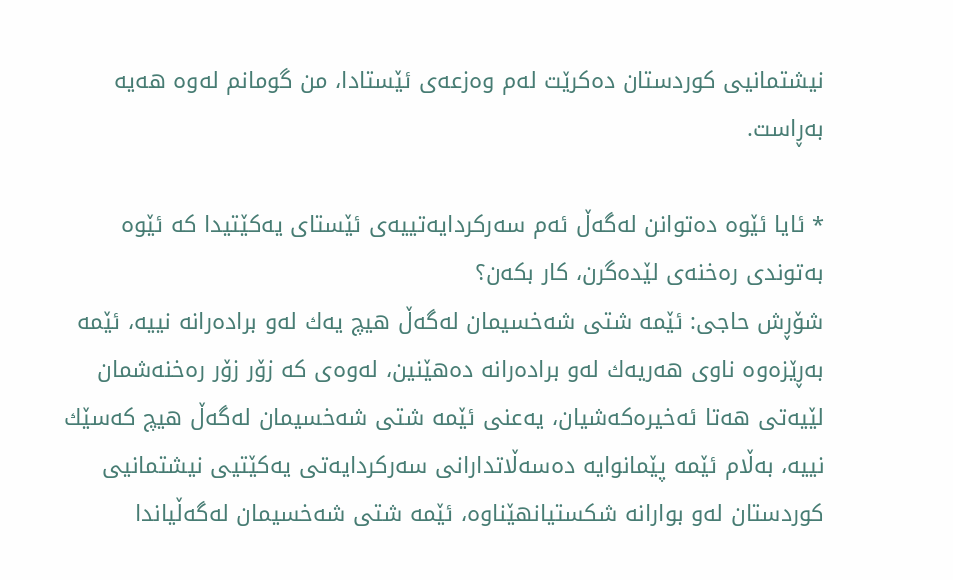نیشتمانیی‌ كوردستان ده‌كرێت له‌م وه‌زعه‌ی ئێستادا، من گومانم له‌وه‌ هه‌یه‌ به‌ڕاست.

* ئایا ئێوه‌ ده‌توانن له‌گه‌ڵ‌ ئه‌م سه‌ركردایه‌تییه‌ی ئێستای یه‌كێتیدا كه‌ ئێوه‌ به‌توندی ره‌خنه‌ی لێده‌گرن، كار بكه‌ن؟
شۆڕش حاجی‌: ئێمه‌ شتی شه‌خسیمان له‌گه‌ڵ‌ هیچ یه‌ك له‌و براده‌رانه‌ نییه‌، ئێمه‌ به‌ڕێزه‌وه‌ ناوی‌ هه‌ریه‌ك له‌و براده‌رانه‌ ده‌هێنین، له‌وه‌ی كه‌ زۆر زۆر ره‌خنه‌شمان لێیه‌تی هه‌تا ئه‌خیره‌كه‌شیان، یه‌عنی ئێمه‌ شتی شه‌خسیمان له‌گه‌ڵ‌ هیچ كه‌سێك نییه‌، به‌ڵام ئێمه‌ پێمانوایه‌ ده‌سه‌ڵاتدارانی سه‌ركردایه‌تی یه‌كێتیی‌ نیشتمانیی‌ كوردستان له‌و بوارانه‌ شكستیانهێناوه‌، ئێمه‌ شتی شه‌خسیمان له‌گه‌ڵیاندا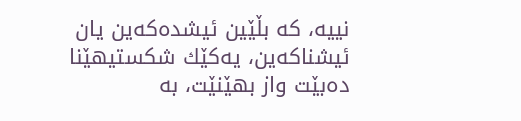نییه‌، كه‌ بڵێین ئیشده‌كه‌ین یان ئیشناكه‌ین، یه‌كێك شكستیهێنا ده‌بێت واز بهێنێت، به‌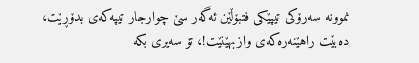نمو‌ونه‌ سه‌رۆكی‌ تیپێكی‌ فتبۆڵێن ئه‌گه‌ر سێ‌ چوارجار تیپه‌كه‌ی‌ بدۆڕێت، ده‌بێت راهێنه‌ره‌كه‌ی‌ وازبهێنێت!، تۆ سه‌یری بكه‌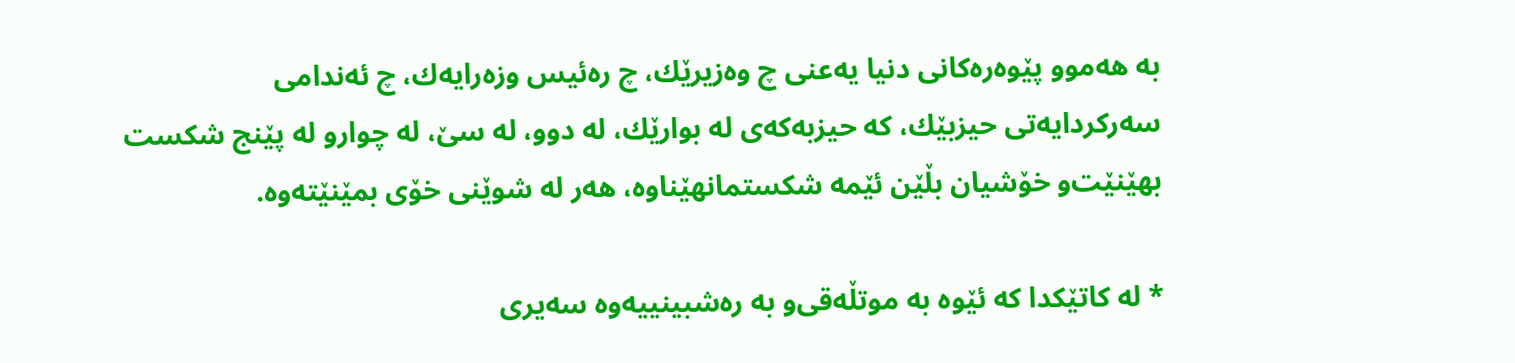به‌ هه‌موو پێوه‌ره‌كانی دنیا یه‌عنی چ وه‌زیرێك، چ ره‌ئیس وزه‌رایه‌ك، چ ئه‌ندامی سه‌ركردایه‌تی حیزبێك، كه‌ حیزبه‌كه‌ی له‌ بوارێك، له‌ دوو، له‌ سێ‌، له‌ چوار‌و له‌ پێنج شكست بهێنێت‌و خۆشیان بڵێن ئێمه‌ شكستمانهێناوه‌، هه‌ر له‌ شوێنی‌ خۆی‌ بمێنێته‌وه‌.

* له‌ كاتێكدا كه‌ ئێوه‌ به‌ موتڵه‌قی‌و به‌ ره‌شبینییه‌وه‌ سه‌یری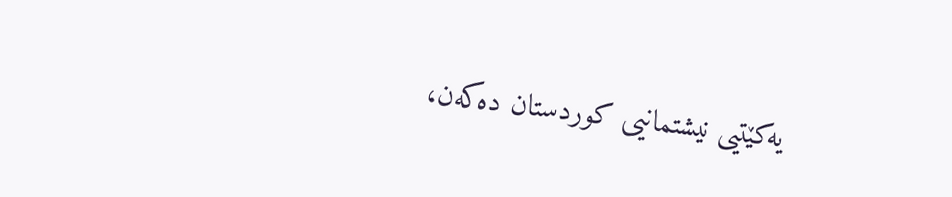یه‌كێتیی‌ نیشتمانیی‌ كوردستان ده‌كه‌ن،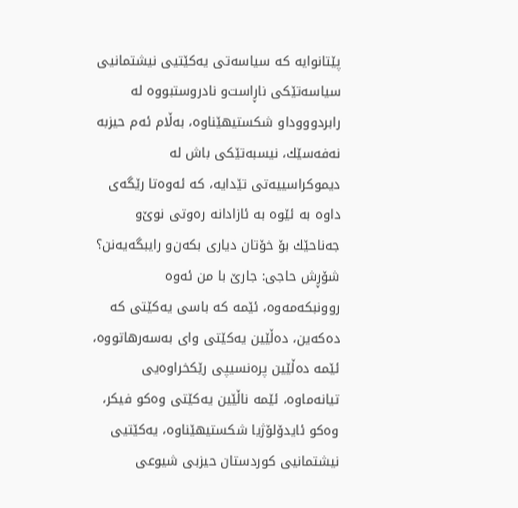پێتانوایه‌ كه‌ سیاسه‌تی یه‌كێتیی نیشتمانیی سیاسه‌تێكی ناڕاست‌و نادروستبووه‌ له‌ رابردوووداو شكستیهێناوه‌، به‌ڵام ئه‌م حیزبه‌ نه‌فه‌سێك، نیسبه‌تێكی باش له‌ دیموكراسییه‌تی تێدایه‌، كه‌ ئه‌وه‌تا رێگه‌ی‌ داوه‌ به‌ ئێوه‌ به‌ ئازادانه‌ ره‌وتی نوێ‌‌و جه‌ناحێك بۆ خۆتان دیاری بكه‌ن‌و رایبگه‌یه‌نن؟
شۆڕش حاجی‌: جارێ‌ با من ئه‌وه‌ رو‌ونبكه‌مه‌وه‌، ئێمه‌ كه‌ باسی یه‌كێتی كه‌ ده‌كه‌ین، ده‌ڵێین یه‌كێتی وای به‌سه‌رهاتووه‌، ئێمه‌ ده‌ڵێین پره‌نسیپی‌ رێكخراوه‌یی‌ تیانه‌ماوه‌، ئێمه‌ ناڵێین یه‌كێتی وه‌كو فیكر، وه‌كو ئایدۆلۆژیا شكستیهێناوه‌، یه‌كێتیی‌ نیشتمانیی‌ كوردستان حیزبی شیوعی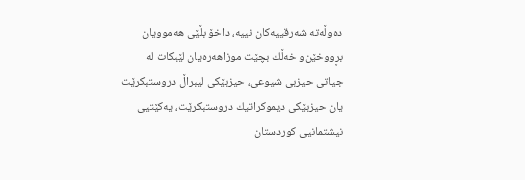ده‌وڵه‌ته‌ شه‌رقییه‌كان نییه‌، داخۆ بڵێی هه‌موویان بڕ‌ووخێن‌و خه‌ڵك بچێت موزاهه‌ره‌یان لێبكات له‌ جیاتی حیزبی شیوعی‌، حیزبێكی‌ لیبراڵ‌ دروستبكرێت یان حیزبێكی دیموكراتیك دروستبكرێت، یه‌كێتیی‌ نیشتمانیی‌ كوردستان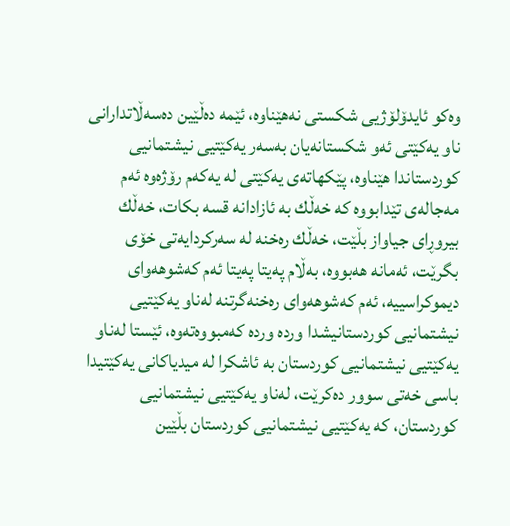وه‌كو ئایدۆلۆژیی شكستی نه‌هێناوه‌، ئێمه‌ ده‌ڵێین ده‌سه‌ڵاتدارانی ناو یه‌كێتی ئه‌و شكستانه‌یان به‌سه‌ر یه‌كێتیی‌ نیشتمانیی‌ كوردستاندا هێناوه‌، پێكهاته‌ی یه‌كێتی له‌ یه‌كه‌م رۆژه‌وه‌ ئه‌م مه‌جاله‌ی تێدابووه‌ كه‌ خه‌ڵك به‌ ئازادانه‌ قسه‌ بكات، خه‌ڵك بیروڕای جیاواز بڵێت، خه‌ڵك ره‌خنه‌ له‌ سه‌ركردایه‌تی خۆی بگرێت، ئه‌مانه‌ هه‌بووه‌، به‌ڵام په‌یتا په‌یتا ئه‌م كه‌شوهه‌وای دیموكراسییه‌، ئه‌م كه‌شوهه‌وای ره‌خنه‌گرتنه‌ له‌ناو یه‌كێتیی‌ نیشتمانیی‌ كوردستانیشدا ورده‌ ورده‌ كه‌مبووه‌ته‌وه‌، ئێستا له‌ناو یه‌كێتیی‌ نیشتمانیی‌ كوردستان به‌ ئاشكرا له‌ میدیاكانی یه‌كێتیدا باسی خه‌تی سوور ده‌كرێت، له‌ناو یه‌كێتیی‌ نیشتمانیی‌ كوردستان، كه‌ یه‌كێتیی‌ نیشتمانیی‌ كوردستان بڵێین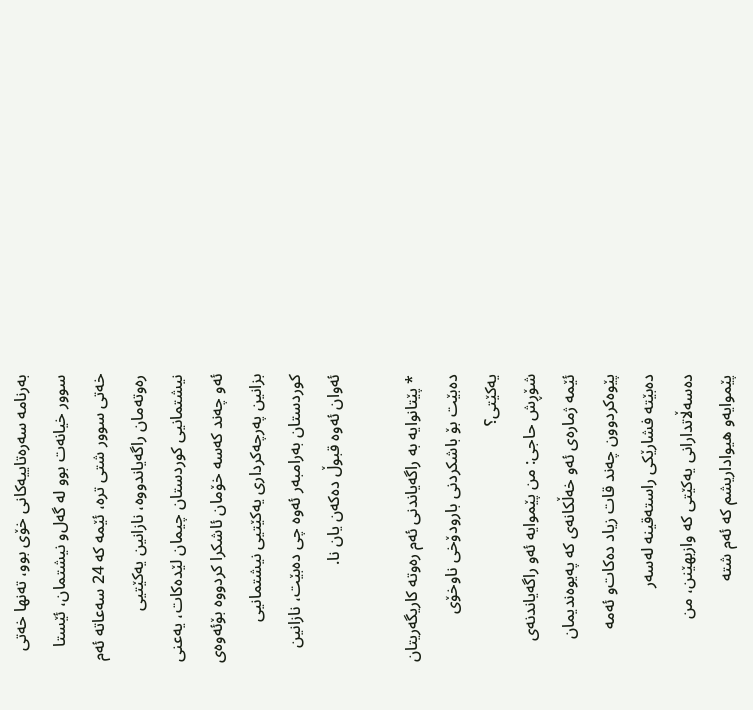به‌رنامه‌ سه‌ره‌تاییه‌كانی خۆی بوو، ته‌نها خه‌تی سوور خیانه‌ت بوو له‌ گه‌ل‌و نیشتمان، ئێستا خه‌تی سوور شتی‌ تره‌، ئێمه‌ كه‌ 24 سه‌عاته‌ ئه‌م ره‌وته‌مان راگه‌یاندووه‌، نازانین یه‌كێتیی‌ نیشتمانیی‌ كوردستان چیمان لێده‌كات، یه‌عنی ئه‌و چه‌ند كه‌سه‌ خۆمان ئاشكرا كردووه‌ بۆئه‌وه‌ی بزانین په‌رچه‌كرداری‌ یه‌كێتیی‌ نیشتمانیی‌ كوردستان به‌رامبه‌ر ئه‌وه‌ چی ده‌بێت، نازانین ئه‌وان ئه‌وه‌ قبوڵ‌ ده‌كه‌ن یان نا.

* پێتانوایه‌ به‌ راگه‌یاندنی ئه‌م ره‌وته‌ كاریگه‌ریتان ده‌بێت بۆ باشكردنی بارودۆخی ناوخۆی یه‌كێتی؟
شۆڕش حاجی‌: من پێموایه‌ ئه‌و راگه‌یاندنه‌ی ئێمه‌ ژماره‌ی ئه‌و خه‌ڵكانه‌ی كه‌ په‌یوه‌ندیمان پێوه‌كردوون چه‌ند قات زیاد ده‌كات‌و ئه‌مه‌ ده‌بێته‌ فشارێكی راسته‌قینه‌ له‌سه‌ر ده‌سه‌ڵاتدارانی یه‌كێتی كه‌ وازبهێنن، من پێموایه‌‌و هیواداریشم كه‌ ئه‌م شته‌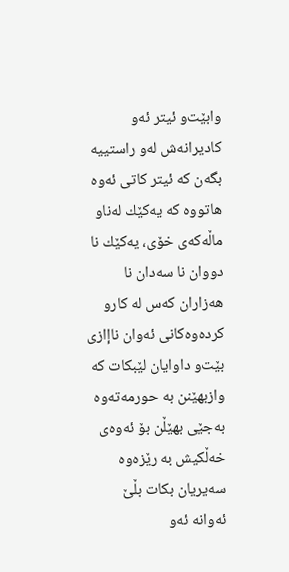وابێت‌و ئیتر ئه‌و كادیرانه‌ش له‌و راستییه‌ بگه‌ن كه‌ ئیتر كاتی ئه‌وه‌ هاتووه‌ كه‌ یه‌كێك له‌ناو ماڵه‌كه‌ی خۆی، یه‌كێك نا دووان نا سه‌دان نا هه‌زاران كه‌س له‌ كارو كرده‌وه‌كانی ئه‌وان ناإازی بێت‌و داوایان لێبكات كه‌ وازبهێنن به‌ حورمه‌ته‌وه‌ به‌جێی بهێڵن بۆ ئه‌وه‌ی خه‌ڵكیش به‌ رێزه‌وه‌ سه‌یریان بكات بڵێ‌ ئه‌وانه‌ ئه‌و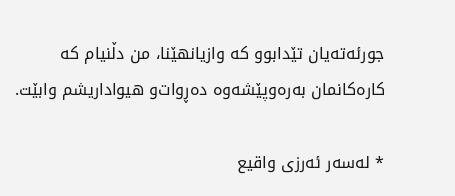جورئه‌ته‌یان تێدابوو كه‌ وازیانهێنا، من دڵنیام كه‌ كاره‌كانمان به‌ره‌وپێشه‌وه‌ ده‌ڕوات‌و هیواداریشم وابێت.

* له‌سه‌ر ئه‌رزی واقیع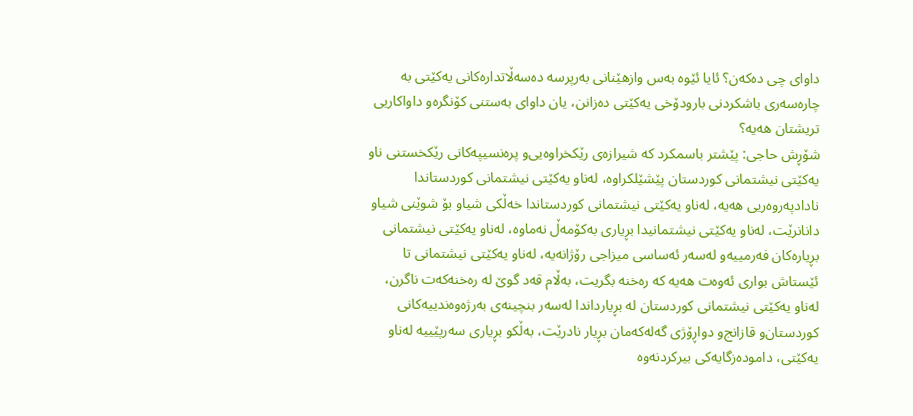داوای‌ چی‌ ده‌كه‌ن؟ ئایا ئێوه‌ به‌س وازهێنانی به‌رپرسه‌ ده‌سه‌ڵاتداره‌كانی یه‌كێتی به‌ چاره‌سه‌ری باشكردنی‌ بارودۆخی‌ یه‌كێتی ده‌زانن، یان داوای به‌ستنی‌ كۆنگره‌‌و داواكاریی‌ تریشتان هه‌یه‌؟
شۆڕش حاجی‌: پێشتر باسمكرد كه‌ شیرازه‌ی رێكخراوه‌یی‌و پره‌نسیپه‌كانی رێكخستنی‌ ناو یه‌كێتی‌ نیشتمانی كوردستان پێشێلكراوه‌، له‌ناو یه‌كێتی نیشتمانی كوردستاندا نادادپه‌روه‌ریی هه‌یه‌، له‌ناو یه‌كێتی نیشتمانی كوردستاندا خه‌ڵكی شیاو بۆ شوێنی شیاو دانانرێت، له‌ناو یه‌كێتی نیشتمانیدا بڕیاری به‌كۆمه‌ڵ‌ نه‌ماوه‌، له‌ناو یه‌كێتی نیشتمانی بڕیاره‌كان فه‌رمییه‌و له‌سه‌ر ئه‌ساسی میزاجی رۆژانه‌یه‌، له‌ناو یه‌كێتی نیشتمانی تا ئێستاش بواری ئه‌وه‌ت هه‌یه‌ كه‌ ره‌خنه‌ بگریت، به‌ڵام قه‌د گوێ‌ له‌ ره‌خنه‌كه‌ت ناگرن، له‌ناو یه‌كێتی نیشتمانی كوردستان له‌ بڕیارداندا له‌سه‌ر بنچینه‌ی به‌رژه‌وه‌ندییه‌كانی كوردستان‌و قازانج‌و دواڕۆژی گه‌له‌كه‌مان بڕیار نادرێت، به‌ڵكو بڕیاری سه‌رپێییه‌ له‌ناو یه‌كێتی، داموده‌زگایه‌كی بیركردنه‌وه‌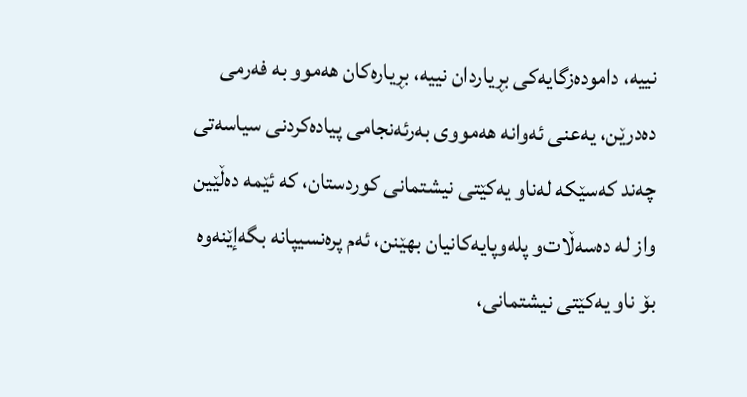نییه‌، داموده‌زگایه‌كی بڕیاردان نییه‌، بڕیاره‌كان هه‌موو به‌ فه‌رمی ده‌درێن، یه‌عنی ئه‌وانه‌ هه‌مووی به‌رئه‌نجامی پیاده‌كردنی سیاسه‌تی چه‌ند كه‌سێكه‌ له‌ناو یه‌كێتی نیشتمانی كوردستان، كه‌ ئێمه‌ ده‌ڵێین واز له‌ ده‌سه‌ڵات‌و پله‌وپایه‌كانیان بهێنن، ئه‌م پره‌نسیپانه‌ بگه‌إێنه‌وه‌ بۆ ناو یه‌كێتی نیشتمانی‌،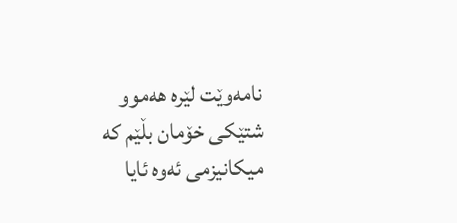نامه‌وێت لێره‌ هه‌موو شتێكی خۆمان بڵێم كه‌ میكانیزمی ئه‌وه‌ ئایا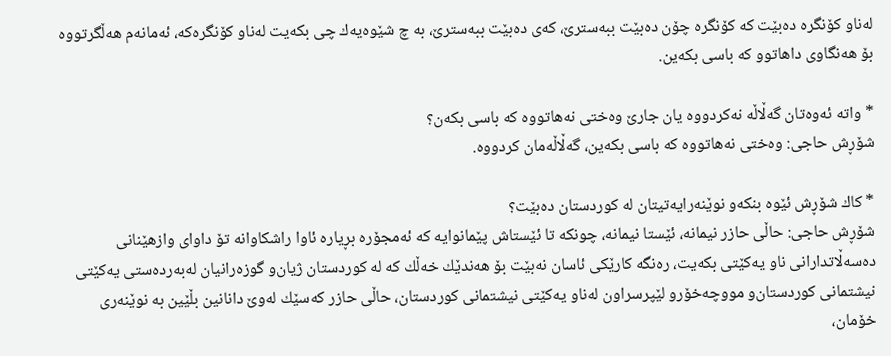له‌ناو كۆنگره‌ ده‌بێت كه‌ كۆنگره‌ چۆن ده‌بێت ببه‌سترێ‌، كه‌ی ده‌بێت ببه‌سترێ‌، به‌ چ شێوه‌یه‌ك چی بكه‌یت له‌ناو كۆنگره‌كه‌، ئه‌مانه‌م هه‌ڵگرتووه‌ بۆ هه‌نگاوی داهاتوو كه‌ باسی بكه‌ین.

* واته‌ ئه‌وه‌تان گه‌ڵاڵه‌ نه‌كردووه‌ یان جارێ‌ وه‌ختی نه‌هاتووه‌ كه‌ باسی بكه‌ن؟
شۆڕش حاجی‌: وه‌ختی نه‌هاتووه‌ كه‌ باسی بكه‌ین، گه‌ڵاڵه‌مان كردووه‌.

* كاك شۆڕش ئێوه‌ بنكه‌و نوێنه‌رایه‌تیتان له‌ كوردستان ده‌بێت؟
شۆڕش حاجی‌: حاڵی حازر نیمانه‌، ئێستا نیمانه‌، چونكه‌ تا ئێستاش پێمانوایه‌ كه‌ ئه‌مجۆره‌ بڕیاره‌ ئاوا راشكاوانه‌ تۆ داوای وازهێنانی ده‌سه‌ڵاتدارانی ناو یه‌كێتی بكه‌یت، ره‌نگه‌ كارێكی ئاسان نه‌بێت بۆ هه‌ندێك خه‌ڵك كه‌ له‌ كوردستان ژیان‌و گوزه‌رانیان له‌به‌رده‌ستی یه‌كێتی نیشتمانی كوردستان‌و مووچه‌خۆرو لێپرسراون له‌ناو یه‌كێتی نیشتمانی كوردستان، حاڵی حازر كه‌سێك له‌وێ‌ دانانین بڵێین به‌ نوێنه‌ری‌ خۆمان،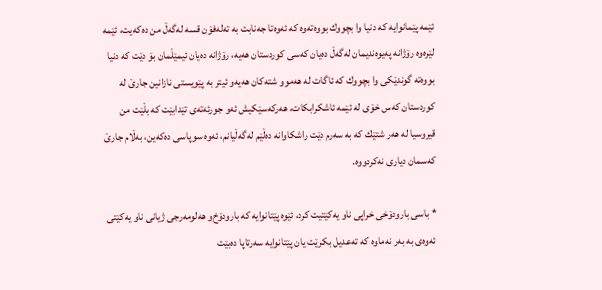ئێمه‌ پێمانوایه‌ كه‌ دنیا وا بچووك بووه‌ته‌وه‌ كه‌ ئه‌وه‌تا جه‌نابت به‌ ته‌له‌فۆن قسه‌ له‌گه‌ڵ‌ من ده‌كه‌یت، ئێمه‌ لێره‌وه‌ رۆژانه‌ په‌یوه‌ندیمان له‌گه‌ڵ‌ ده‌یان كه‌سی كوردستان هه‌یه‌، رۆژانه‌ ده‌یان ئیمێڵمان بۆ دێت كه‌ دنیا بووه‌ته‌ گوندێكی وا بچووك كه‌ ئاگات له‌ هه‌موو شته‌كان هه‌یه‌و ئیتر به‌ پێویستی نازانین جارێ‌ له‌ كوردستان كه‌س خۆی له‌ ئێمه‌ ئاشكرابكات، هه‌ركه‌سێكیش ئه‌و جورئه‌ته‌ی تێدابێت كه‌ بڵێت من قیروسیا له‌ هه‌ر شتێك كه‌ به‌ سه‌رم دێت راشكاوانه‌ ده‌ڵێم له‌گه‌ڵیانم، ئه‌وه‌ سوپاسی ده‌كه‌ین، به‌ڵام جارێ‌ كه‌سمان دیاری نه‌كردووه‌.

* باسی بارودۆخی خراپی ناو یه‌كێتیت كرد، ئێوه‌ پێتانوایه‌ كه‌ بارودۆخ‌و هه‌لومه‌رجی ژیانی ناو یه‌كێتی ئه‌وه‌ی به‌ به‌ر نه‌ماوه‌ كه‌ ته‌عدیل بكرێت یان پێتانوایه‌ سه‌رتاپا ده‌بێت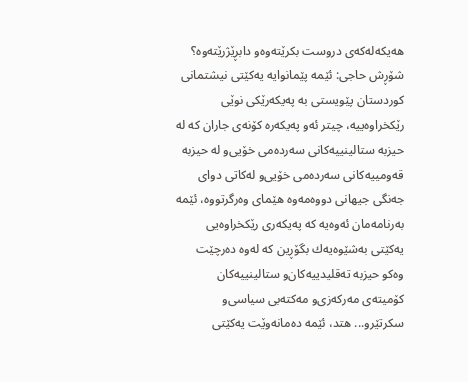هه‌یكه‌له‌كه‌ی‌ دروست بكرێته‌وه‌و دابڕێژرێته‌وه‌؟
شۆڕش حاجی‌: ئێمه‌ پێمانوایه‌ یه‌كێتی نیشتمانی كوردستان پێویستی به‌ په‌یكه‌رێكی نوێی‌ رێكخراوه‌ییه‌، چیتر ئه‌و په‌یكه‌ره‌ كۆنه‌ی جاران كه‌ له‌ حیزبه‌ ستالینییه‌كانی سه‌رده‌می خۆیی‌و له‌ حیزبه‌ قه‌ومییه‌كانی سه‌رده‌می خۆیی‌و له‌كاتی دوای جه‌نگی جیهانی دووه‌مه‌وه‌ هێمای وه‌رگرتووه‌، ئێمه‌ به‌رنامه‌مان ئه‌وه‌یه‌ كه‌ په‌یكه‌ری رێكخراوه‌یی یه‌كێتی به‌شێوه‌یه‌ك بگۆڕین كه‌ له‌وه‌ ده‌رچێت وه‌كو حیزبه‌ ته‌قلیدییه‌كان‌و ستالینییه‌كان كۆمیته‌ی مه‌ركه‌زی‌و مه‌كته‌بی سیاسی‌و سكرتێرو... هتد، ئێمه‌ ده‌مانه‌وێت یه‌كێتی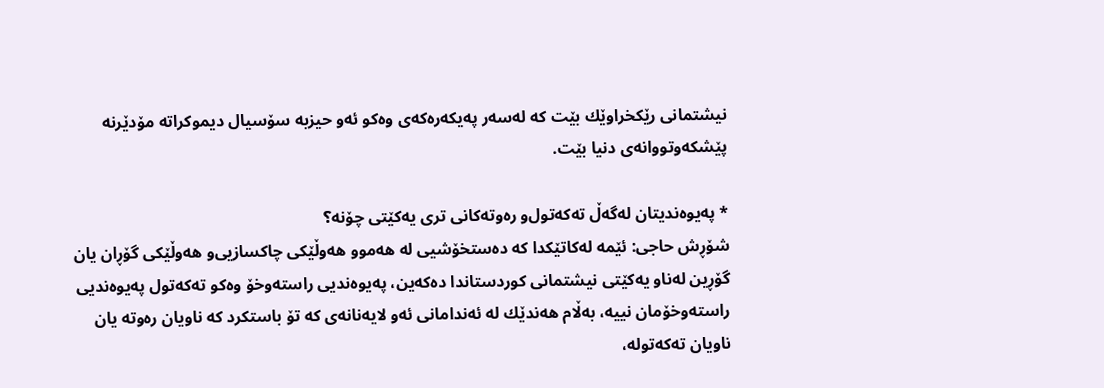نیشتمانی رێكخراوێك بێت كه‌ له‌سه‌ر په‌یكه‌ره‌كه‌ی وه‌كو ئه‌و حیزبه‌ سۆسیال دیموكراته‌ مۆدێرنه‌ پێشكه‌وتووانه‌ی دنیا بێت.

* په‌یوه‌ندیتان له‌گه‌ڵ‌ ته‌كه‌تول‌و ره‌وته‌كانی‌ تری‌ یه‌كێتی‌ چۆنه‌؟
شۆڕش حاجی‌: ئێمه‌ له‌كاتێكدا كه‌ ده‌ستخۆشیی له‌ هه‌موو هه‌وڵێكی چاكسازیی‌و هه‌وڵێكی گۆڕان یان گۆڕین له‌ناو یه‌كێتی نیشتمانی كوردستاندا ده‌كه‌ین، په‌یوه‌ندیی راسته‌وخۆ وه‌كو ته‌كه‌تول په‌یوه‌ندیی راسته‌وخۆمان نییه‌، به‌ڵام هه‌ندێك له‌ ئه‌ندامانی ئه‌و لایه‌نانه‌ی‌ كه‌ تۆ باستكرد كه‌ ناویان ره‌وته‌ یان ناویان ته‌كه‌توله‌،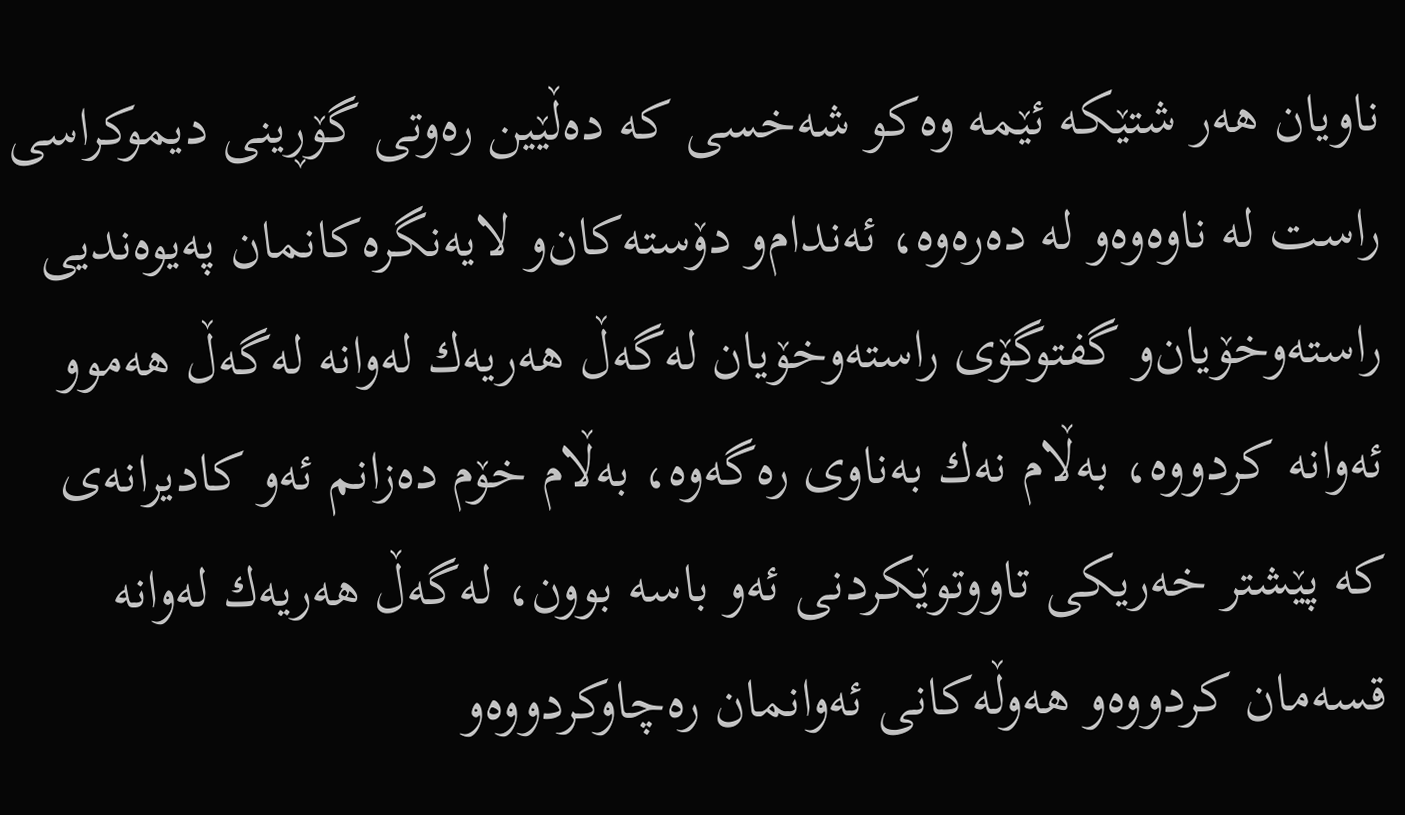ناویان هه‌ر شتێكه‌ ئێمه‌ وه‌كو شه‌خسی كه‌ ده‌ڵێین ره‌وتی گۆڕینی دیموكراسی راست له‌ ناوه‌وه‌و له‌ ده‌ره‌وه‌، ئه‌ندام‌و دۆسته‌كان‌و لایه‌نگره‌كانمان په‌یوه‌ندیی راسته‌وخۆیان‌و گفتوگۆی راسته‌وخۆیان له‌گه‌ڵ‌ هه‌ریه‌ك له‌وانه‌ له‌گه‌ڵ‌ هه‌موو ئه‌وانه‌ كردووه‌، به‌ڵام نه‌ك به‌ناوی ره‌گه‌وه‌، به‌ڵام خۆم ده‌زانم ئه‌و كادیرانه‌ی كه‌ پێشتر خه‌ریكی تاووتوێكردنی ئه‌و باسه‌ بوون، له‌گه‌ڵ‌ هه‌ریه‌ك له‌وانه‌ قسه‌مان كردووه‌و هه‌وڵه‌كانی ئه‌وانمان ره‌چاوكردووه‌‌و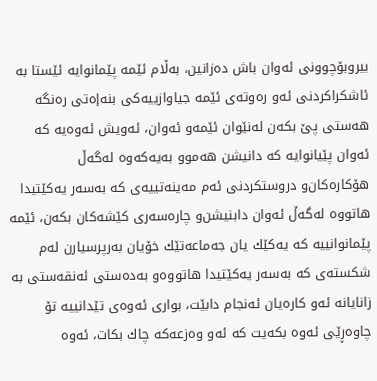بیروبۆچوونی ئه‌وان باش ده‌زانین، به‌ڵام ئێمه‌ پێمانوایه‌ ئێستا به‌ ئاشكراكردنی ئه‌و ره‌وته‌ی ئێمه‌ جیاوازییه‌كی بنه‌إه‌تی ره‌نگه‌ هه‌ستی پێ‌ بكه‌ن له‌نێوان ئێمه‌و ئه‌وان، ئه‌ویش ئه‌وه‌یه‌ كه‌ ئه‌وان پێیانوایه‌ كه‌ دانیشن هه‌موو به‌یه‌كه‌وه‌ له‌گه‌ڵ‌ هۆكاره‌كان‌و دروستكردنی ئه‌م مه‌ینه‌تییه‌ی كه‌ به‌سه‌ر یه‌كێتیدا هاتووه‌ له‌گه‌ڵ‌ ئه‌وان دابنیشن‌و چاره‌سه‌ری كێشه‌كان بكه‌ن، ئێمه‌ پێمانوانییه‌ كه‌ یه‌كێك یان جه‌ماعه‌تێك خۆیان به‌رپرسیارن له‌م شكسته‌ی كه‌ به‌سه‌ر یه‌كێتیدا هاتووه‌‌و به‌ده‌ستی ئه‌نقه‌ستی به‌ زانایانه‌ ئه‌و كاره‌یان ئه‌نجام دابێت، بواری ئه‌وه‌ی تێدانییه‌ تۆ چاوه‌ڕێی ئه‌وه‌ بكه‌یت كه‌ ئه‌و وه‌زعه‌كه‌ چاك بكات، ئه‌وه‌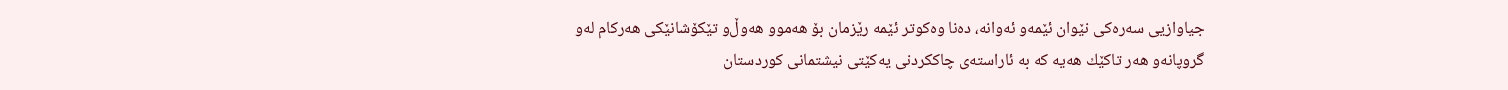جیاوازیی سه‌ره‌كی نێوان ئێمه‌و ئه‌وانه‌، ده‌نا وه‌كوتر ئێمه‌ رێزمان بۆ هه‌موو هه‌وڵ‌‌و تێكۆشانێكی هه‌ركام له‌و گروپانه‌و هه‌ر تاكێك هه‌یه‌ كه‌ به‌ ئاراسته‌ی چاككردنی یه‌كێتی نیشتمانی كوردستان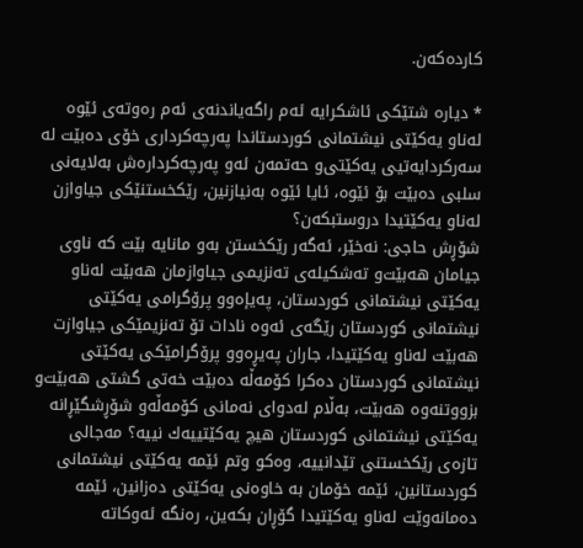كارده‌كه‌ن.

* دیاره‌ شتێكی ئاشكرایه‌ ئه‌م راگه‌یاندنه‌ی ئه‌م ره‌وته‌ی ئێوه‌ له‌ناو یه‌كێتی نیشتمانی كوردستاندا په‌رچه‌كرداری خۆی ده‌بێت له‌ سه‌ركردایه‌تیی یه‌كێتی‌و حه‌تمه‌ن ئه‌و په‌رچه‌كرداره‌ش به‌لایه‌نی سلبی ده‌بێت بۆ ئێوه‌، ئایا ئێوه‌ به‌نیازنین، رێكخستنێكی جیاوازن له‌ناو یه‌كێتیدا دروستبكه‌ن؟
شۆڕش حاجی‌: نه‌خێر، ئه‌گه‌ر رێكخستن به‌و مانایه‌ بێت كه‌ ناوی جیامان هه‌بێت‌و ته‌شكیله‌ی‌ ته‌نزیمی جیاوازمان هه‌بێت له‌ناو یه‌كێتی نیشتمانی كوردستان، په‌یإه‌وو پرۆگرامی یه‌كێتی نیشتمانی كوردستان رێگه‌ی ئه‌وه‌ نادات تۆ ته‌نزیمێكی جیاوازت هه‌بێت له‌ناو یه‌كێتیدا، جاران په‌یڕه‌وو پرۆگرامێكی یه‌كێتی‌ نیشتمانی كوردستان ده‌كرا كۆمه‌ڵه‌ ده‌بێت خه‌تی‌ گشتی هه‌بێت‌و بزووتنه‌وه‌ هه‌بێت، به‌ڵام له‌دوای نه‌مانی كۆمه‌ڵه‌و شۆڕشگێڕانه‌ یه‌كێتی نیشتمانی كوردستان هیچ یه‌كێتییه‌ك نییه‌؟ مه‌جالی تازه‌ی رێكخستنی‌ تێدانییه‌، وه‌كو وتم ئێمه‌ یه‌كێتی نیشتمانی كوردستانین، ئێمه‌ خۆمان به‌ خاوه‌نی یه‌كێتی ده‌زانین، ئێمه‌ ده‌مانه‌وێت له‌ناو یه‌كێتیدا گۆڕان بكه‌ین، ره‌نگه‌ ئه‌وكاته‌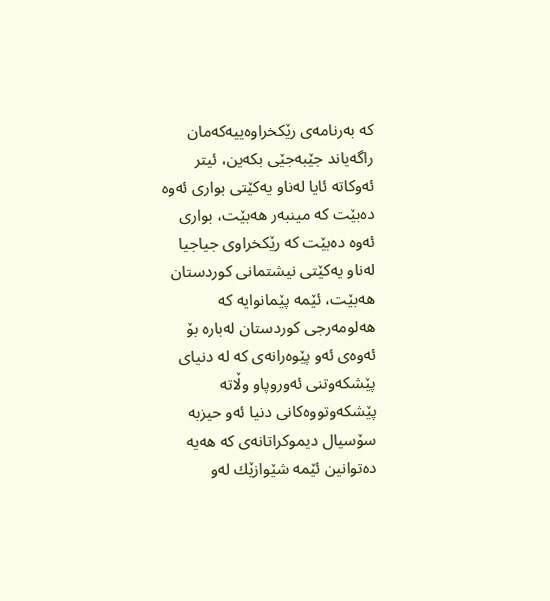كه‌ به‌رنامه‌ی رێكخراوه‌ییه‌كه‌مان راگه‌یاند جێبه‌جێی بكه‌ین، ئیتر ئه‌وكاته‌ ئایا له‌ناو یه‌كێتی بواری ئه‌وه‌ ده‌بێت كه‌ مینبه‌ر هه‌بێت، بواری ئه‌وه‌ ده‌بێت كه‌ رێكخراوی جیاجیا له‌ناو یه‌كێتی نیشتمانی كوردستان هه‌بێت، ئێمه‌ پێمانوایه‌ كه‌ هه‌لومه‌رجی كوردستان له‌باره‌ بۆ ئه‌وه‌ی ئه‌و پێوه‌رانه‌ی كه‌ له‌ دنیای پێشكه‌وتنی ئه‌وروپاو وڵاته‌ پێشكه‌وتووه‌كانی دنیا ئه‌و حیزبه‌ سۆسیال دیموكراتانه‌ی كه‌ هه‌یه‌ ده‌توانین ئێمه‌ شێوازێك له‌و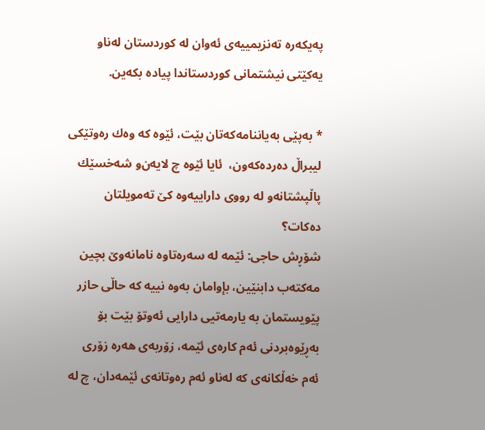په‌یكه‌ره‌ ته‌نزیمییه‌ی ئه‌وان له‌ كوردستان له‌ناو یه‌كێتی نیشتمانی كوردستاندا پیاده‌ بكه‌ین.

* به‌پێی به‌یاننامه‌كه‌تان بێت، ئێوه‌ كه‌ وه‌ك ره‌وتێكی لیبراڵ‌ ده‌رده‌كه‌ون،  ئایا ئێوه‌ چ لایه‌ن‌و شه‌خسێك پاڵپشتانه‌و له‌ رووی داراییه‌وه‌ كێ‌ ته‌مویلتان ده‌كات؟
شۆڕش حاجی‌: ئێمه‌ له‌ سه‌ره‌تاوه‌ نامانه‌وێ‌ بچین مه‌كته‌ب دابنێین، بإوامان به‌وه‌ نییه‌ كه‌ حاڵی حازر پێویستمان به‌ یارمه‌تیی دارایی ئه‌وتۆ بێت بۆ به‌ڕێوه‌بردنی ئه‌م كاره‌ی ئێمه‌، زۆربه‌ی هه‌ره‌ زۆری ئه‌م خه‌ڵكانه‌ی كه‌ له‌ناو ئه‌م ره‌وتانه‌ی ئێمه‌دان، چ له‌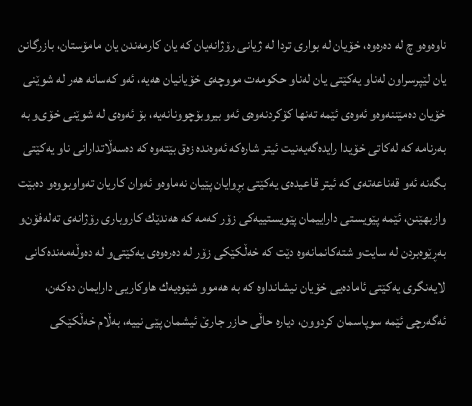ناوه‌وه‌و چ له‌ ده‌ره‌وه‌، خۆیان له‌ بواری تردا له‌ ژیانی رۆژانه‌یان كه‌ یان كارمه‌ندن یان مامۆستان، بازرگانن یان لێپرسراون له‌ناو یه‌كێتی یان له‌ناو حكومه‌ت مووچه‌ی خۆیانیان هه‌یه‌، ئه‌و كه‌سانه‌ هه‌ر له‌ شوێنی خۆیان ده‌مێننه‌وه‌‌و ئه‌وه‌ی ئێمه‌ ته‌نها كۆكردنه‌وه‌ی ئه‌و بیروبۆچوونانه‌یه‌، بۆ ئه‌وه‌ی له‌ شوێنی خۆی‌و به‌ به‌رنامه‌ كه‌ له‌كاتی خۆیدا رایده‌گه‌یه‌نیت ئیتر شاره‌كه‌ ئه‌وه‌نده‌ زه‌ق بێته‌وه‌ كه‌ ده‌سه‌ڵاتدارانی ناو یه‌كێتی بگه‌نه‌ ئه‌و قه‌ناعه‌ته‌ی كه‌ ئیتر قاعیده‌ی یه‌كێتی بڕوایان پێیان نه‌ماوه‌‌و ئه‌وان كاریان ته‌واوبووه‌و ده‌بێت وازبهێنن، ئێمه‌ پێویستی داراییمان پێویستییه‌كی زۆر كه‌مه‌ كه‌ هه‌ندێك كاروباری رۆژانه‌ی ته‌له‌فۆن‌و به‌ڕێوه‌بردن له‌ سایت‌و شته‌كانمانه‌وه‌ دێت كه‌ خه‌ڵكێكی زۆر له‌ ده‌ره‌وه‌ی یه‌كێتی‌و له‌ ده‌وڵه‌مه‌نده‌كانی لایه‌نگری یه‌كێتی ئاماده‌یی خۆیان نیشانداوه‌ كه‌ به‌ هه‌موو شێوه‌یه‌ك هاوكاریی دارایمان ده‌كه‌ن، ئه‌گه‌رچی ئێمه‌ سوپاسمان كردوون، دیاره‌ حاڵی حازر جارێ‌ ئیشمان پێی نییه‌، به‌ڵام خه‌ڵكێكی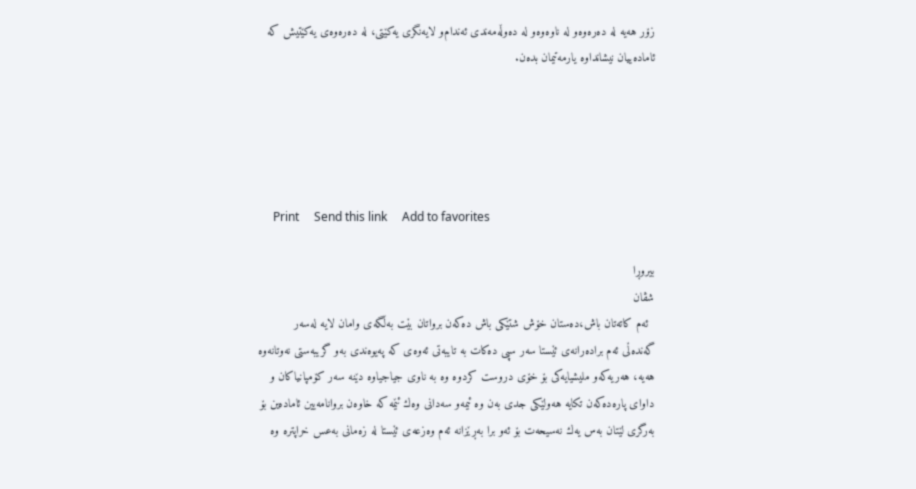زۆر هه‌یه‌ له‌ ده‌ره‌وه‌و له‌ ناوه‌وه‌و له‌ ده‌وڵه‌مه‌ندی ئه‌ندام‌و لایه‌نگری یه‌كێتی، له‌ ده‌ره‌وه‌ی یه‌كێتیش كه‌ ئاماده‌ییان نیشانداوه‌ یارمه‌تیمان بده‌ن.





     Print     Send this link     Add to favorites

بیروڕا
شڤان
  ئه‌م كاته‌تان باش،ده‌ستان خۆش شتێكی باش ده‌كه‌ن برواتان بێت به‌ڵگه‌ی وامان لایه‌ له‌سه‌ر گه‌نده‌ڵی ئه‌م براده‌رانه‌ی ئێستا سه‌ر سپی ده‌كات به‌ تایبه‌تی ئه‌وه‌ی كه‌ په‌یوه‌ندی به‌و گریبه‌ستی نه‌وتانه‌وه‌ هه‌یه‌، هه‌ریه‌كه‌و ملیشیایه‌كی بۆ خۆی دروست كردوه‌ وه‌ به‌ ناوی جیاجیاوه‌ دێنه‌ سه‌ر كۆمپانیاكان و داوای پاره‌ده‌كه‌ن تكایه‌ هه‌ولێكی جدی به‌ن وه‌ ئیمه‌و سه‌دانی وه‌ك ئێمه‌ كه‌ خاوه‌ن بروانامه‌یین ئاماده‌ین بۆ به‌رگری لێتان به‌س یه‌ك نه‌سیحه‌ت بۆ ئه‌و برا به‌ڕێزانه‌ ئه‌م وه‌زعه‌ی ئێستا له‌ زه‌مانی به‌عس خراپتره‌ وه‌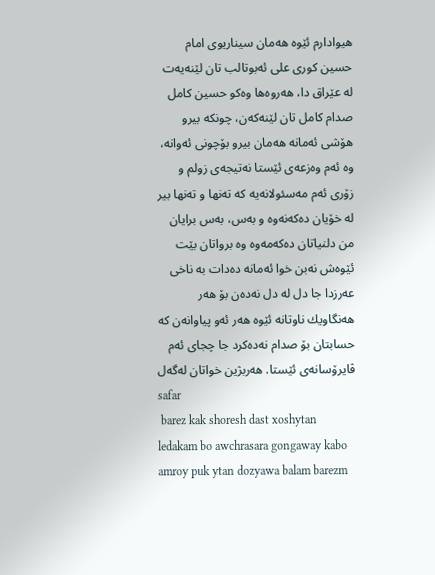هیوادارم ئێوه‌ هه‌مان سیناریوی امام حسین كوری علی ئه‌بوتالب تان لێنه‌یه‌ت له‌ عێراق دا، هه‌روه‌ها وه‌كو حسین كامل صدام كامل تان لێنه‌كه‌ن، چونكه‌ بیرو هۆشی ئه‌مانه‌ هه‌مان بیرو بۆچونی ئه‌وانه‌، وه‌ ئه‌م وه‌زعه‌ی ئێستا نه‌تیجه‌ی زولم و زۆری ئه‌م مه‌سئولانه‌یه‌ كه‌ ته‌نها و ته‌نها بیر له‌ خۆیان ده‌كه‌نه‌وه‌ و به‌س، به‌س برایان من دلنیاتان ده‌كه‌مه‌وه‌ وه‌ برواتان بێت ئێوه‌ش نه‌بن خوا ئه‌مانه‌ ده‌دات به‌ ناخی عه‌رزدا جا دل له‌ دل نه‌ده‌ن بۆ هه‌ر هه‌نگاویك ناوتانه‌ ئێوه‌ هه‌ر ئه‌و پیاوانه‌ن كه‌ حسابتان بۆ صدام نه‌ده‌كرد جا چجای ئه‌م ڤایرۆسانه‌ی ئێستا. هه‌ربژین خواتان له‌گه‌ل
safar
 barez kak shoresh dast xoshytan ledakam bo awchrasara gongaway kabo amroy puk ytan dozyawa balam barezm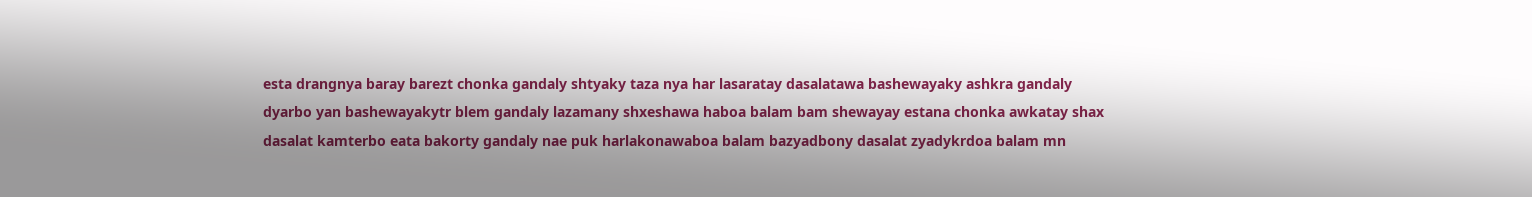esta drangnya baray barezt chonka gandaly shtyaky taza nya har lasaratay dasalatawa bashewayaky ashkra gandaly dyarbo yan bashewayakytr blem gandaly lazamany shxeshawa haboa balam bam shewayay estana chonka awkatay shax dasalat kamterbo eata bakorty gandaly nae puk harlakonawaboa balam bazyadbony dasalat zyadykrdoa balam mn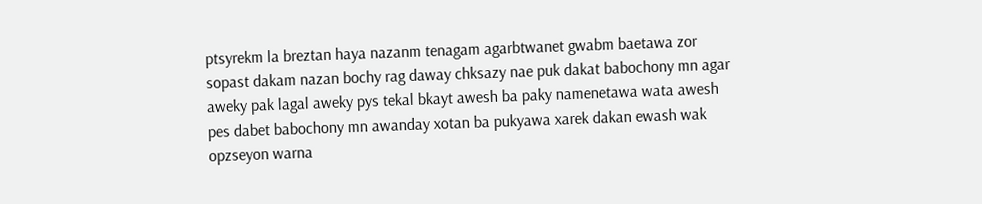ptsyrekm la breztan haya nazanm tenagam agarbtwanet gwabm baetawa zor sopast dakam nazan bochy rag daway chksazy nae puk dakat babochony mn agar aweky pak lagal aweky pys tekal bkayt awesh ba paky namenetawa wata awesh pes dabet babochony mn awanday xotan ba pukyawa xarek dakan ewash wak opzseyon warna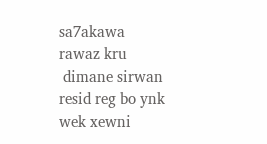sa7akawa
rawaz kru
 dimane sirwan resid reg bo ynk wek xewni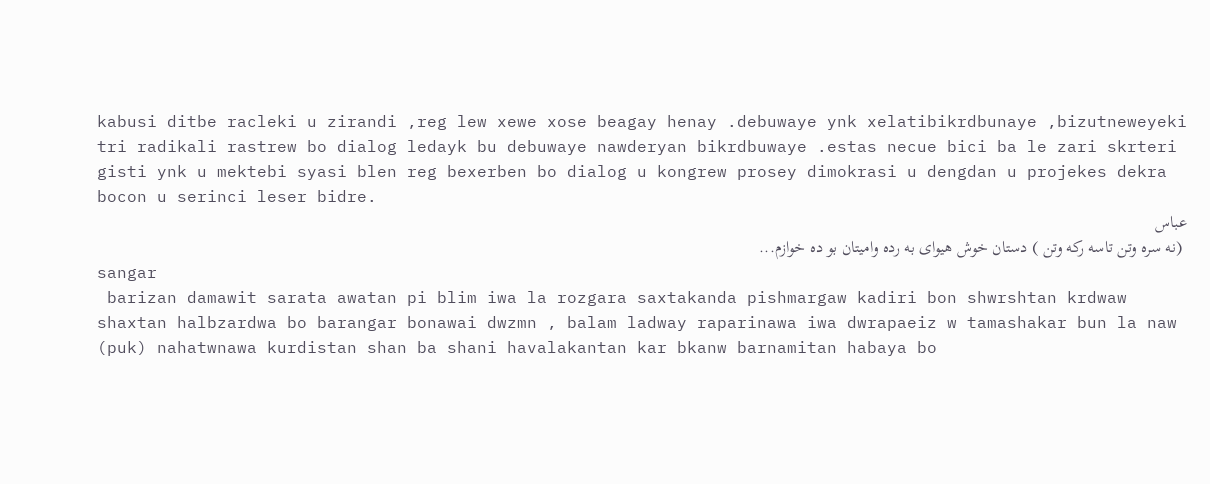kabusi ditbe racleki u zirandi ,reg lew xewe xose beagay henay .debuwaye ynk xelatibikrdbunaye ,bizutneweyeki tri radikali rastrew bo dialog ledayk bu debuwaye nawderyan bikrdbuwaye .estas necue bici ba le zari skrteri gisti ynk u mektebi syasi blen reg bexerben bo dialog u kongrew prosey dimokrasi u dengdan u projekes dekra bocon u serinci leser bidre.
عباس
 (نه سره وتن تاسه ركه وتن ) دستان خوش هيواى به رده واميتان بو ده خوازم...
sangar
 barizan damawit sarata awatan pi blim iwa la rozgara saxtakanda pishmargaw kadiri bon shwrshtan krdwaw shaxtan halbzardwa bo barangar bonawai dwzmn , balam ladway raparinawa iwa dwrapaeiz w tamashakar bun la naw (puk) nahatwnawa kurdistan shan ba shani havalakantan kar bkanw barnamitan habaya bo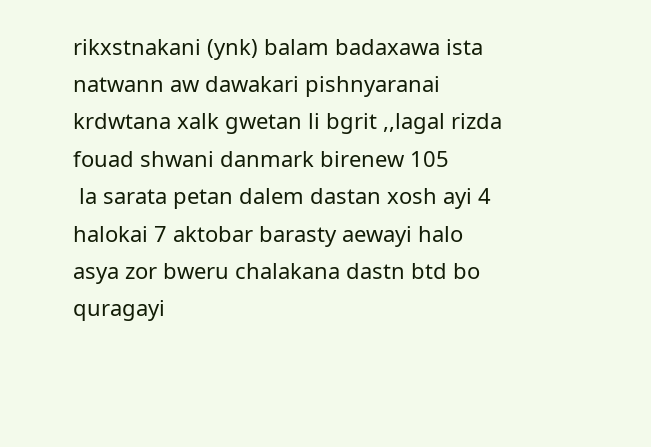rikxstnakani (ynk) balam badaxawa ista natwann aw dawakari pishnyaranai krdwtana xalk gwetan li bgrit ,,lagal rizda
fouad shwani danmark birenew 105
 la sarata petan dalem dastan xosh ayi 4 halokai 7 aktobar barasty aewayi halo asya zor bweru chalakana dastn btd bo quragayi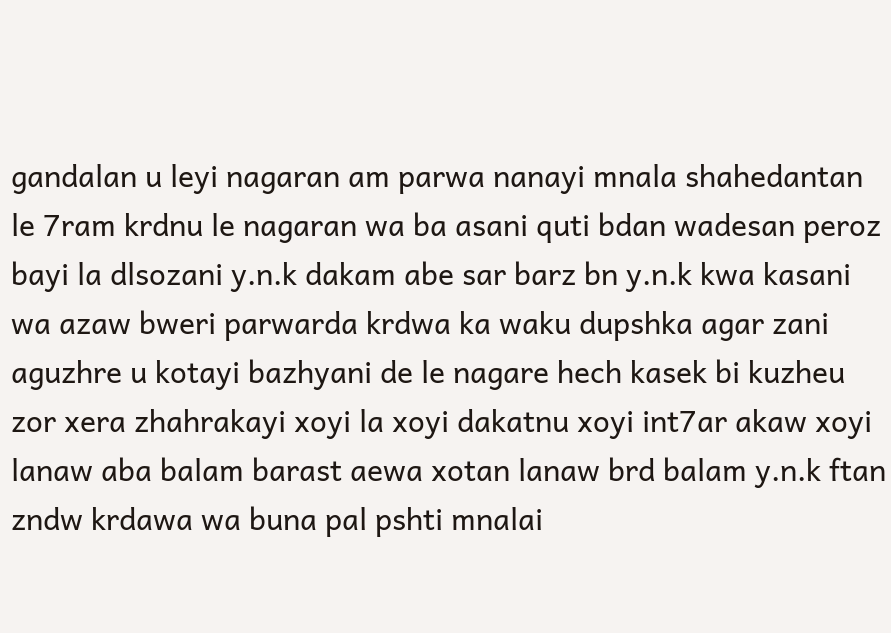gandalan u leyi nagaran am parwa nanayi mnala shahedantan le 7ram krdnu le nagaran wa ba asani quti bdan wadesan peroz bayi la dlsozani y.n.k dakam abe sar barz bn y.n.k kwa kasani wa azaw bweri parwarda krdwa ka waku dupshka agar zani aguzhre u kotayi bazhyani de le nagare hech kasek bi kuzheu zor xera zhahrakayi xoyi la xoyi dakatnu xoyi int7ar akaw xoyi lanaw aba balam barast aewa xotan lanaw brd balam y.n.k ftan zndw krdawa wa buna pal pshti mnalai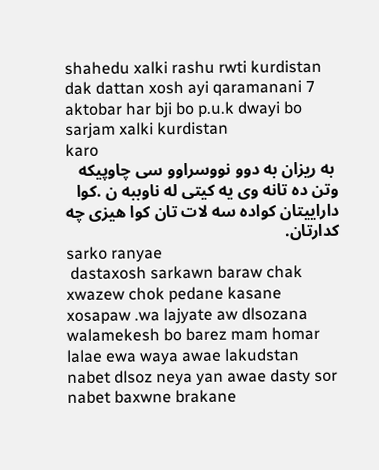shahedu xalki rashu rwti kurdistan dak dattan xosh ayi qaramanani 7 aktobar har bji bo p.u.k dwayi bo sarjam xalki kurdistan
karo
 به ریزان به دوو نووسراوو سی‌ چاوپیكه وتن ده تانه وی‌ یه كیتی‌ له ناوببه ن .كوا داراییتان كواده سه لات تان كوا هیزی‌ چه كدارتان.
sarko ranyae
 dastaxosh sarkawn baraw chak xwazew chok pedane kasane xosapaw .wa lajyate aw dlsozana walamekesh bo barez mam homar lalae ewa waya awae lakudstan nabet dlsoz neya yan awae dasty sor nabet baxwne brakane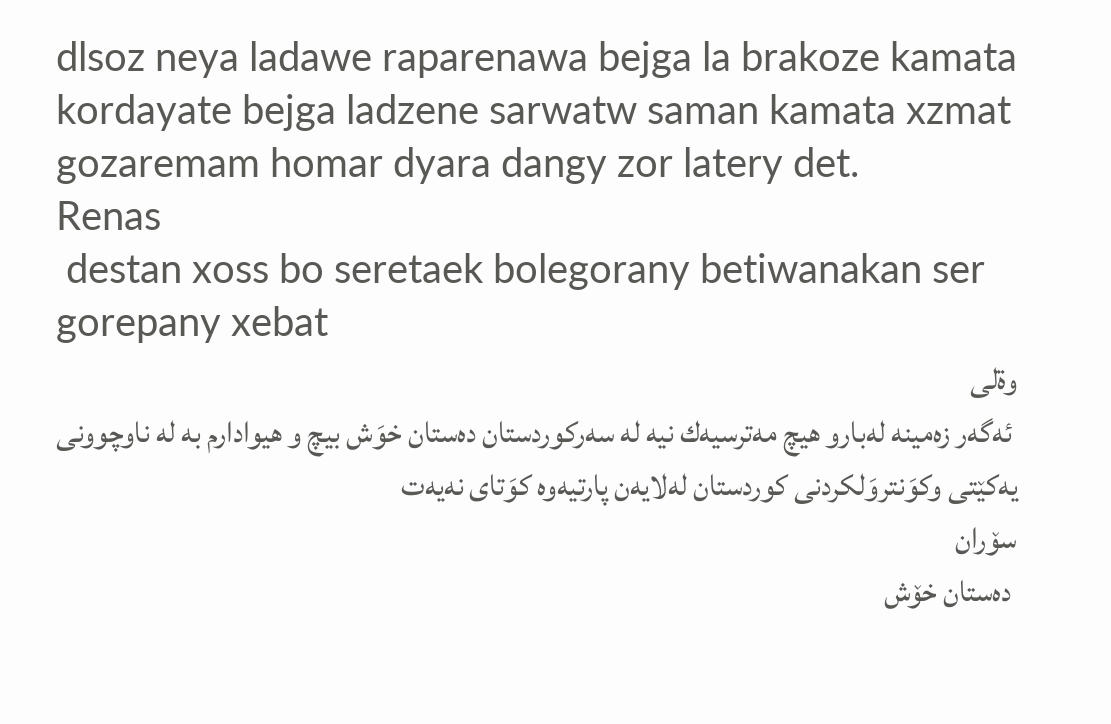dlsoz neya ladawe raparenawa bejga la brakoze kamata kordayate bejga ladzene sarwatw saman kamata xzmat gozaremam homar dyara dangy zor latery det.
Renas
 destan xoss bo seretaek bolegorany betiwanakan ser gorepany xebat
وةلى
 ئه‌گه‌ر زه‌مینه‌ له‌بارو هیچ مه‌ترسیه‌ك نیه‌ له‌ سه‌ركوردستان ده‌ستان خوَش بیچ و هیوادارم به‌ له‌ ناوچوونی‌ یه‌كێتی‌ وكوَنتروَلكردنی‌ كوردستان له‌لایه‌ن پارتیه‌وه‌ كوَتای‌ نه‌یه‌ت
سۆران
 ده‌ستان خۆش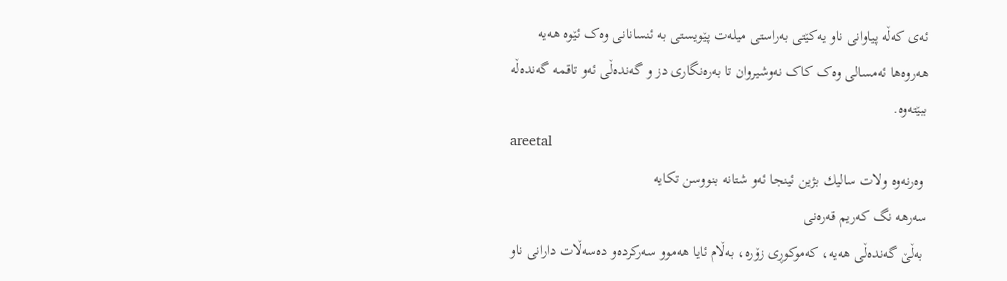ئه‌ی که‌ڵه‌ پیاوانی ناو یه‌کێتی به‌راستی میله‌ت پێويستی به‌ ئنسانانی وه‌ک ئێوه‌ هه‌یه‌ هه‌روه‌ها ئه‌مسالی وه‌ک کاک نه‌وشیروان تا به‌ره‌نگاری دز و گه‌نده‌ڵی ئه‌و تاقمه‌ گه‌نده‌ڵه‌ ببێته‌وه‌.
areetal
 وه‌رنه‌وه‌ ولات سالیك بژین ئینجا ئه‌و شتانه‌ بنووسن تكایه‌
سه‌رهه نگ که‌ریم قه‌ره‌نی
 به‌ڵێ گه‌نده‌ڵی هه‌یه‌، که‌موکوڕی زۆره‌، به‌ڵام ئایا هه‌موو سه‌رکرده‌و ده‌سه‌ڵات دارانی ناو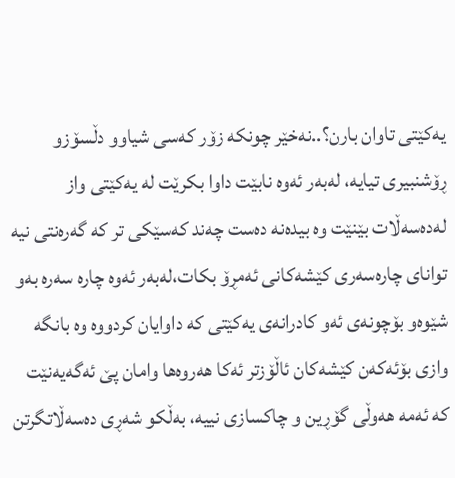یه‌کێتی تاوان بارن؟..نه‌خێر چونکه‌ زۆر که‌سی شیاوو دڵسۆزو ڕۆشنبیری تیایه‌، له‌به‌ر ئه‌وه‌ نابێت داوا بکرێت له‌ یه‌کێتی واز له‌ده‌سه‌ڵات بێنێت وه‌ بیده‌نه‌ ده‌ست چه‌ند که‌سێکی تر که‌ گه‌ره‌نتی نیه‌ توانای چاره‌سه‌ری کێشه‌کانی ئه‌مڕۆ بکات،له‌به‌ر ئه‌وه‌ چاره‌ سه‌ره‌ به‌و شێوه‌و بۆچونه‌ی ئه‌و کادرانه‌ی یه‌کێتی که‌ داوایان کردووه‌ وه‌ بانگه‌ وازی بۆئه‌که‌ن کێشه‌کان ئاڵۆزتر ئه‌کا هه‌روه‌ها وامان پێ ئه‌گه‌یه‌نێت که‌ ئه‌مه‌ هه‌وڵی گۆڕین و چاکسازی نییه‌، به‌ڵکو شه‌ڕی ده‌سه‌ڵاتگرتن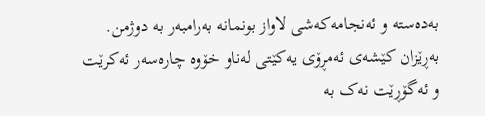به‌ده‌سته‌ و ئه‌نجامه‌که‌شی لاواز بونمانه‌ به‌رامبه‌ر به‌ دوژمن. به‌ڕێزان کێشه‌ی ئه‌مڕۆی یه‌کێتی له‌ناو خۆوه‌ چاره‌سه‌ر ئه‌کرێت و ئه‌گۆڕێت نه‌ک به‌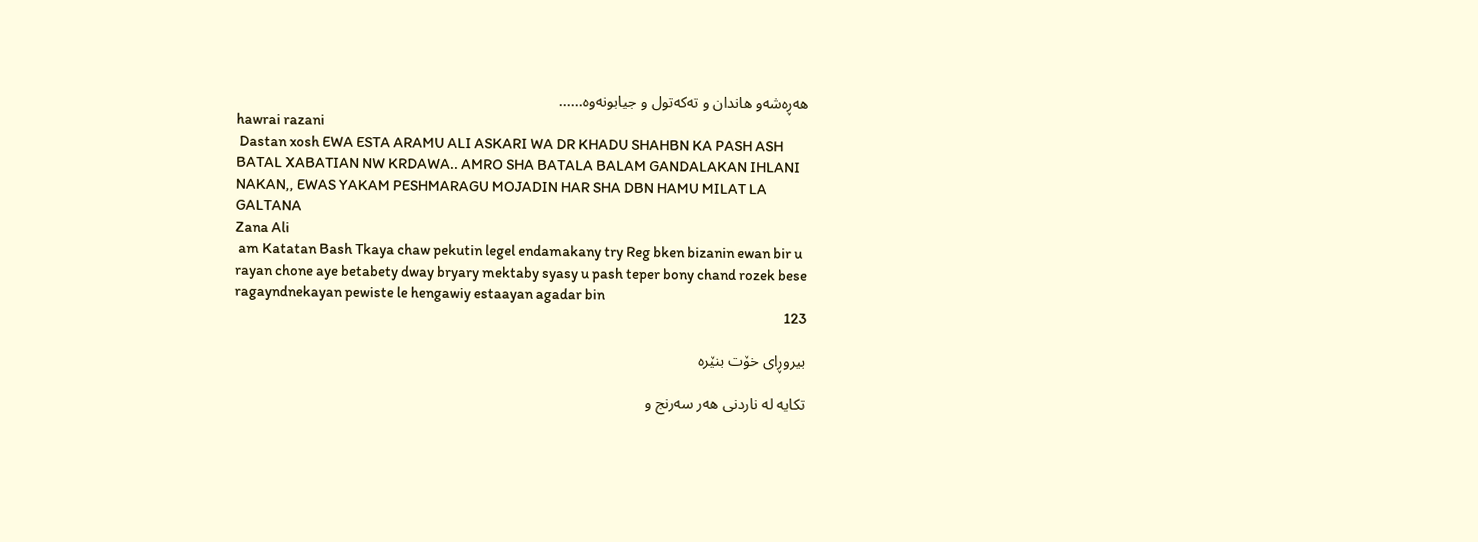هه‌ڕه‌شه‌و هاندان و ته‌که‌تول و جیابونه‌وه‌......
hawrai razani
 Dastan xosh EWA ESTA ARAMU ALI ASKARI WA DR KHADU SHAHBN KA PASH ASH BATAL XABATIAN NW KRDAWA.. AMRO SHA BATALA BALAM GANDALAKAN IHLANI NAKAN,, EWAS YAKAM PESHMARAGU MOJADIN HAR SHA DBN HAMU MILAT LA GALTANA
Zana Ali
 am Katatan Bash Tkaya chaw pekutin legel endamakany try Reg bken bizanin ewan bir u rayan chone aye betabety dway bryary mektaby syasy u pash teper bony chand rozek bese ragayndnekayan pewiste le hengawiy estaayan agadar bin
123

بیروڕای خۆت بنێره‌

تکایه‌ له‌ ناردنی هه‌ر سه‌رنج و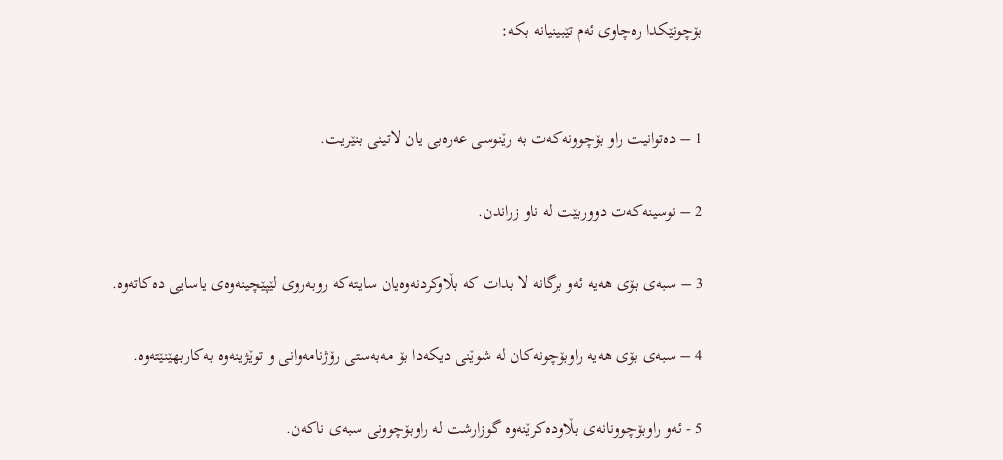بۆچونێکدا ره‌چاوی ئه‌م تێبینیانه‌ بکه‌:


1 – ده‌توانیت راو بۆچوونه‌که‌ت به‌ رێنوسی عه‌ره‌بی یان لاتینی بنێریت.

2 – نوسینه‌که‌ت دووربێت له‌ ناو زراندن.

3 – سبه‌ی بۆی هه‌یه‌ ئه‌و برگانه‌ لا بدات که‌ بڵاوکردنه‌وه‌یان سایته‌که‌ روبه‌روی لێپێچینه‌وه‌ی یاسایی ده‌کاته‌وه‌.

4 – سبه‌ی بۆی هه‌یه‌ راوبۆچونه‌کان له‌ شوێنی دیکه‌دا بۆ مه‌به‌ستی رۆژنامه‌وانی و توێژینه‌وه‌ به‌کاربهێنێته‌وه‌.

5 - ئه‌و راوبۆچوونانه‌ی بڵاوده‌کرێنه‌وه‌ گوزارشت له‌ راوبۆچوونی سبه‌ی ناکه‌ن.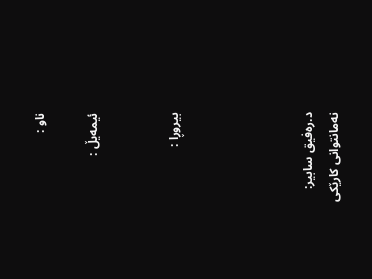ناو :

ئیمه‌یڵ :


بیروڕا :




د.ره‌فیق سابیر: نه‌مانتوانی کارێکی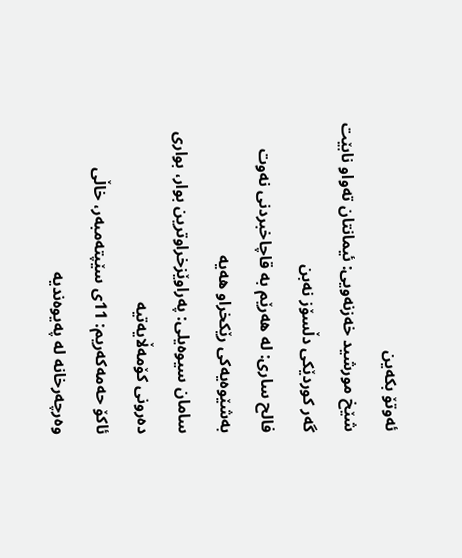ئه‌وتۆ بکه‌ین
شێخ مورشید خه‌زنه‌ویی: ئیمانتان ته‌واو نابێت گه‌ر کوردێکی دڵسۆز نه‌بن
فالح ساری‌: له‌ هه‌رێم به‌ قاچاخبردنی نه‌وت به‌شێوه‌یه‌كی رێكخراو هه‌یه‌
سامان سیوه‌یلی: په‌راوێزخراوترین بوار، بواری ده‌رونی كۆمه‌ڵایه‌تیه‌
ئاکۆ حه‌مه‌که‌ریم: 11ی سێپته‌مبه‌ر، خاڵی وه‌رچه‌رخانه‌ له‌ په‌یوه‌ندیه‌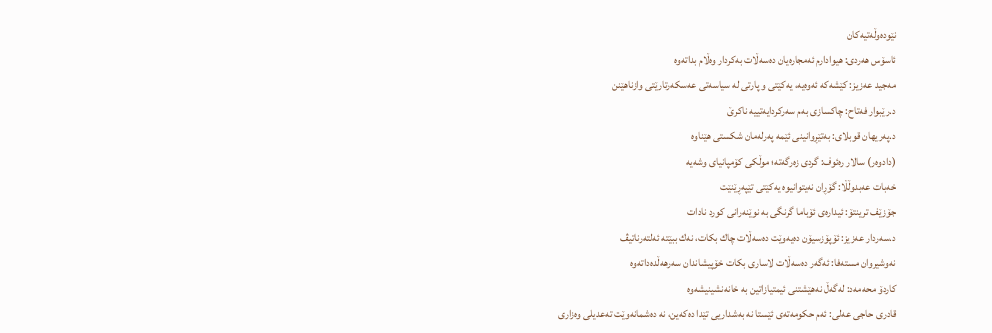نێوده‌وڵه‌تیه‌کان
ئاسۆس هه‌ردی‌: هیوادارم ئه‌مجاره‌یان ده‌سه‌ڵات به‌كردار وه‌ڵام بداته‌وه‌
مەجید عەزیز: کێشه‌که‌ ئه‌وه‌یه‌، یەکێتی و پارتی لە سیاسەتی عەسکەرتارێتی وازناهێنن
د.رێبوار فه‌تاح: چاكسازی به‌م سه‌ركردایه‌تییه‌ ناكرێ
د.په‌ریهان قوبلای: به‌تێڕوانینی ئێمه‌ په‌رله‌مان شكستی هێناوه‌
(دادوەر) سالار رەئوف: گردی زەرگەتە؛ موڵکی كۆمپانیای وشەیە
خه‌بات عه‌بدوڵڵا: گۆڕان نه‌یتوانیوه‌ یه‌کێتی تێپه‌ڕێنێت
جۆزێف ترینتۆ: ئیداره‌ی ئۆباما گرنگی به‌ نوێنه‌رانی كورد نادات
د.سه‌ردار عه‌زیز: ئۆپۆزسیۆن ده‌یه‌وێت ده‌سه‌ڵات چاك بكات، نه‌ك ببێته‌ ئه‌لته‌رناتیڤ
نه‌وشیروان مسته‌فا: ئه‌گه‌ر ده‌سه‌ڵات لاساری‌ بكات خۆپیشاندان سه‌رهه‌ڵده‌داته‌وه‌
كاردۆ محه‌مه‌د: له‌گه‌ڵ نه‌هێشتنی‌ ئیمتیازاتین به‌ خانه‌نشینیشه‌وه‌
قادری حاجی عەلی: ئەم حكومەتەی ئێستا نە بەشداریی تێدا دەكەین، نە دەشمانەوێت تەعدیلی وه‌زاری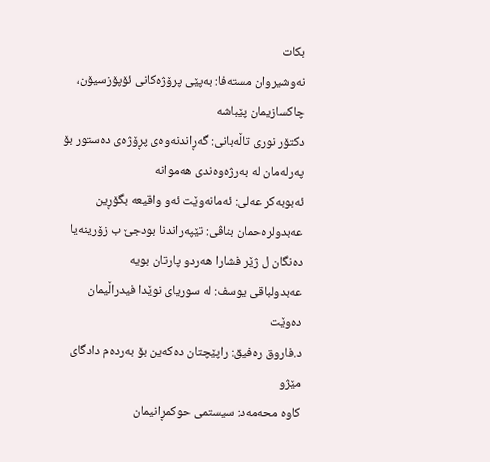بكات
نه‌وشیروان مسته‌فا: به‌پێی پرۆژه‌كانی ئۆپۆزسیۆن، چاكسازیمان پێباشه‌
دكتۆر نوری‌ تاڵه‌بانی‌: گه‌ڕاندنه‌وه‌ی‌ پڕۆژه‌ی‌ ده‌ستور بۆ په‌رله‌مان له‌ به‌رژه‌وه‌ندی‌ هه‌موانه‌
ئه‌بوبه‌كر عه‌لی‌: ئه‌مانه‌وێت ئه‌و واقیعه‌ بگۆڕین
عه‌بدولره‌حمان بناڤی‌: تێپه‌راندنا بودجێ‌ ب زۆرینه‌یا ده‌نگان ل ژێر فشارا هه‌ردو پارتان بویه‌
عه‌بدولباقی‌ یوسف: له‌ سوریای‌ نوێدا فیدراڵیمان ده‌وێت
د.فاروق ره‌فیق: راپێچتان ده‌كه‌ین بۆ به‌رده‌م دادگای‌ مێژو
كاوه‌ محه‌مه‌د: سیستمی حوكمڕانیمان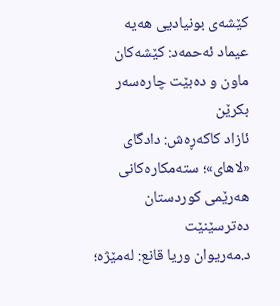كێشه‌ی بونیادیی هه‌یه‌
عیماد ئەحمەد: کێشه‌کان ماون و ده‌بێت چاره‌سه‌ر بکرێن
ئازاد كاكەڕەش: دادگای «لاهای»؛ ستەمكارەكانی هەرێمی كوردستان دەترسێنێت
د.مه‌ریوان وریا قانع: لەمێژە؛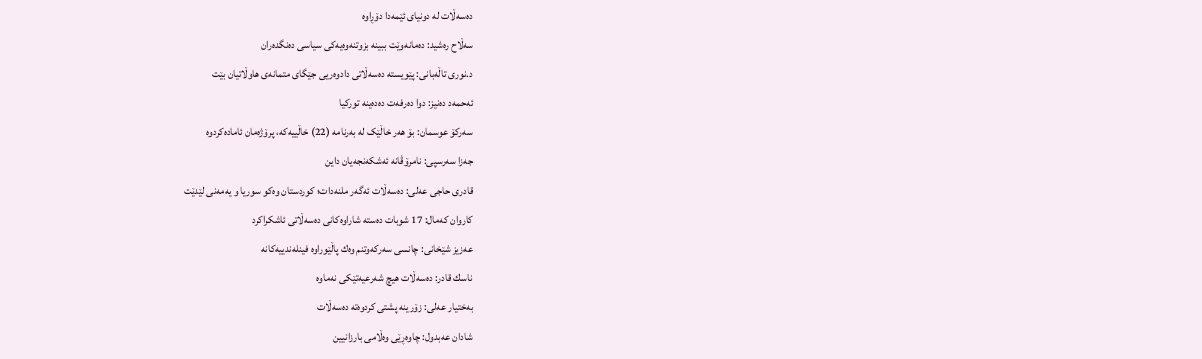دەسەڵات لە دونیای ئێمەدا دۆڕاوە
سەڵاح رەشید: ده‌مانه‌وێت ببینه بزوتنه‌وه‌یه‌کی سیاسی ده‌نگده‌ران
د.نوری تاڵەبانی: پێویستە دەسەڵاتی دادوەریی جێگای متمانەی هاوڵاتیان بێت
ئه‌حمه‌د ده‌نیز: دوا ده‌رفه‌ت ده‌ده‌ینه‌ تورکیا
سه‌ركۆ عوسمان: بۆ هه‌ر خاڵێک له‌ به‌رنامه‌ (22) خاڵییه‌كه‌، پرۆژه‌مان ئاماده‌كردوه‌
جەزا سەرسپی: نامرۆڤانە ئه‌شکه‌نجه‌یان داین
قادری حاجی عه‌لی: ده‌سه‌ڵات ئه‌گه‌ر ملنه‌دات؛ کوردستان وه‌کو سوریا و یه‌مه‌نی لێدێت
كاروان كه‌مال: 17 شوبات ده‌سته‌ شاراوه‌كانی‌ ده‌سه‌ڵاتی‌ ئاشكراكرد
عەزیز شێخانی: چانسی سه‌ركه‌وتنم وه‌ك پاڵێوراوه‌ فینله‌ندییه‌كانه‌
ناسك قادر: ده‌سه‌ڵات هیچ شه‌رعیه‌تێكی‌ نه‌ماوه‌
بەختیار عەلی: زۆرینە پشتی كردوەتە دەسەڵات
شادان عه‌بدول: چاوه‌ڕێی‌ وه‌ڵامی‌ بارزانیین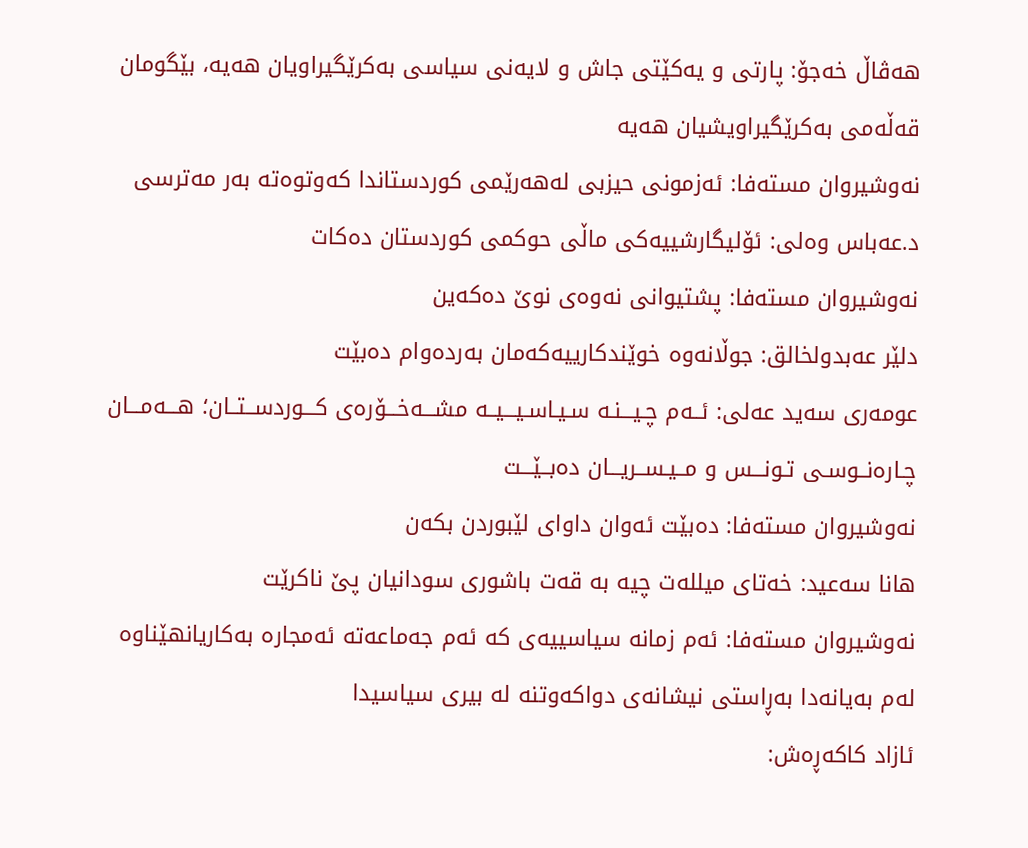هه‌ڤاڵ خه‌جۆ: پارتی‌ و یه‌كێتی‌ جاش و لایه‌نی‌ سیاسی به‌كرێگیراویان هه‌یه‌، بێگومان قه‌ڵه‌می‌ به‌كرێگیراویشیان هه‌یه‌
نه‌وشیروان مسته‌فا: ئه‌زمونی‌ حیزبی‌ له‌هه‌رێمی‌ كوردستاندا كه‌وتوه‌ته‌ به‌ر مه‌ترسی‌
د.عه‌باس وه‌لی: ئۆلیگارشییەکی ماڵی حوکمی کوردستان ده‌کات
نه‌وشیروان مسته‌فا: پشتیوانی‌ نه‌وه‌ی‌ نوێ‌ ده‌كه‌ین
دلێر عه‌بدولخالق: جوڵانه‌وه‌ خوێندكارییه‌كه‌مان به‌رده‌وام ده‌بێت
عومه‌ری سه‌ید عه‌لی: ئــه‌م چـیـــنـه‌ سـیـاسـیـــیــه‌ مشـــه‌خـــۆره‌ی کـــوردســتــان؛ هـــه‌مـــان چـاره‌نــوسـی تـونـــس‌ و مــیـســریـــان ده‌بــێـــت
نه‌وشیروان مسته‌فا: ده‌بێت ئه‌وان داوای لێبوردن بکه‌ن
هانا سه‌عید: خەتای میللەت چیە بە قەت باشوری سودانیان پێ ناكرێت
نه‌وشیروان مسته‌فا: ئه‌م زمانه‌ سیاسییه‌ی‌ كه‌ ئه‌م جه‌ماعه‌ته‌ ئه‌مجاره‌ به‌كاریانهێناوه‌ له‌م به‌یانه‌دا به‌ڕاستی‌ نیشانه‌ی‌ دواكه‌وتنه‌ له‌ بیری سیاسیدا
ئازاد كاكه‌ڕه‌ش: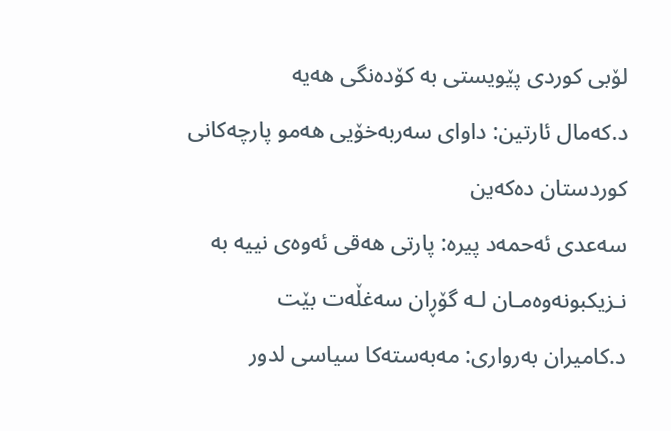لۆبی‌ كوردی‌ پێویستی‌ به‌ كۆده‌نگی‌ هه‌یه‌
د.که‌مال ئارتین: داوای‌ سەربەخۆیی‌ هەمو پارچەکانی‌ کوردستان دەکه‌ین
سه‌عدی‌ ئه‌حمه‌د پیره‌: پارتی‌ هه‌قی‌ ئه‌وه‌ی‌ نییه‌ به‌ نـزیكبونه‌وه‌مـان لـه‌ گۆڕان سه‌غڵه‌ت بێت
د.كامیران به‌رواری‌: مه‌به‌سته‌كا سیاسی لدور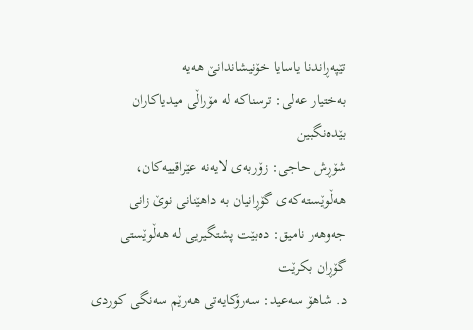تێپه‌ڕاندنا یاسایا خۆنیشاندانێ‌ هه‌یه‌
به‌ختیار عه‌لی‌: ترسناكه‌ له‌ مۆراڵی‌ میدیاكاران بێده‌نگبین
شۆڕش حاجی: زۆربه‌ی لایه‌نه‌ عێراقییه‌كان، هه‌ڵوێسته‌كه‌ی‌ گۆڕانیان به‌ داهێنانی‌ نوێ‌ زانی‌
جه‌وهه‌ر نامیق: ده‌بێت پشتگیریی‌ له‌ هه‌ڵوێستی گۆڕان بكرێت
د. شاهۆ سه‌عید: سه‌رۆكایه‌تی‌ هه‌رێم سه‌نگی‌ كوردی‌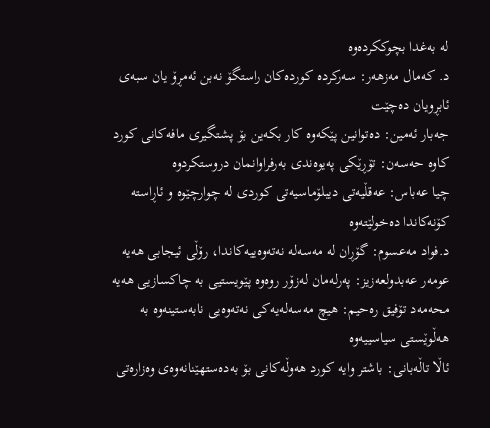له‌ به‌غدا بچوككرده‌وه‌
د. كه‌مال مه‌زهه‌ر: سه‌ركرده‌ كورده‌كان راستگۆ نه‌بن ئه‌مڕۆ یان سبه‌ی ئابڕویان ده‌چێت
جه‌بار ئه‌مین: ده‌توانین پێكه‌وه‌ كار بكه‌ین بۆ پشتگیری‌ مافه‌كانی‌ كورد
كاوه‌ حه‌سه‌ن: تۆڕێكی‌ په‌یوه‌ندی‌ به‌رفراوانمان دروستكردوه
چیا عه‌باس: عەقڵیەتی دیبلۆماسیەتی کوردی لە چوارچێوە و ئاڕاستە کۆنەکاندا دەخولێتەوە
د.فواد مه‌عسوم: گۆڕان له‌ مه‌سه‌له‌ نه‌ته‌وه‌ییه‌كاندا، رۆڵی‌ ئیجابی‌ هه‌یه‌
عومه‌ر عه‌بدولعه‌زیز: په‌رله‌مان‌ له‌زۆر روه‌وه‌ پێویستیی‌ به‌ چاكسازیی‌ هه‌یه‌
محه‌مه‌د تۆفیق ره‌حیم: هیچ مه‌سه‌له‌یه‌كی نه‌ته‌وه‌یی‌ نابه‌ستینه‌وه‌ به‌ هه‌ڵوێستی‌ سیاسییه‌وه‌
ئاڵا تاڵه‌بانی: باشتر وایه‌ كورد هه‌وڵه‌كانی بۆ به‌ده‌ستهێنانه‌وه‌ی وه‌زاره‌تی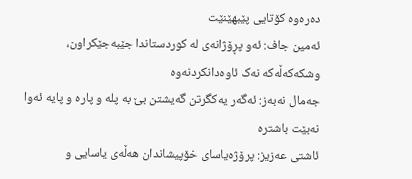ده‌ره‌وه‌ كۆتایی پێبهێنێت
ئه‌مین جاف: ئەو پڕۆژانەی لە کوردستاندا جێبەجێکراون، وشکەکەڵەکە نەک ئاوەدانکردنەوە
جه‌مال نه‌به‌ز: ئەگەر یەکگرتن گەیشتن بێ بە پلە و پارە و پایە ئەوا نه‌بێت باشتره‌
ئاشتی‌ عه‌زیز: پرۆژه‌یاسای‌ خۆپیشاندان هه‌ڵه‌ی‌ یاسایی‌ و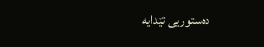ده‌ستوریی تێدایه‌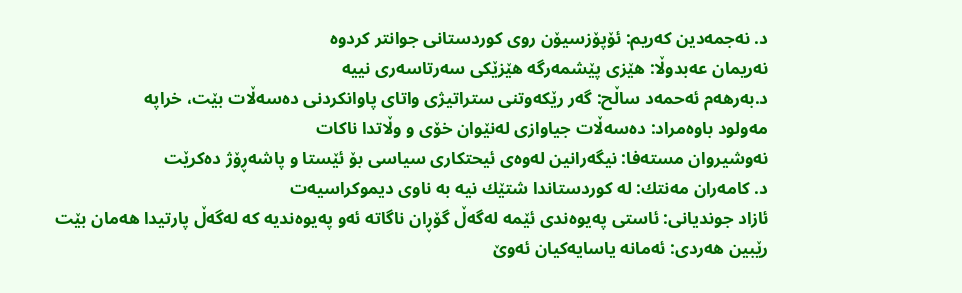د. نه‌جمه‌دین كه‌ریم: ئۆپۆزسیۆن روی‌ كوردستانی‌ جوانتر كردوه‌
نه‌ریمان عه‌بدوڵا: هێزی پێشمه‌رگه‌ هێزێکی سه‌رتاسه‌ری نییه‌
د.به‌رهه‌م ئه‌حمه‌د ساڵح: گه‌ر رێكه‌وتنی‌ ستراتیژی‌ واتای‌ پاوانكردنی‌ ده‌سه‌ڵات بێت، خراپه‌
مه‌ولود باوه‌مراد: ده‌سه‌ڵات جیاوازی‌ له‌نێوان خۆی‌ و وڵاتدا ناكات
نه‌وشیروان مسته‌فا: نیگه‌رانین له‌وه‌ی‌ ئیحتكاری‌ سیاسی‌ بۆ ئێستا و پاشه‌ڕۆژ ده‌كرێت
د. كامه‌ران مه‌نتك: له‌ كوردستاندا شتێك نیه‌ به‌ ناوی‌ دیموكراسیه‌ت
ئازاد جوندیانی: ئاستی په‌یوه‌ندی ئێمه‌ له‌گه‌ڵ گۆڕان ناگاته‌ ئه‌و په‌یوه‌ندیه‌ که‌ له‌گه‌ڵ پارتیدا هه‌مان بێت
رێبین هه‌ردی: ئه‌مانه‌ یاسایه‌كیان ئه‌وێ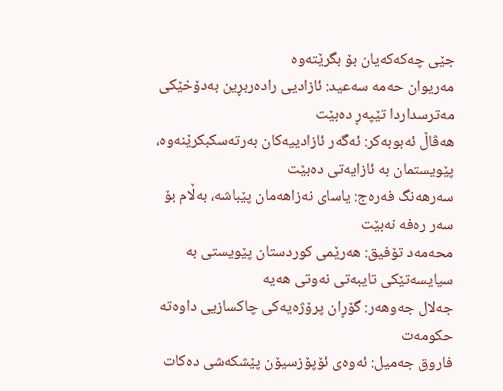جێی چه‌كه‌كه‌یان بۆ بگرێته‌وه‌
مه‌ریوان حه‌مه‌ سه‌عید: ئازادیی‌ راده‌ربڕین به‌دۆخێكی‌ مه‌ترسداردا تێپه‌ڕ ده‌بێت
هه‌ڤاڵ‌ ئه‌بوبه‌كر: ئه‌گه‌ر ئازادییه‌كان به‌رته‌سكبكرێنه‌وه‌، پێویستمان به‌ ئازایه‌تی ده‌بێت
سه‌رهه‌نگ فه‌ره‌ج: یاسای نه‌زاهه‌مان پێباشه‌، به‌ڵام بۆ سه‌ر ره‌فه‌ نه‌بێت
محه‌مه‌د تۆفیق: هه‌رێمی‌ كوردستان پێویستی‌ به‌ سیایسه‌تێكی‌ تایبه‌تی‌ نه‌وتی‌ هه‌یه‌
جه‌لال جه‌وهه‌ر: گۆڕان پرۆژه‌یه‌كی‌ چاكسازیی‌ داوه‌ته‌ حكومه‌ت
فاروق جه‌میل: ئه‌وه‌ی‌ ئۆپۆزسیۆن پێشكه‌شی‌ ده‌كات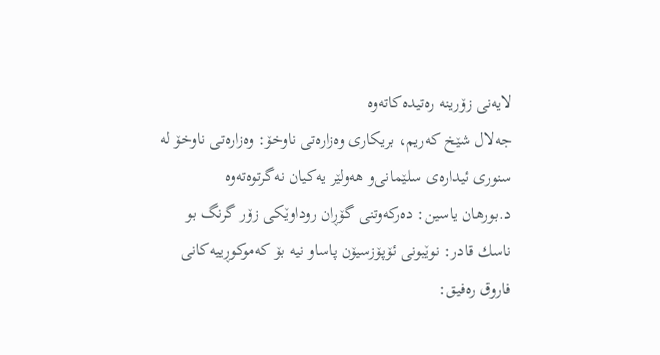لایه‌نی‌ زۆرینه‌ ره‌تیده‌كاته‌وه‌
جه‌لال شێخ كه‌ریم، بریكاری‌ وه‌زاره‌تی‌ ناوخۆ: وه‌زاره‌تی‌ ناوخۆ له‌ سنوری‌ ئیداره‌ی‌ سلێمانی‌‌و هه‌ولێر یه‌كیان نه‌گرتوه‌ته‌وه‌
د.بورهان یاسین: ده‌ركه‌وتنی‌ گۆڕان روداوێكی‌ زۆر گرنگ بو
ناسك قادر: نوێبونی ئۆپۆزسیۆن پاساو نیه‌ بۆ كه‌موكوڕییه‌كانی
فاروق ره‌فیق: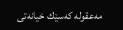مه‌عقوله‌ كه‌سێك خیانه‌تی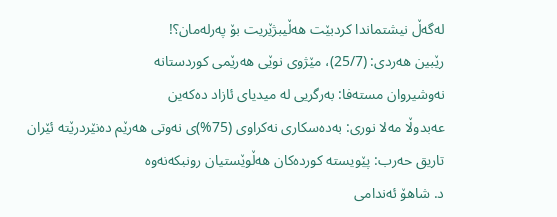له‌گه‌ڵ نیشتماندا كردبێت هه‌ڵیبژێریت بۆ په‌رله‌مان؟!
رێبین هه‌ردی‌: (25/7)، مێژوی‌ نوێی‌ هه‌رێمی‌ كوردستانه‌
نه‌وشیروان مسته‌فا: به‌رگریی‌ له‌ میدیای‌ ئازاد ده‌كه‌ین
عه‌بدوڵا مه‌لا نوری: به‌ده‌سكاری‌ نه‌كراوی‌ (75%)ی نه‌وتی‌ هه‌رێم ده‌نێردرێته‌ ئێران
تاریق حه‌رب: پێویسته‌ کورده‌کان هه‌ڵوێستیان رونبکه‌نه‌وه‌
د. شاهۆ ئه‌ندامی‌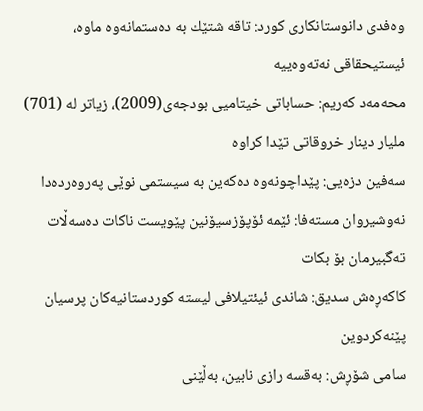وه‌فدی‌ دانوستانكاری‌ كورد: تاقه‌ شتێك به‌ ده‌ستمانه‌وه‌ ماوه‌، ئیستیحقاقی‌ نه‌ته‌وه‌ییه‌
محه‌مه‌د كه‌ریم: حساباتی‌ خیتامیی‌ بودجه‌ی‌(2009)، زیاتر له‌ (701) ملیار دینار خروقاتی‌ تێدا كراوه‌
سه‌فین دزه‌یی: پێداچونه‌وه‌ ده‌كه‌ین به‌ سیستمی نوێی په‌روه‌رده‌دا
نه‌وشیروان مسته‌فا: ئێمه‌ ئۆپۆزسیۆنین پێویست ناكات ده‌سه‌ڵات ته‌گبیرمان بۆ بكات
كاكه‌ڕه‌ش سدیق: شاندی ئیئتیلافی لیسته‌ كوردستانیه‌كان پرسیان پێنه‌كردوین
سامی شۆڕش: به‌قسه‌ رازی نابین، به‌ڵێنی‌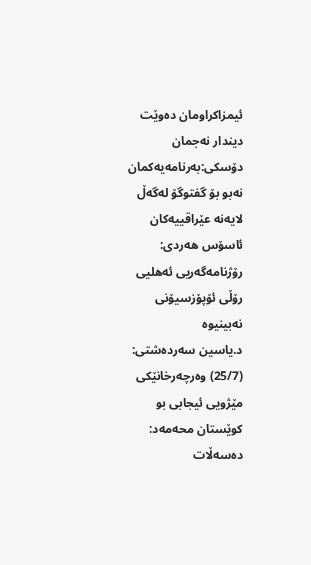ئیمزاكراومان ده‌وێت
دیندار نه‌جمان دۆسكی:به‌رنامه‌یه‌كمان نه‌بو بۆ گفتوگۆ له‌گه‌ڵ‌ لایه‌نه‌ عێراقییه‌كان
ئاسۆس هه‌ردی‌: رۆژنامه‌گه‌ریی‌ ئه‌هلیی‌ رۆڵی‌ ئۆپۆزسیۆنی‌ نه‌بینیوه‌
د.یاسین سه‌رده‌شتی‌: (25/7) وه‌رچه‌رخانێكی مێژویی ئیجابی بو
كوێستان محه‌مه‌د: ده‌سه‌ڵات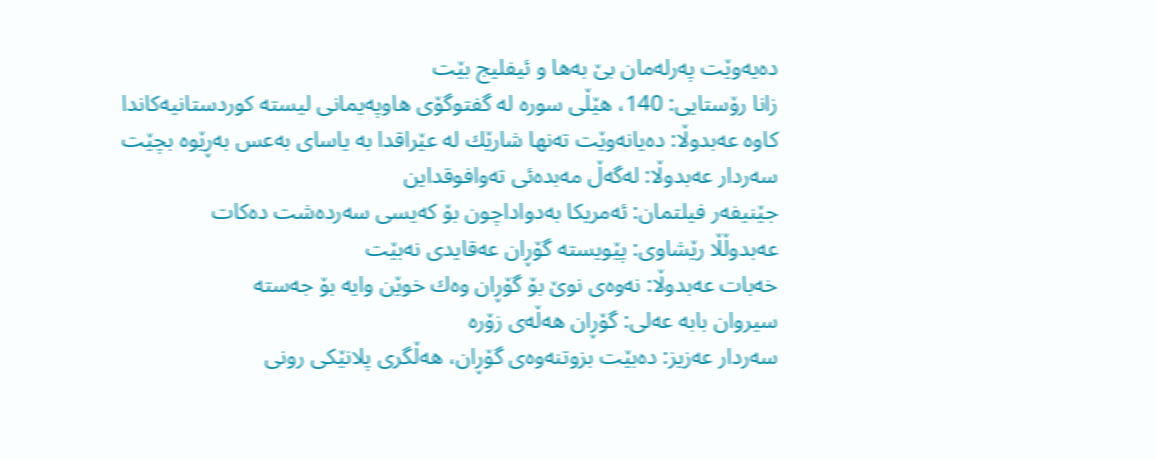ده‌یه‌وێت په‌رله‌مان بێ به‌ها و ئیفلیج بێت
زانا رۆستایی: 140، هێڵی سوره‌ له‌ گفتوگۆی هاوپه‌یمانی لیسته‌ كوردستانیه‌كاندا
كاوه‌ عه‌بدوڵا: ده‌یانه‌وێت ته‌نها شارێك له‌ عێراقدا به‌ یاسای به‌عس به‌ڕێوه‌ بچێت
سه‌ردار عه‌بدوڵا: له‌گه‌ڵ مه‌بده‌ئی‌ ته‌وافوقداین
جێنیفه‌ر فیلتمان: ئه‌مریكا به‌دواداچون بۆ كه‌یسی‌ سه‌رده‌شت ده‌كات
عه‌بدوڵڵا رێشاوی‌: پێویسته‌ گۆڕان عه‌قایدی‌ نه‌بێت
خه‌بات عه‌بدوڵا: نه‌وه‌ی‌ نوێ‌ بۆ گۆڕان وه‌ك خوێن وایه‌ بۆ جه‌سته‌
سیروان بابه‌ عه‌لی: گۆڕان هه‌ڵه‌ی زۆره‌
سه‌ردار عه‌زیز: ده‌بێت بزوتنه‌وه‌ی‌ گۆڕان، هه‌ڵگری پلانێکی رونی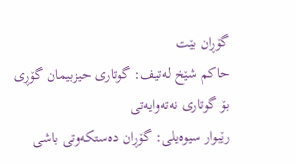گۆڕان بێت
حاكم شێخ له‌تیف: گوتاری‌ حیزبیمان گۆڕی‌ بۆ گوتاری‌ نه‌ته‌وایه‌تی‌
رێبوار سیوه‌یلی‌: گۆڕان ده‌ستكه‌وتی‌ باشی‌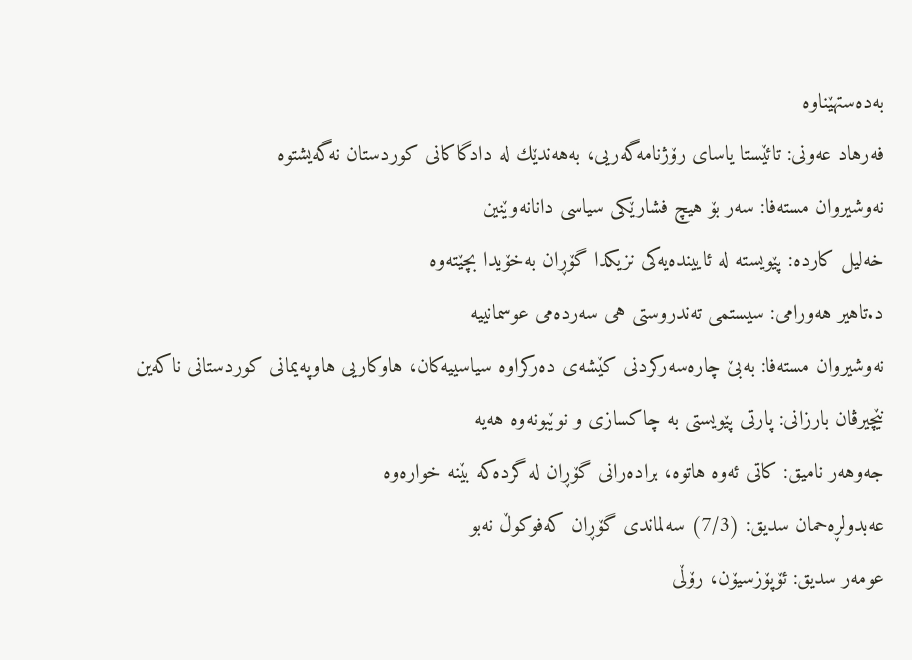به‌ده‌ستهێناوه‌
فه‌رهاد عه‌ونی‌: تائێستا یاسای‌ رۆژنامه‌گه‌ریی‌، به‌هه‌ندێك له‌ دادگاكانی‌ كوردستان نه‌گه‌یشتوه‌
نه‌وشیروان مسته‌فا: سه‌ر بۆ هیچ فشارێكی سیاسی دانانه‌وێنین
خه‌لیل كارده‌: پێویسته‌ له‌ ئایینده‌یه‌كی نزیكدا گۆڕان به‌خۆیدا بچێته‌وه‌
د.تاهیر هه‌ورامی‌: سیستمی‌ ته‌ندروستی‌ هی‌ سه‌رده‌می‌ عوسمانییه‌
نه‌وشیروان مسته‌فا: به‌بێ‌ چاره‌سه‌ركردنی‌ كێشه‌ی‌ ده‌ركراوه‌ سیاسییه‌كان، هاوكاریی‌ هاوپه‌یمانی كوردستانی‌ ناكه‌ین
نێچیرڤان بارزانی‌: پارتی‌ پێویستی‌ به‌ چاكسازی‌ و نوێبونه‌وه‌ هه‌یه‌
جه‌وهه‌ر نامیق: كاتی ئه‌وه‌ هاتوه‌، براده‌رانی گۆڕان له‌ گرده‌كه‌ بێنه‌ خواره‌وه‌
عه‌بدولڕه‌حمان سدیق: (7/3) سه‌لماندی گۆڕان كه‌فوكوڵ‌ نه‌بو
عومه‌ر سدیق: ئۆپۆزسیۆن، رۆڵی‌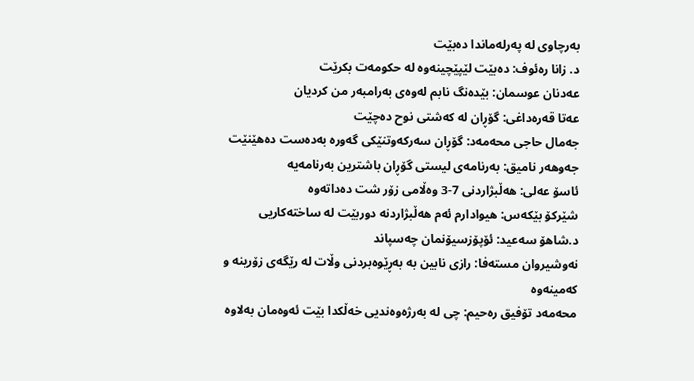به‌رچاوی‌ له‌ په‌رله‌ماندا ده‌بێت
د. زانا ره‌ئوف: ده‌بێت لێپێچینه‌وه‌ له‌ حكومه‌ت بكرێت
عه‌دنان عوسمان: بێده‌نگ نابم له‌وه‌ی‌ به‌رامبه‌ر من كردیان
عه‌تا قه‌ره‌داغی‌: گۆڕان له‌ كه‌شتی‌ نوح ده‌چێت
جه‌مال حاجی محه‌مه‌د: گۆڕان سه‌ركه‌وتنێكی‌ گه‌وره‌ به‌ده‌ست ده‌هێنێت
جه‌وهه‌ر نامیق: به‌رنامه‌ی‌ لیستی‌ گۆڕان باشترین به‌رنامه‌یه‌
ئاسۆ عه‌لی: هه‌ڵبژاردنی 7-3 وه‌ڵامی زۆر شت ده‌داته‌وه‌
شێركۆ بێكه‌س: هیوادارم ئه‌م هه‌ڵبژاردنه‌ دوربێت له‌ ساخته‌كاریی‌
د.شاهۆ سه‌عید: ئۆپۆزسیۆنمان چه‌سپاند
نه‌وشیروان مسته‌فا: رازی نابین به‌ به‌ڕێوه‌بردنی وڵات له‌ رێگه‌ی‌ زۆرینه‌ و كه‌مینه‌وه‌
محه‌مه‌د تۆفیق ره‌حیم: چی له‌ به‌رژه‌وه‌ندیی خه‌ڵكدا بێت ئه‌وه‌مان به‌لاوه‌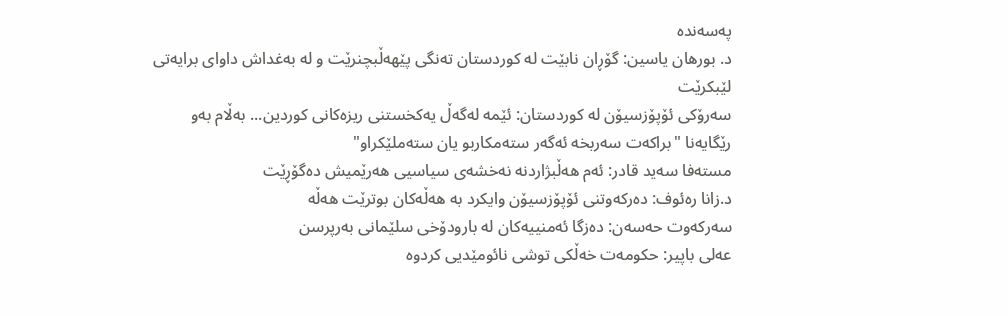په‌سه‌نده‌
د. بورهان یاسین: گۆڕان نابێت له‌ كوردستان ته‌نگی‌ پێهه‌ڵبچنرێت ‌و له‌ به‌غداش داوای‌ برایه‌تی‌ لێبكرێت
سه‌رۆكی‌ ئۆپۆزسیۆن له‌ كوردستان: ئێمه‌ له‌گه‌ڵ یه‌كخستنی‌ ریزه‌كانی‌ كوردین... به‌ڵام به‌و رێگایه‌نا "براكه‌ت سه‌ربخه‌ ئه‌گه‌ر سته‌مكاربو یان سته‌ملێكراو"
مسته‌فا سه‌ید قادر: ئه‌م هه‌ڵبژاردنه‌ نه‌خشه‌ی‌ سیاسیی‌ هه‌رێمیش ده‌گۆڕێت
د.زانا ره‌ئوف: ده‌ركه‌وتنی‌ ئۆپۆزسیۆن وایكرد به‌ هه‌ڵه‌كان بوترێت هه‌ڵه‌
سه‌ركه‌وت حه‌سه‌ن: ده‌زگا ئه‌منییه‌كان له‌ بارودۆخی‌ سلێمانی‌ به‌رپرسن
عه‌لی‌ باپیر: حكومه‌ت خه‌ڵكی‌ توشی‌ نائومێدیی‌ كردوه‌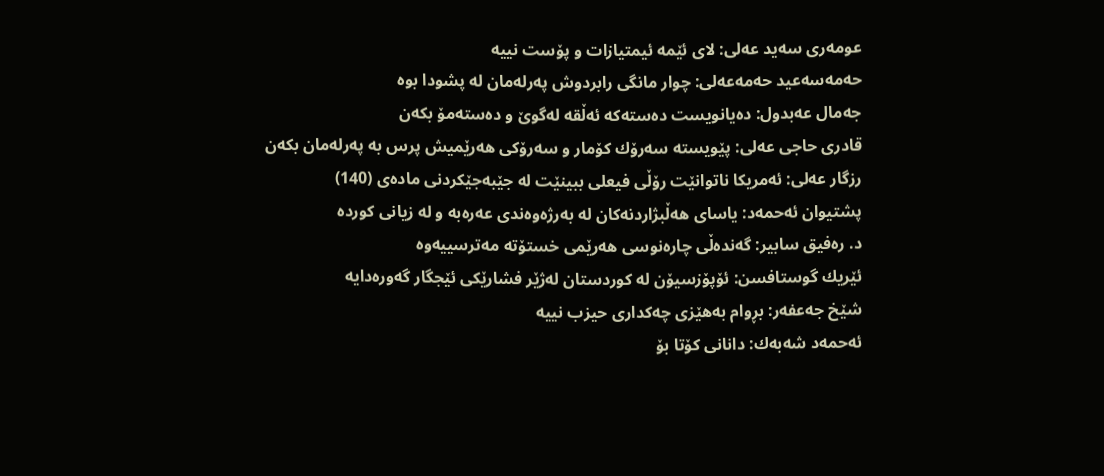عومه‌ری سه‌ید عه‌لی: لای ئێمه‌ ئیمتیازات و پۆست نییه‌
حه‌مه‌سه‌عید حه‌مه‌عه‌لی: چوار مانگی رابردوش په‌رله‌مان له‌ پشودا بوه‌
جه‌مال عه‌بدول: ده‌یانویست ده‌سته‌كه‌ ئه‌ڵقه‌ له‌گوێ‌ ‌و ده‌سته‌مۆ بكه‌ن
قادری‌ حاجی‌ عه‌لی‌: پێویسته‌ سه‌رۆك كۆمار و سه‌رۆكی‌ هه‌رێمیش پرس به‌ په‌رله‌مان بكه‌ن
رزگار عه‌لی‌: ئه‌مریكا ناتوانێت رۆڵی‌ فیعلی‌ ببینێت له‌ جێبه‌جێكردنی‌ ماده‌ی‌ (140)
پشتیوان ئه‌حمه‌د: یاسای هه‌ڵبژاردنه‌كان له‌ به‌رژه‌وه‌ندی عه‌ره‌به‌ ‌و له‌ زیانی كورده‌
د. ره‌فیق سابیر: گه‌نده‌ڵی‌ چاره‌نوسی‌ هه‌رێمی‌ خستۆته‌ مه‌ترسییه‌وه‌
ئێریك گوستافسن: ئۆپۆزسیۆن له‌ كوردستان له‌ژێر فشارێكی‌ ئێجگار گه‌وره‌دایه‌
شێخ جه‌عفه‌ر: بڕوام به‌هێزی‌ چه‌كداری‌ حیزب نییه‌
ئه‌حمه‌د شه‌به‌ك: دانانی‌ كۆتا بۆ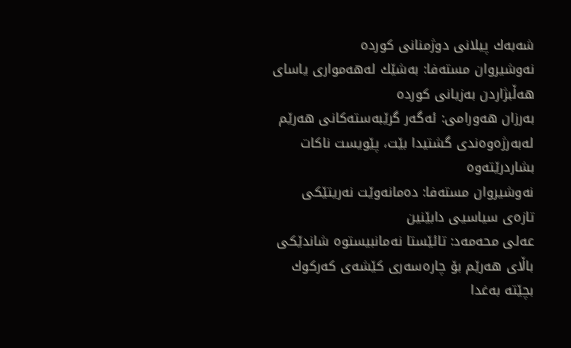شه‌به‌ك پیلانی‌ دوژمنانی‌ كورده‌
نه‌وشیروان مسته‌فا: به‌شێك له‌هه‌مواری‌ یاسای‌ هه‌ڵبژاردن به‌زیانی‌ كورده‌
به‌رزان هه‌ورامی: ئه‌گه‌ر گرێبه‌سته‌كانی‌ هه‌رێم له‌به‌رژه‌وه‌ندی‌ گشتیدا بێت، پێویست ناكات بشاردرێته‌وه‌
نه‌وشیروان مسته‌فا: ده‌مانه‌وێت نه‌ریتێكی تازه‌ی سیاسیی دابێنین
عه‌لی‌ محه‌مه‌د: تائێستا نه‌مانبیستوه‌ شاندێكی‌ باڵای‌ هه‌رێم بۆ چاره‌سه‌ری‌ كێشه‌ی‌ كه‌ركوك بچێته‌ به‌غدا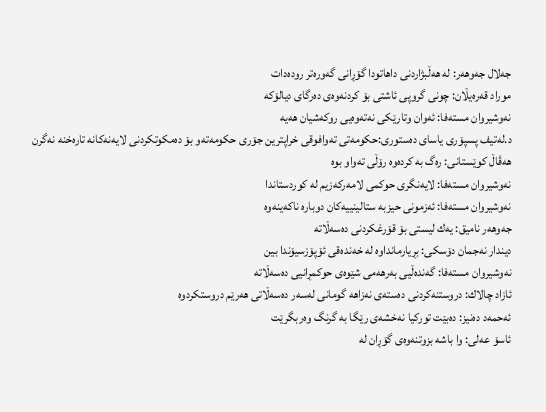جه‌لال جه‌وهه‌ر: له‌ هه‌ڵبژاردنی‌ داهاتودا گۆڕانی‌ گه‌وره‌تر روده‌دات
موراد قه‌ره‌یڵان: چونی‌ گروپی‌ ئاشتی‌ بۆ كردنه‌وه‌ی‌ ده‌رگای‌ دیالۆكه‌
نه‌وشیروان مسته‌فا: ئه‌وان وتارێكی‌ نه‌ته‌وه‌یی روكه‌شیان هه‌یه‌
د.له‌تیف پسپۆری‌ یاسای‌ ده‌ستوری‌:حكومه‌تی‌ ته‌وافوقی‌ خراپترین جۆری‌ حكومه‌ته‌و بۆ ده‌مكوتكردنی‌ لایه‌نه‌كانه‌ تاره‌خنه‌ نه‌گرن
هه‌ڤاڵ کوێستانی: ره‌گ به‌ کرده‌وه‌ رۆڵی ته‌واو بوه‌
نه‌وشیروان مسته‌فا: لایه‌نگری حوكمی لامه‌ركه‌زیم له‌ كوردستاندا
نه‌وشیروان مسته‌فا: ئه‌زمونی‌ حیزبه‌ ستالینییه‌كان دوباره‌ ناكه‌ینه‌وه‌
جه‌وهه‌ر نامیق: یه‌ك لیستی‌ بۆ قۆرغكردنی‌ ده‌سه‌ڵاته‌
دیندار نه‌جمان دۆسكی‌: بڕیارمانداوه‌ له‌ خه‌نده‌قی‌ ئۆپۆزسیۆندا بین
نه‌وشیروان مسته‌فا: گه‌نده‌ڵیی‌ به‌رهه‌می شێوه‌ی حوكمڕانیی‌ ده‌سه‌ڵاته‌
ئازاد چالاك: دروستنه‌كردنی‌ ده‌سته‌ی‌ نه‌زاهه‌ گومانی‌ له‌سه‌ر ده‌سه‌ڵاتی‌ هه‌رێم دروستكردوه‌
ئه‌حمه‌د ده‌نیز: ده‌بێت توركیا نه‌خشه‌ی‌ رێگا به‌ گرنگ وه‌ربگرێت
ئاسۆ عه‌لی‌: وا باشه‌ بزوتنه‌وه‌ی‌ گۆڕان له‌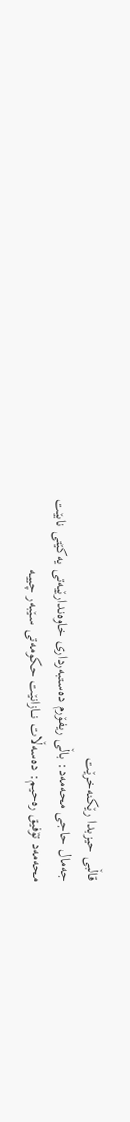قاڵبی حیزبدا رێكنه‌خرێت
جه‌مال حاجی محه‌مه‌د: باڵی‌ ریفۆرم ده‌ستبه‌رداری‌ خاوه‌ندارێیه‌تی‌ یه‌كێتی‌ نابێت
محه‌مه‌د تۆفیق ره‌حیم: ده‌سه‌ڵات نـــازانێت حكومه‌تی‌ سـێبه‌ر چییـه‌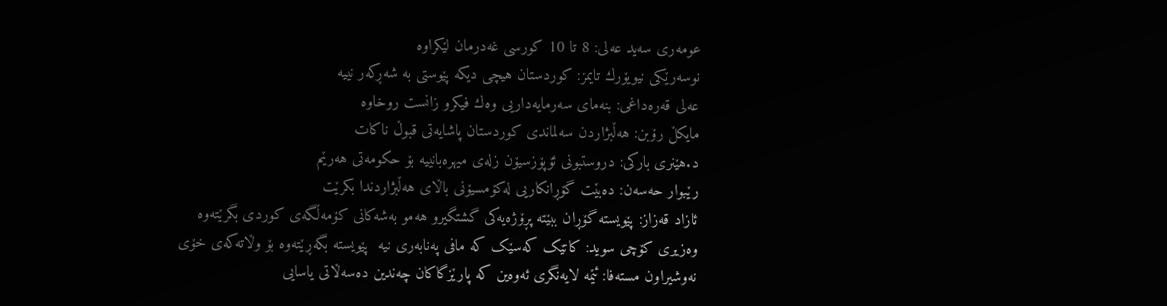عومه‌ری‌ سه‌ید عه‌لی: 8 تا 10 كورسی غه‌درمان لێكراوه
نوسه‌رێكی نیویۆرك تایمز: كوردستان هیچی دیكه‌ پێوستی به‌ شه‌ڕكه‌ر نییه‌
عه‌لی‌ قه‌ره‌داغی‌: بنه‌مای‌ سه‌رمایه‌داریی‌ وه‌ك فیكرو زانست روخاوه‌
مایكڵ رۆبن: هه‌ڵبژاردن سه‌لماندی‌ كوردستان پاشایه‌تی‌ قبوڵ ناكات
د.هێنری‌ باركی‌: دروستبونی‌ ئۆپۆزسیۆن زله‌ی‌ میهره‌بانییه‌ بۆ حكومه‌تی‌ هه‌رێم
رێبوار حه‌سه‌ن: ده‌بێت گۆڕانكاریی‌ له‌كۆمسیۆنی‌ باڵای‌ هه‌ڵبژاردندا بكرێت
ئازاد قه‌زاز: پێویسته‌ گۆڕان ببێته‌ پڕۆژه‌یه‌كی‌ گشتگیرو هه‌مو به‌شه‌كانی‌ كۆمه‌ڵگه‌ی‌ كوردی‌ بگرێته‌وه‌
وه‌زیری کۆچی سوید: کاتێک که‌سێک که ‌مافی په‌نابه‌ری نیه ‌ پێویسته بگه‌ڕێته‌وه بۆ وڵاته‌که‌ی خۆی
نه‌وشیراون مسته‌فا: ئێمه‌ لایه‌نگری‌ ئه‌وه‌ین كه‌ پارێزگاكان چه‌ندین ده‌سه‌ڵاتی‌ یاسایی‌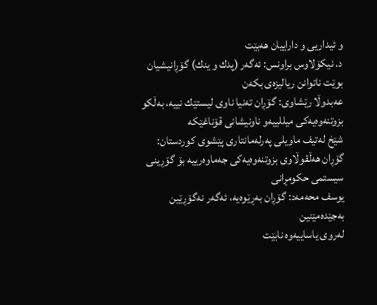و ئیداریی‌ و داراییان هه‌بێت
د. نیکۆلاوس براونس: ئه‌گه‌ر (پدك و ینك) گۆڕانیشیان بوێت ناتوانن ریالیزه‌ی بکه‌ن
عه‌بدوڵا رێشاوی‌: گۆڕان ته‌نیا ناوی‌ لیستێك نییه‌، به‌ڵكو بزوتنه‌وه‌یه‌كی‌ میللییه‌و ناونیشانی‌ قۆناغێكه‌
شێخ له‌تیف ماویلی‌ په‌رله‌مانتاری‌ پێشوی‌ كوردستان:
گۆڕان هه‌ڵقوڵاوی‌ بزوتنه‌وه‌یه‌كی‌ جه‌ماوه‌رییه‌ بۆ گۆڕینی‌ سیستمی‌ حكومڕانی‌
یوسف محه‌مه‌د: گۆڕان به‌ڕێوه‌یه‌، ئه‌گه‌ر نه‌گۆڕێین به‌جێده‌مێنین
له‌روی یاساییه‌وه‌ نابێت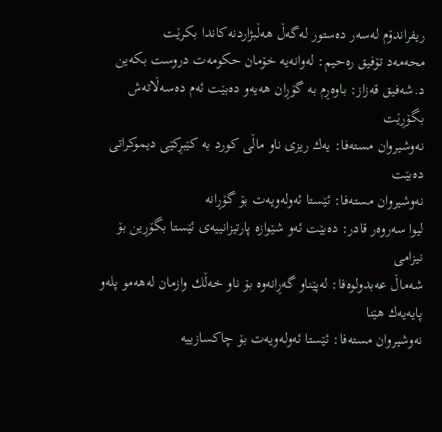ریفراندۆم له‌سه‌ر ده‌ستور له‌گه‌ڵ هه‌ڵبژاردنه‌كاندا بكرێت
محه‌مه‌د تۆفیق ره‌حیم: له‌وانه‌یه‌ خۆمان حكومه‌ت دروست بكه‌ین
د.شه‌فیق قه‌زاز: باوه‌ڕم به‌ گۆڕان هه‌یه‌‌و ده‌بێت ئه‌م ده‌سه‌ڵاته‌ش بگۆڕێت
نه‌وشیروان مسته‌فا: یه‌ك ریزی‌ ناو ماڵی‌ كورد به‌ كێبڕكێی‌ دیموكراتی‌ ده‌بێت
نه‌وشیروان مسته‌فا: ئێستا ئه‌وله‌ویه‌ت‌ بۆ گۆڕانه‌
لیوا سه‌روه‌ر قادر: ده‌بێت ئه‌و شێوازه‌ پارتیزانییه‌ی‌ ئێستا بگۆڕین بۆ نیزامی‌
شه‌ماڵ‌ عه‌بدولوه‌فا: له‌پێناو گه‌ڕانه‌وه‌ بۆ ناو خه‌ڵك وازمان له‌هه‌مو پله‌و پایه‌یه‌‌ك هێنا
نه‌وشیروان مسته‌فا: ئێستا ئه‌وله‌ویه‌ت بۆ چاكسازییه‌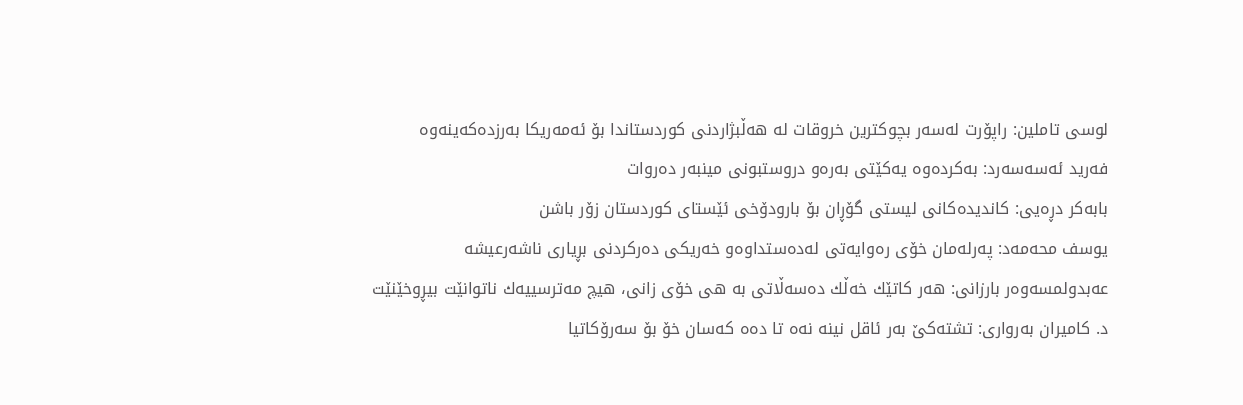لوسی‌ تاملین: راپۆرت له‌سه‌ر بچوكترین خروقات له‌ هه‌ڵبژاردنی‌ كوردستاندا بۆ ئه‌مه‌ریكا به‌رزده‌كه‌ینه‌وه‌
فه‌رید ئه‌سه‌سه‌رد: به‌كرده‌وه‌ یه‌كێتی‌ به‌ره‌و دروستبونی‌ مینبه‌ر ده‌روات
بابه‌كر دڕه‌یی‌: كاندیده‌كانی‌ لیستی‌ گۆڕان بۆ بارودۆخی‌ ئێستای‌ كوردستان زۆر باشن
یوسف محه‌مه‌د: په‌رله‌مان خۆی ره‌وایه‌تی له‌ده‌ستداوه‌‌و خه‌ریكی ده‌ركردنی بڕیاری ناشه‌رعیشه‌
عه‌بدولمسه‌وه‌ر بارزانی‌: هه‌ر كاتێك خه‌ڵك ده‌سه‌ڵاتی‌ به‌ هی‌ خۆی‌ زانی‌، هیچ مه‌ترسییه‌ك ناتوانێت بیڕوخێنێت
د. كامیران به‌رواری‌: تشته‌كێ‌ به‌ر ئاقل نینه‌ نه‌ه تا ده‌ه كه‌سان خۆ بۆ سه‌رۆكاتیا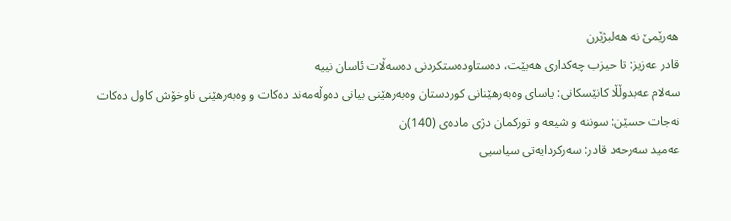هه‌رێمێ‌ نه‌ هه‌لبژێرن
قادر عه‌زیز: تا حیزب چه‌كداری‌ هه‌بێت، ده‌ستاوده‌ستكردنی‌ ده‌سه‌ڵات ئاسان نییه‌
سه‌لام عه‌بدوڵڵا كانێسكانی‌: یاسای‌ وه‌به‌رهێنانی‌ كوردستان وه‌به‌رهێنی‌ بیانی‌ ده‌وڵه‌مه‌ند ده‌كات و وه‌به‌رهێنی‌ ناوخۆش كاول ده‌كات
نه‌جات حسێن: سوننه‌ و شیعه‌ و توركمان دژی‌ ماده‌ی‌ (140)ن
عه‌مید سه‌رحه‌د قادر: سه‌ركردایه‌تی‌ سیاسیی‌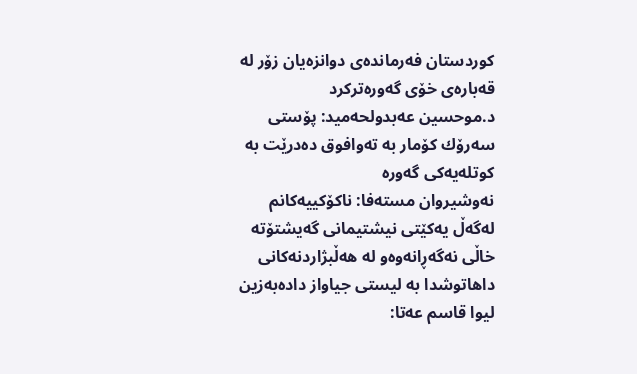كوردستان فه‌رمانده‌ی‌ دوانزه‌یان زۆر له‌ قه‌باره‌ی‌ خۆی‌ گه‌وره‌تركرد
د.موحسین عه‌بدولحه‌مید: پۆستی سه‌رۆك كۆمار به‌ ته‌وافوق ده‌درێت به‌ كوتله‌یه‌كی گه‌وره‌
نه‌وشیروان مسته‌فا: ناكۆكییه‌كانم له‌گه‌ڵ یه‌كێتی‌ نیشتیمانی‌ گه‌یشتۆته‌ خاڵی‌ نه‌گه‌ڕانه‌وه‌و له‌ هه‌ڵبژاردنه‌كانی‌ داهاتوشدا به‌ لیستی‌ جیاواز داده‌به‌زین
لیوا قاسم عه‌تا: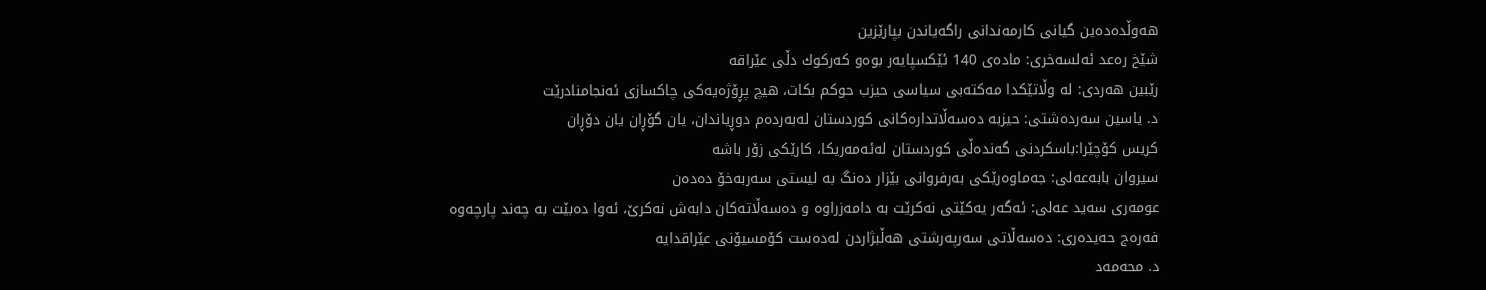هه‌وڵده‌ده‌ین گیانی‌ كارمه‌ندانی راگه‌یاندن بپارێزین
شێخ ره‌عد ئه‌لسه‌خری: ماده‌ی 140 ئێكسپایه‌ر بوه‌‌و كه‌ركوك دڵی عێراقه‌
رێبین هه‌ردی‌: له‌ وڵاتێكدا مه‌كته‌بی‌ سیاسی حیزب حوكم بكات، هیچ پڕۆژه‌یه‌كی‌ چاكسازی‌ ئه‌نجامنادرێت
د. یاسین سه‌رده‌شتی‌: حیزبه‌ ده‌سه‌ڵاتداره‌كانی‌ كوردستان له‌به‌رده‌م دوڕیاندان، یان گۆڕان یان دۆڕان
كریس كۆچێرا:باسكردنی‌ گه‌نده‌ڵی‌ كوردستان له‌ئه‌مه‌ریكا، كارێكی‌ زۆر باشه‌
سیروان بابه‌عه‌لی‌: جه‌ماوه‌رێكی‌ به‌رفروانی‌ بێزار ده‌نگ به‌ لیستی‌ سه‌ربه‌خۆ ده‌ده‌ن
عومه‌ری‌ سه‌ید عه‌لی‌: ئه‌گه‌ر یه‌كێتی نه‌كرێت به‌ دامه‌زراوه‌ و ده‌سه‌ڵاته‌كان دابه‌ش نه‌كرێ‌، ئه‌وا ده‌بێت به‌ چه‌ند پارچه‌وه‌
فه‌ره‌ج حه‌یده‌ری‌: ده‌سه‌ڵاتی‌ سه‌رپه‌رشتی‌ هه‌ڵبژاردن له‌ده‌ست كۆمسیۆنی‌ عێراقدایه‌
د. محه‌مه‌د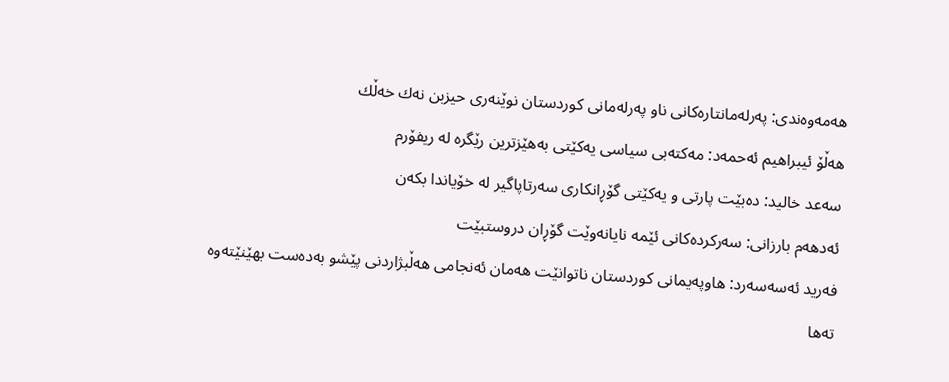هه‌مه‌وه‌ندی‌: په‌رله‌مانتاره‌كانی ناو په‌رله‌مانی‌ كوردستان نوێنه‌ری‌ حیزبن نه‌ك خه‌ڵك
هه‌ڵۆ ئیبراهیم ئه‌حمه‌د: مه‌كته‌بی‌ سیاسی‌ یه‌كێتی‌ به‌هێزترین رێگره‌ له‌ ریفۆرم
سه‌عد خالید: ده‌بێت پارتی‌ و یه‌كێتی‌ گۆڕانكاری‌ سه‌رتاپاگیر له‌ خۆیاندا بكه‌ن
ئه‌دهه‌م بارزانی‌: سه‌ركرده‌كانی‌ ئێمه‌ نایانه‌وێت گۆڕان دروستبێت
فه‌رید ئه‌سه‌سه‌رد: هاوپه‌یمانی‌ كوردستان ناتوانێت هه‌مان ئه‌نجامی‌ هه‌ڵبژاردنی‌ پێشو به‌ده‌ست بهێنێته‌وه‌
ته‌ها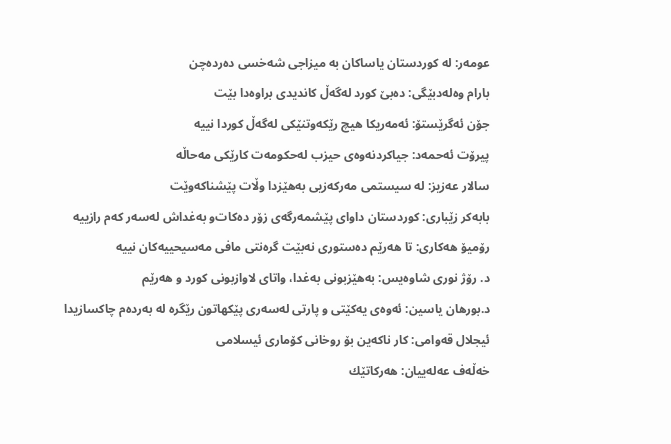عومه‌ر: له‌ كوردستان یاساكان به‌ میزاجی شه‌خسی ده‌رده‌چن
بارام وه‌له‌دبێگی: ده‌بێ كورد له‌گه‌ڵ كاندیدی براوه‌دا بێت
جۆن ئه‌گرێستۆ: ئه‌مه‌ریکا هیچ رێکه‌وتنێکی له‌گه‌ڵ کوردا نییه‌
پیرۆت ئه‌حمه‌د: جیاكردنه‌وه‌ی‌ حیزب له‌حكومه‌ت كارێكی‌ مه‌حاڵه‌
سالار عه‌زیز: له‌ سیستمی مه‌ركه‌زیی به‌هێزدا وڵات پێشناكه‌وێت
بابه‌كر زێباری‌: كوردستان داوای‌ پێشمه‌رگه‌ی‌ زۆر ده‌كات‌و به‌غداش له‌سه‌ر كه‌م رازییه‌
رۆمیۆ هه‌كاری: تا هه‌رێم ده‌ستوری نه‌بێت گره‌نتی‌ مافی‌ مه‌سیحییه‌كان نییه‌
د. رۆژ نوری‌ شاوه‌یس: به‌هێزبونی‌ به‌غدا، واتای‌ لاوازبونی‌ كورد و هه‌رێم
د.بورهان یاسین: ئه‌وه‌ی‌ یه‌كێتی‌ ‌و پارتی‌ له‌سه‌ری‌ پێكهاتون رێگره‌ له‌ به‌رده‌م چاكسازیدا
ئیجلال قه‌وامی: كار ناكه‌ین بۆ روخانی كۆماری ئیسلامی
خه‌ڵه‌ف عه‌له‌ییان: هه‌ركاتێك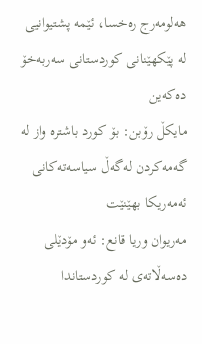هه‌لومه‌رج ره‌خسا، ئێمه‌ پشتیوانیی‌ له‌ پێكهێنانی‌ كوردستانی‌ سه‌ربه‌خۆ ده‌كه‌ین
مایكڵ‌ رۆبن: بۆ كورد باشتره‌ واز له‌ گه‌مه‌كردن له‌گه‌ڵ‌ سیاسه‌ته‌كانی‌ ئه‌مه‌ریكا بهێنێت
مه‌ریوان وریا قانع: ئه‌و مۆدێلی‌ ده‌سه‌ڵاته‌ی‌ له‌ كوردستاندا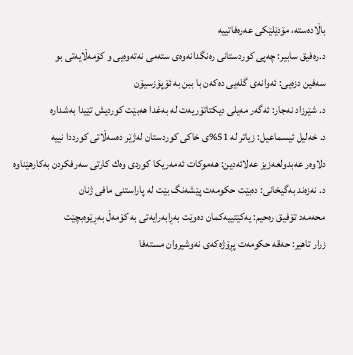باڵاده‌سته‌، مۆدێلێكی‌ عه‌ره‌فاتییه‌
د.ره‌فیق سابیر: چه‌پی‌ كوردستانی‌ ره‌نگدانه‌وه‌ی‌ سته‌می‌ نه‌ته‌وه‌یی‌ و كۆمه‌ڵایه‌تی‌ بو
سه‌فین دزه‌یی‌: ئه‌وانه‌ی‌ گله‌یی‌ ده‌كه‌ن با ببن به‌ ئۆپۆزسیۆن
د. شێرزاد نه‌جار: ئه‌گه‌ر مه‌یلی‌ دیكتاتۆریه‌ت له‌ به‌غدا هه‌بێت كوردیش تێیدا به‌شداره‌
د. خه‌لیل ئیسماعیل: زیاتر له‌ 51%ی‌ خاكی‌ كوردستان له‌ژێر ده‌سه‌ڵاتی‌ كورددا نییه‌
دلاوه‌ر عه‌بدولعه‌زیز عه‌لائه‌دین: هه‌موكات ئه‌مه‌ریكا كوردی‌ وه‌ك كارتی‌ سه‌رفكردن به‌كارهێناوه‌
د. نه‌زه‌ند به‌گیخانی: ده‌بێت حكومه‌ت پێشه‌نگ بێت له‌ پاراستنی‌ مافی‌ ژنان
محه‌مه‌د تۆفیق ره‌حیم: یەكێتییەكمان دەوێت بەڕابەرایەتی بە كۆمەڵ بەڕێوەبچێت
زرار تاهیر: حه‌قه‌ حكومه‌ت پڕۆژه‌كه‌ی‌ نه‌وشیروان مسته‌فا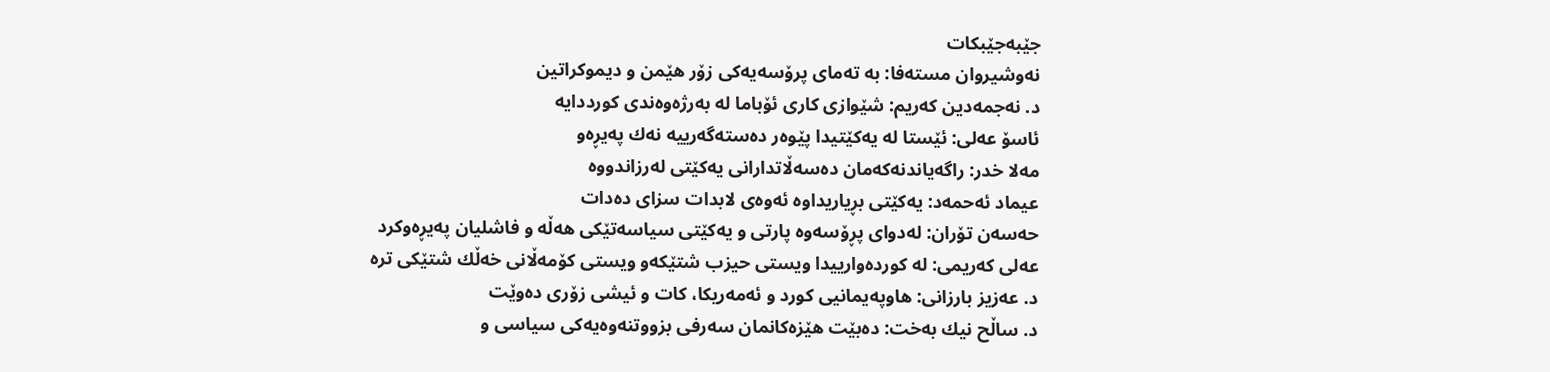جێبه‌جێبكات
نه‌وشیروان مسته‌فا: بە تەمای پرۆسەیەكی زۆر هێمن و دیموكراتین
د. نه‌جمه‌دین كه‌ریم: شێوازی‌ كاری‌ ئۆباما له‌ به‌رژه‌وه‌ندی‌ كورددایه‌
ئاسۆ عه‌لی‌: ئێستا له‌ یه‌كێتیدا پێوه‌ر ده‌سته‌گه‌رییه‌ نه‌ك په‌یڕه‌و
مه‌لا خدر: راگه‌یاندنه‌که‌مان ده‌سه‌ڵاتدارانی یه‌کێتی له‌رزاندووه‌
عیماد ئه‌حمه‌د: یه‌كێتی‌ بڕیاریداوه‌ ئه‌وه‌ی‌ لابدات سزای‌ ده‌دات
حه‌سه‌ن تۆران: له‌دوای‌ پڕۆسه‌وه‌ پارتی‌ و یه‌كێتی‌ سیاسه‌تێكی‌ هه‌ڵه‌ و فاشلیان په‌یڕه‌وكرد
عه‌لی‌ كه‌ریمی‌: له‌ كورده‌وارییدا ویستی حیزب شتێكه‌و ویستی كۆمه‌ڵانی خه‌ڵك شتێكی تره‌
د. عه‌زیز بارزانی‌: هاوپه‌یمانیی‌ كورد و ئه‌مه‌ریكا، كات و ئیشی‌ زۆری‌ ده‌وێت
د. ساڵح نیك به‌خت: ده‌بێت هێزه‌كانمان سه‌رفی بزووتنه‌وه‌یه‌كی‌ سیاسی‌ ‌و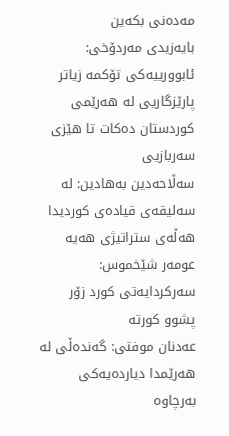مه‌ده‌نی‌ بكه‌ین
بایه‌زیدی‌ مه‌ردۆخی‌: ئابوورییه‌كی‌ تۆكمه‌ زیاتر پارێزگاریی‌ له‌ هه‌رێمی‌ كوردستان ده‌كات تا هێزی‌ سه‌ربازیی‌
سه‌ڵاحه‌دین به‌هادین: له‌ سه‌لیقه‌ی‌ قیاده‌ی‌ كوردیدا هه‌ڵه‌ی‌ ستراتیژی‌ هه‌یه‌
عومه‌ر شێخموس: سه‌ركردایه‌تی‌ كورد زۆر پشوو كورته‌
عه‌دنان موفتی‌: گه‌نده‌ڵی‌ له‌ هه‌رێمدا دیارده‌یه‌كی‌ به‌رچاوه‌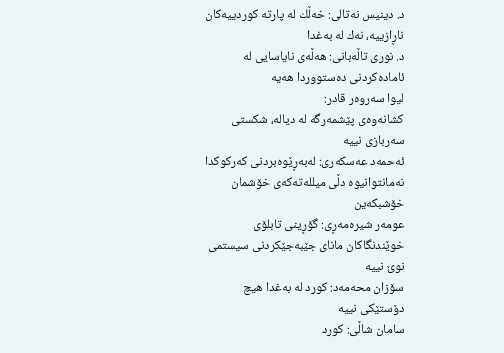د. دینیس نه‌تالی‌: خه‌ڵك له‌ پارته‌ كوردییه‌كان ناڕازییه‌، نه‌ك له‌ به‌غدا
د. نوری تاڵه‌بانی: هه‌ڵه‌ی‌ نایاسایی‌ له‌ ئاماده‌كردنی‌ ده‌ستووردا هه‌یه‌
لیوا سه‌روه‌ر قادر:
كشانه‌وه‌ی پێشمه‌رگه‌ له‌ دیاله‌، شكستی سه‌ربازی نییه‌
ئه‌حمه‌د عه‌سكه‌ری‌: له‌به‌ڕێوه‌بردنی‌ كه‌ركوكدا نه‌مانتوانیوه‌ دڵی‌ میلله‌ته‌كه‌ی‌ خۆشمان خۆشبكه‌ین
عومه‌ر شیره‌مه‌ڕی‌: گۆڕینی‌ تابلۆی‌ خوێندنگاكان مانای جێبه‌جێكردنی سیستمی نوێ نییه‌
سۆزان محه‌مه‌د: كورد له‌ به‌غدا هیچ دۆستێكی‌ نییه‌
سامان شاڵی: كورد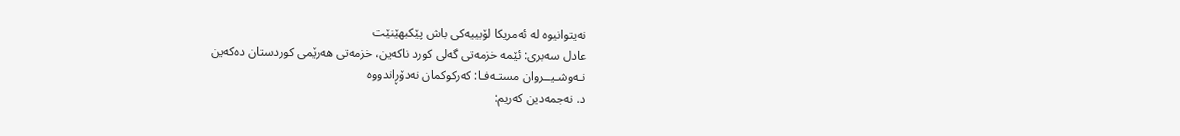نه‌یتوانیوه‌ له‌ ئه‌مریكا لۆبییه‌كی باش پێكبهێنێت
عادل سه‌بری‌: ئێمه‌ خزمه‌تی گه‌لی كورد ناكه‌ین، خزمه‌تی هه‌رێمی كوردستان ده‌كه‌ین
نـه‌وشـیــروان مستـه‌فـا: كه‌ركوكمان نه‌دۆڕاندووه‌
د. نه‌جمه‌دین كه‌ریم: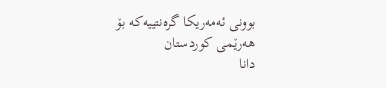بوونی‌ ئه‌مه‌ریكا گره‌نتییه‌كه‌ بۆ هه‌رێمی‌ كوردستان
دانا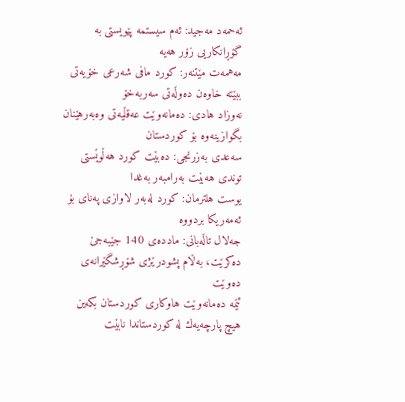ئه‌حمه‌د مه‌جید: ئه‌م سیستمه‌ پێویستی به‌ گۆڕانكاریی زۆر هه‌یه‌
مه‌همه‌ت مێتنه‌ر: كورد مافی‌ شه‌رعی‌ خۆیه‌تی‌ ببێته‌ خاوه‌ن ده‌وڵه‌تی‌ سه‌ربه‌خۆ
نه‌وزاد هادی‌: ده‌مانه‌وێت عه‌قڵیه‌تی‌ وه‌به‌رهێنان بگوازینه‌وه‌ بۆ كوردستان
سه‌عدی به‌زرنجی‌: ده‌بێت كورد هه‌ڵوێستی‌ توندی‌ هه‌بێت به‌رامبه‌ر به‌غدا
یوست هلترمان: كورد له‌به‌ر لاوازی په‌نای بۆ ئه‌مه‌ریكا بردووه‌
جه‌لال تاڵه‌بانی: مادده‌ی 140 جێبه‌جێ ده‌كرێت، به‌ڵام پشودرێژی شۆڕشگێرانه‌ی ده‌وێت
ئێمه‌ ده‌مانه‌وێت هاوكاری‌ كوردستان بكه‌ین
هیچ پارچه‌یه‌ك له‌ كوردستاندا نابێت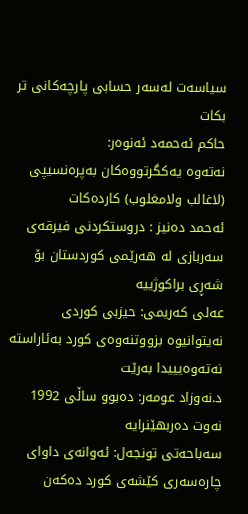سیاسه‌ت له‌سه‌ر حسابی‌ پارچه‌كانی‌ تر بكات
حاكم ئه‌حمه‌د ئه‌نوه‌ر:
نه‌ته‌وه‌ یه‌كگرتووه‌كان به‌پره‌نسیپی‌ (لاغالب ولامغلوب) كارده‌كات
ئه‌حمد ده‌نیز : دروستكردنی‌ فیرقه‌ی‌ سه‌ربازی‌ له‌ هه‌رێمی‌ كوردستان بۆ شه‌ڕی‌ براكوژییه‌
عه‌لی‌ كه‌ریمی‌: حیزبی‌ كوردی‌ نه‌یتوانیوه‌ بزووتنه‌وه‌ی‌ كورد به‌ئاراسته‌ نه‌ته‌وه‌یییدا به‌رێت
د.نه‌وزاد عومه‌ر: ده‌بوو ساڵی‌ 1992 نه‌وت ده‌ربهێنرایه‌
سه‌باحه‌تی‌ تونجه‌ل: ئه‌وانه‌ی‌ داوای‌ چاره‌سه‌ری‌ كێشه‌ی‌ كورد ده‌كه‌ن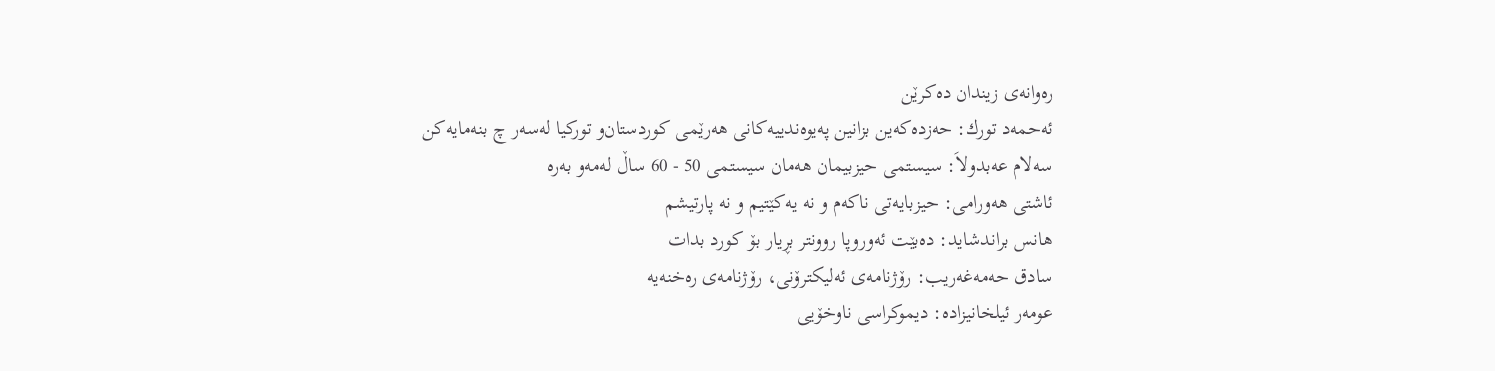ره‌وانه‌ی‌ زیندان ده‌كرێن
ئه‌حمه‌د تورك: حه‌زده‌كه‌ین بزانین په‌یوه‌ندییه‌كانی‌ هه‌رێمی‌ كوردستان‌و توركیا له‌سه‌ر چ بنه‌مایه‌كن
سه‌لام عه‌بدولاَ: سیستمی‌ حیزبیمان هه‌مان سیستمی‌ 50 - 60 ساڵ له‌مه‌و به‌ره‌
ئاشتی‌ هه‌ورامی‌: حیزبایه‌تی‌ ناكه‌م و نه‌ یه‌كێتیم ‌و نه‌ پارتیشم
هانس براندشاید: ده‌بێت ئه‌وروپا روونتر بڕیار بۆ كورد بدات
سادق حه‌مه‌غه‌ریب: رۆژنامه‌ی‌ ئه‌لیكترۆنی‌، رۆژنامه‌ی‌ ره‌خنه‌یه‌
عومه‌ر ئیلخانیزاده‌: دیموكراسی ناوخۆیی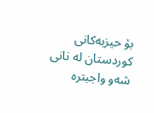بۆ حیزبه‌كانی كوردستان له‌ نانی شه‌و واجبتره‌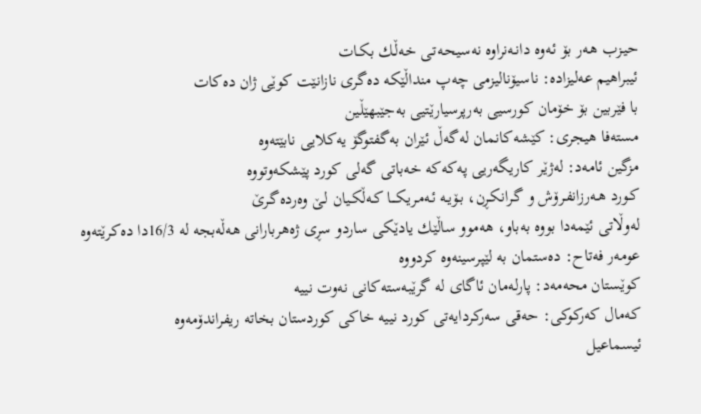حیـزب هـه‌ر بۆ ئـه‌وه‌ دانـه‌نراوه‌ نه‌سیحـه‌تـی‌ خه‌ڵـك بكـات
ئیبراهیم عه‌لیزاده‌: ناسیۆنالیزمی‌ چه‌پ منداڵێكه‌ ده‌گری‌ نازانێت كوێی‌ ژان ده‌كات
با فێربین بۆ خۆمان كورسیی به‌رپرسیارێتیی به‌جێبهێڵین
مسته‌فا هیجری‌: كێشه‌كانمان له‌گه‌ڵ‌ ئێران به‌گفتوگۆ یه‌كلایی‌ نابێته‌وه‌
مزگین ئامه‌د: له‌ژێر كاریگه‌ریی‌ په‌كه‌كه‌ خه‌باتی‌ گه‌لی‌ كورد پێشكه‌وتووه‌
كـورد هـه‌رزانفـرۆش و گـرانكـڕن، بـۆیـه‌ ئـه‌مـریكـــا كـه‌ڵكـیان لـێ وه‌رده‌گـرێ‌
له‌وڵاتی‌ ئێمه‌دا بووه‌ به‌باو، هه‌موو ساڵێك یادێكی‌ ساردو سڕی‌ ژه‌هربارانی‌ هه‌ڵه‌بجه‌ له‌ 16/3دا ده‌كرێته‌وه‌
عومه‌ر فه‌تاح: ده‌ستمان به‌ لێپرسینه‌وه‌ كردووه‌
كوێستان محه‌مه‌د: پارله‌مان ئاگای‌ له‌ گرێبه‌سته‌كانی‌ نه‌وت نییه‌
كه‌مال كه‌ركوكی‌: حه‌قی‌ سه‌ركردایه‌تی‌ كورد نییه‌ خاكی‌ كوردستان بخاته‌ ریفراندۆمه‌وه‌
ئیسماعیل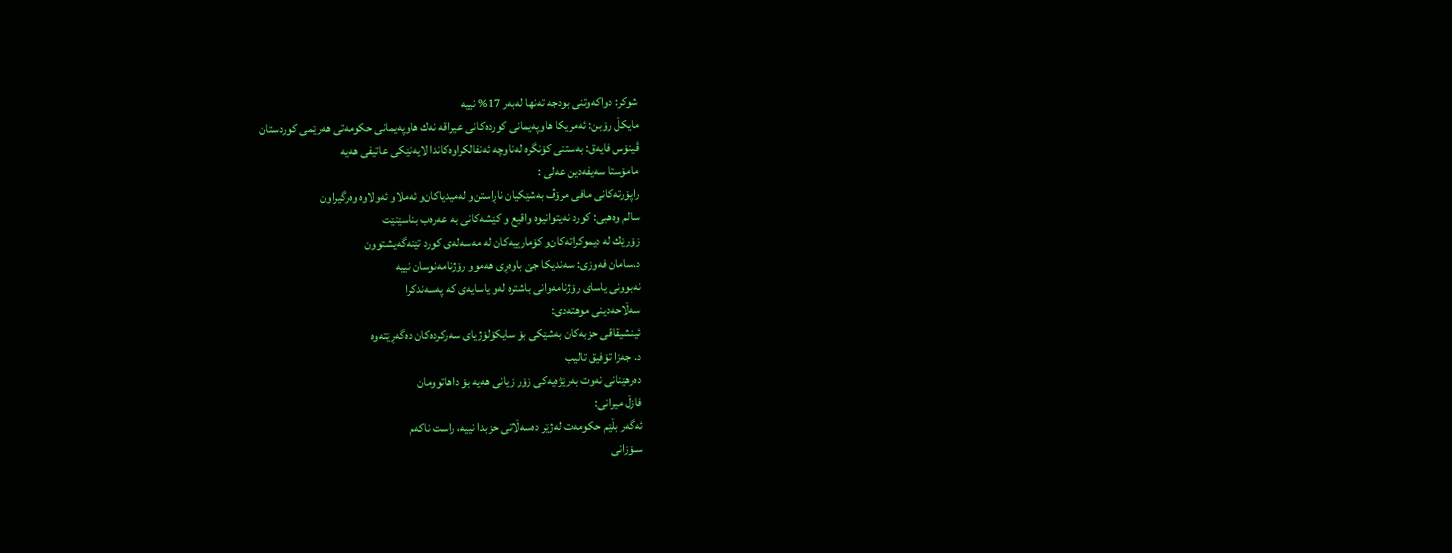شوكر: دواكه‌وتنی‌ بودجه‌ ته‌نها له‌به‌ر 17% نییه‌
مایكڵ‌ رۆبن: ئه‌مریكا هاوپه‌یمانی كورده‌كانی عیراقه‌ نه‌ك هاوپه‌یمانی حكومه‌تی هه‌رێمی كوردستان
ڤینۆس فایه‌ق: به‌ستنی‌ كۆنگره‌ له‌ناوچه‌ ئه‌نفالكراوه‌كاندا لایه‌نێكی عاتیفی‌ هه‌یه‌
مامۆستا سه‌یفه‌دین عه‌لی‌ :
راپۆرته‌كانی‌ مافی‌ مرۆڤ به‌شێكیان ناڕاستن‌و له‌میدیاكان‌و ئه‌ملاو ئه‌ولاوه‌ وه‌رگیراون
سالم وه‌هبی‌: كورد نه‌یتوانیوه‌ واقیع ‌و كێشه‌كانی‌ به‌ عه‌ره‌ب بناسێنێت
زۆرێك له‌ دیموكراته‌كان‌و كۆمارییه‌كان له‌ مه‌سه‌له‌ی‌ كورد تێنه‌گه‌یشتوون
د.سامان فه‌وزی‌: سه‌ندیكا جێ باوه‌ڕی‌ هه‌موو رۆژنامه‌نوسان نییه‌
نه‌بوونی‌ یاسای‌ رۆژنامه‌وانی‌ باشتره‌ له‌و یاسایه‌ی‌ كه‌ په‌سه‌ندكرا
سه‌ڵاحه‌دینی‌ موهته‌دی‌:
ئینشیقاقی حزبه‌كان به‌شێكی بۆ سایكۆلۆژیای سه‌ركرده‌كان ده‌گه‌ڕێته‌وه‌
د. جه‌زا تۆفیق تالیب
ده‌رهێنانی نه‌وت به‌رێژه‌یه‌كی زۆر زیانی هه‌یه‌ بۆ داهاتوومان
فازڵ‌ میرانی‌:
ئه‌گه‌ر بڵێم حكومه‌ت له‌ژێر ده‌سه‌ڵاتی‌ حزبدا نییه‌، راست ناكه‌م
سـۆزانی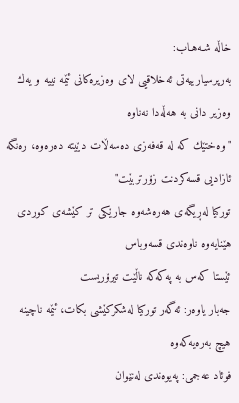خاڵه‌ شـه‌هـاب:
به‌رپرسیارییه‌تی‌ ئه‌خلاقیی لای وه‌زیره‌كانی ئێمه‌ نییه‌ و یه‌ك وه‌زیر دانی به‌ هه‌ڵه‌دا نه‌ناوه‌
"وه‌ختێك كه‌ له‌ قه‌فه‌زی‌ ده‌سه‌ڵات دێیته‌ ده‌ره‌وه‌، ره‌نگه‌ ئازادیی قسه‌كردنت زۆرتربێت"
توركیا له‌ڕیگه‌ی هه‌ره‌شه‌وه‌ جارێكی تر كێشه‌ی كوردی هێنایه‌وه‌ ناوه‌ندی قسه‌وباس
ئێستا که‌س به‌ په‌که‌که‌ ناڵێت تیرۆریست
جه‌بار یاوه‌ر: ئه‌گه‌ر توركیا له‌شكركێشی بكات، ئێمه‌ ناچینه‌ هیچ به‌ره‌یه‌كه‌وه‌
فوئاد عه‌جمی: په‌یوه‌ندی‌ له‌نێوان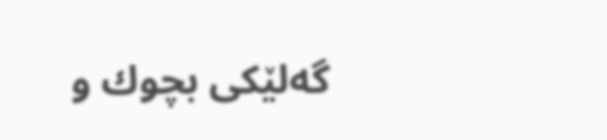گه‌لێكی‌ بچوك ‌و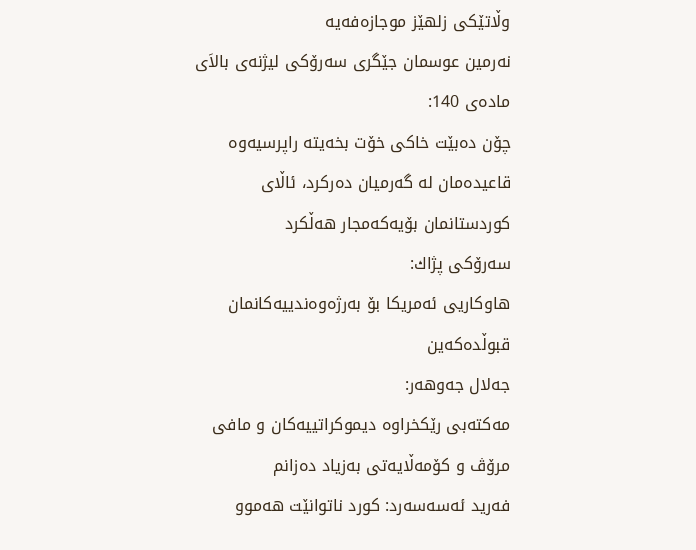وڵاتێكی‌ زلهێز موجازه‌فه‌یه‌
نه‌رمین عوسمان جێگری‌ سه‌رۆكی‌ لیژنه‌ی‌ بالاَی‌ ماده‌ی‌ 140:
چۆن ده‌بێت خاكی‌ خۆت بخه‌یته‌ راپرسیه‌وه‌
قاعیده‌مان له‌ گه‌رمیان ده‌ركرد، ئاڵای‌ كوردستانمان بۆیه‌كه‌مجار هه‌ڵكرد
سه‌رۆكی‌ پژاك:
هاوكاریی‌ ئه‌مریكا بۆ به‌رژه‌وه‌ندییه‌كانمان قبوڵده‌كه‌ین
جه‌لال جه‌وهه‌ر:
مه‌كته‌بی‌ رێكخراوه‌ دیموكراتییه‌كان و مافی‌ مرۆڤ و كۆمه‌ڵایه‌تی‌ به‌زیاد ده‌زانم
فه‌رید ئه‌سه‌سه‌رد: كورد ناتوانێت هه‌موو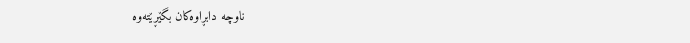ناوچه‌ دابڕاوه‌كان بگێڕێته‌وه‌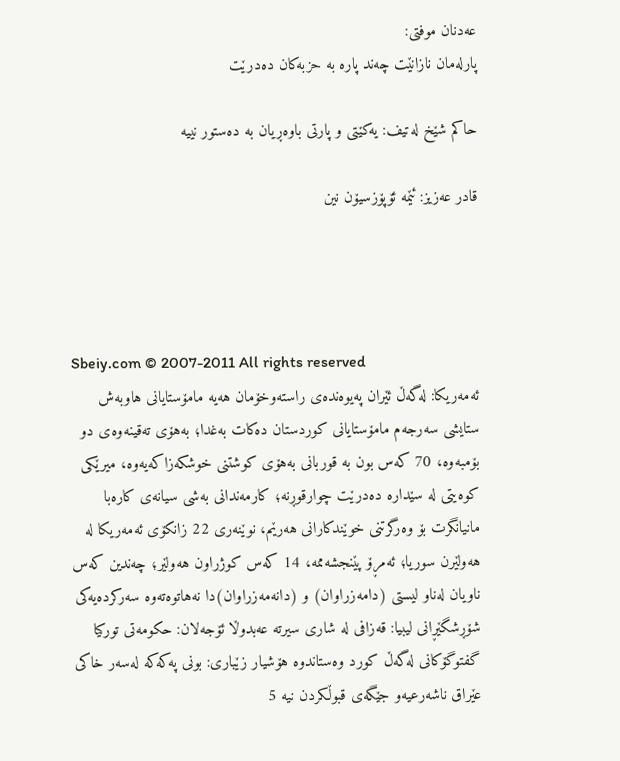عه‌دنان موفتی‌:
پارله‌مان نازانێت چه‌ند پاره‌ به‌ حزبه‌كان ده‌درێت

حاكم شێخ له‌تیف: یه‌كێتی‌ و پارتی‌ باوه‌ڕیان به‌ ده‌ستور نییه‌

قادر عه‌زیز: ئێمه‌ ئۆپۆزسیۆن نین




Sbeiy.com © 2007-2011 All rights reserved
ئه‌مه‌ریكا: له‌گه‌ڵ ئێران په‌یوه‌نده‌ی‌ راسته‌وخۆمان هه‌یه‌ مامۆستایانی هاوبه‌ش ستایشی سه‌رجه‌م مامۆستایانی‌ كوردستان ده‌كات به‌غدا؛ به‌هۆی ته‌قینه‌وه‌ی دو بۆمبه‌وه، 70 كه‌س بون به‌ قوربانی‌ به‌هۆی‌ كوشتنی‌ خوشكه‌زاكه‌یه‌وه‌، میرێكی كوه‌یتی‌ له‌ سێداره‌ ده‌درێت چوارقوڕنه‌؛ كارمه‌ندانی به‌شی سیانه‌ی كاره‌با مانیانگرت بۆ وه‌رگرتنی خوێندكارانی هه‌رێم، نوێنه‌ری‌ 22 زانكۆی‌ ئه‌مه‌ریكا له‌ هه‌ولێرن سوریا؛ ئه‌مڕۆ پێنجشه‌ممه‌، 14 كه‌س كوژراون هه‌ولێر؛ چه‌ندین كه‌س ناویان له‌ناو ليستى (دامه‌زراوان) و (دانه‌مه‌زراوان)دا نه‌هاتوه‌ته‌وه‌ سه‌ركرده‌یه‌كی شۆڕشگێڕانی‌ لیبیا: قه‌زافی له‌ شاری‌ سیرته‌ عه‌بدوڵا ئۆجه‌لان: حكومه‌تی‌ توركیا گفتوگۆكانی‌ له‌گه‌ڵ كورد وه‌ستاندوه‌ هۆشیار زێباری‌: بونی په‌كه‌كه‌ له‌سه‌ر خاكی عێراق ناشه‌رعیه‌و جێگه‌ی‌ قبوڵكردن نیه‌ 5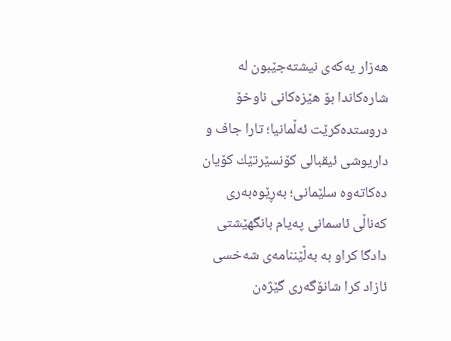هه‌زار یه‌كه‌ی‌ نیشته‌جێبون له‌ شاره‌كاندا بۆ هێزه‌كانی ناوخۆ دروستده‌كرێت ئه‌ڵمانیا؛ تارا جاف و داریوشی‌ ئیقبالی‌ كۆنسێرتێك كۆیان ده‌كاته‌وه‌ سلێمانی؛ به‌ڕێوه‌به‌ری كه‌ناڵی ئاسمانی په‌یام بانگهێشتی دادگا کراو به‌ به‌ڵێننامه‌ی شه‌خسی ئازاد کرا شانۆگه‌ری‌ گێژه‌ن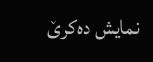نمایش ده‌كرێ